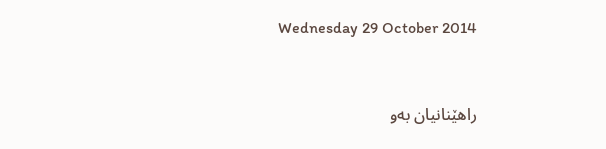Wednesday 29 October 2014


راهێنانیان به‌و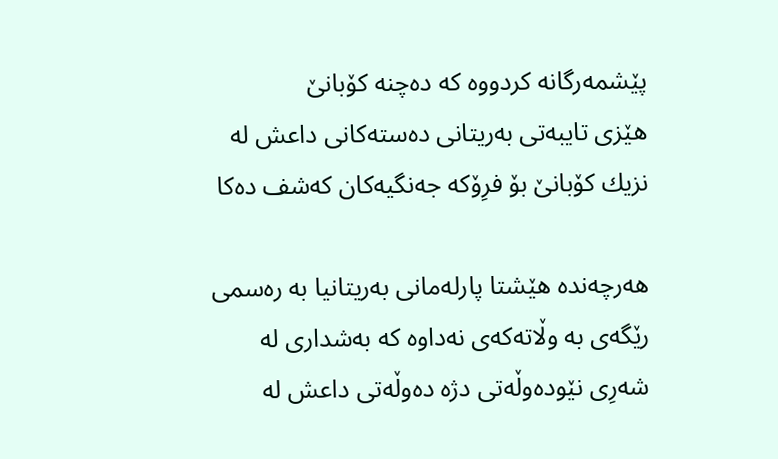پێشمه‌رگانه‌ كردووه‌ كه‌ ده‌چنه‌ كۆبانێ
هێزى تایبه‌تى به‌ریتانى ده‌سته‌كانى داعش له‌ نزیك كۆبانێ بۆ فرِۆكه‌ جه‌نگیه‌كان كه‌شف ده‌كا

هه‌رچه‌نده‌ هێشتا پارله‌مانى به‌ریتانیا به‌ ره‌سمى رێگه‌ى به‌ وڵاته‌كه‌ى نه‌داوه‌ كه‌ به‌شدارى له‌ شه‌رِى نێوده‌وڵه‌تى دژه‌ ده‌وڵه‌تى داعش له‌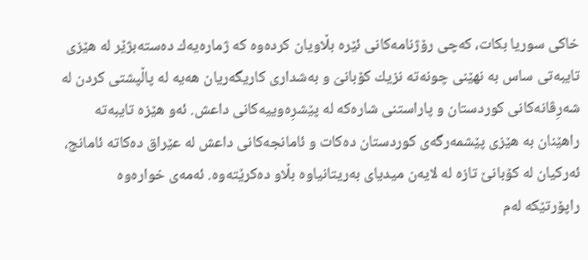خاكى سوریا بكات، كه‌چى رۆژنامه‌كانى ئێره‌ بڵاویان كرده‌وه‌ كه‌ ژماره‌یه‌ك ده‌سته‌بژێر له‌ هێزى تایبه‌تى ساس به‌ نهێنى چونه‌ته‌ نزیك كۆبانىَ و به‌شدارى كاریگه‌ریان هه‌یه‌ له‌ پاڵپشتى كردن له‌ شه‌رِڤانه‌كانى كوردستان و پاراستنى شاره‌كه‌ له‌ پێشرِه‌وییه‌كانى داعش. ئه‌و هێزه‌ تایبه‌ته‌ راهێنان به‌ هێزى پێشمه‌رگه‌ى كوردستان ده‌كات و ئامانجه‌كانى داعش له‌ عێراق ده‌كاته‌ ئامانج، ئه‌ركیان له‌ كۆبانێ تازه‌ له‌ لایه‌ن میدیاى به‌ریتانیاوه‌ بڵاو ده‌كرێته‌وه‌. ئه‌مه‌ى خواره‌وه‌ راپۆرتێكه‌ له‌م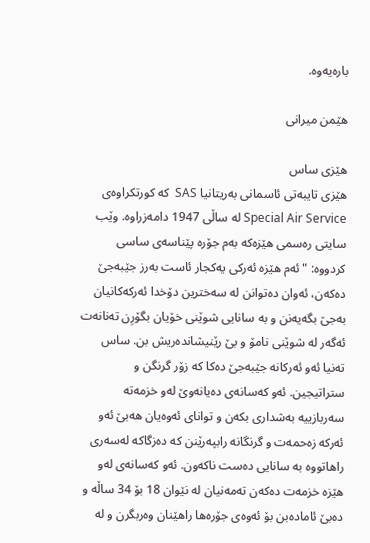باره‌یه‌وه‌.

هێمن میرانى

هێزى ساس
هێزى تایبه‌تى ئاسمانى به‌ریتانیا SAS  كه‌ كورتكراوه‌ى Special Air Service له‌ ساڵى 1947 دامه‌زراوه‌. وێب سایتى ره‌سمى هێزه‌كه‌ به‌م جۆره‌ پێناسه‌ى ساسى كردووه‌: " ئه‌م هێزه‌ ئه‌ركى یه‌كجار ئاست به‌رز جێبه‌جێ ده‌كه‌ن، ئه‌وان ده‌توانن له‌ سه‌خترین دۆخدا ئه‌ركه‌كانیان به‌جێ بگه‌یه‌نن و به‌ سانایی شوێنى خۆیان بگۆرِن ته‌نانه‌ت ئه‌گه‌ر له‌ شوێنى نامۆ و بێ رێنیشانده‌ریش بن. ساس ته‌نیا ئه‌و ئه‌ركانه‌ جێبه‌جێ ده‌كا كه‌ زۆر گرنگن و ستراتیجین. ئه‌و كه‌سانه‌ى ده‌یانه‌وێ له‌و خزمه‌ته‌ سه‌ربازییه‌ به‌شدارى بكه‌ن و تواناى ئه‌وه‌یان هه‌بێ ئه‌و ئه‌ركه‌ زه‌حمه‌ت و گرنگانه‌ رابپه‌رێنن كه‌ ده‌زگاكه‌ له‌سه‌رى راهاتووه‌ به‌ سانایی ده‌ست ناكه‌ون. ئه‌و كه‌سانه‌ى له‌و هێزه‌ خزمه‌ت ده‌كه‌ن ته‌مه‌نیان له‌ نێوان 18 بۆ 34 ساڵه‌ و ده‌بێ ئاماده‌بن بۆ ئه‌وه‌ى جۆره‌ها راهێنان وه‌ربگرن و له‌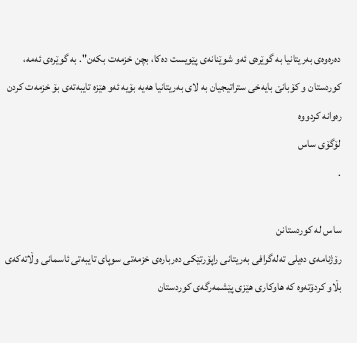ده‌ره‌وه‌ى به‌ریتانیا به‌ گوێره‌ى ئه‌و شوێنانه‌ى پێویست ده‌كا، بچن خزمه‌ت بكه‌ن". به‌ گوێره‌ى ئه‌مه‌، كوردستان و كۆبانێ بایه‌خى ستراتیجیان به‌ لاى به‌ریتانیا هه‌یه‌ بۆیه‌ ئه‌و هێزه‌ تایبه‌ته‌ى بۆ خزمه‌ت كردن ره‌وانه‌ كردووه
لۆگۆی ساس
.

ساس له‌ كوردستانن
رۆژنامه‌ى ده‌یلى ته‌له‌گرافى به‌ریتانى راپۆرتێكى ده‌رباره‌ى خزمه‌تى سوپاى تایبه‌تى ئاسمانى وڵاته‌كه‌ى بڵاو كردۆته‌وه‌ كه‌ هاوكارى هێزى پێشمه‌رگه‌ى كوردستان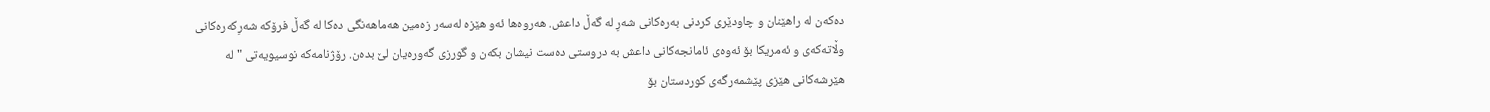ده‌كه‌ن له‌ راهێنان و چاودێرى كردنى به‌ره‌كانى شه‌رِ له‌ گه‌ڵ داعش. هه‌روه‌ها ئه‌و هێزه‌ له‌سه‌ر زه‌مین هه‌ماهه‌نگى ده‌كا له‌ گه‌ڵ فرۆكه‌ شه‌رِكه‌ره‌كانى وڵاته‌كه‌ى و ئه‌مریكا بۆ ئه‌وه‌ى ئامانجه‌كانى داعش به‌ دروستى ده‌ست نیشان بكه‌ن و گورزى گه‌وره‌یان لێ بده‌ن. رۆژنامه‌كه‌ نوسیویه‌تى "له‌ هێرشه‌كانى هێزى پێشمه‌رگه‌ى كوردستان بۆ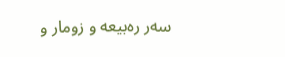سه‌ر ره‌بیعه‌ و زومار و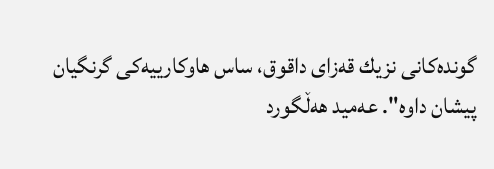گونده‌كانى نزیك قه‌زاى داقوق، ساس هاوكارییه‌كى گرنگیان پیشان داوه‌". عه‌مید هه‌ڵگورد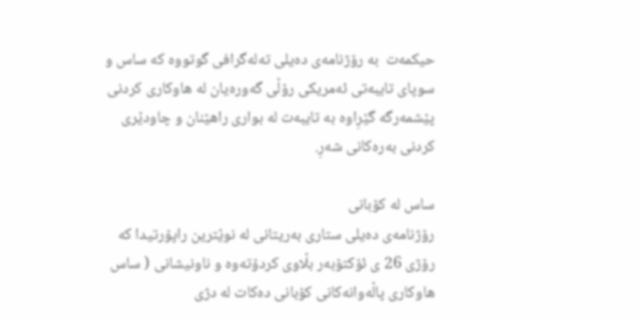حیكمه‌ت  به‌ رۆژنامه‌ى ده‌یلى ته‌له‌گرافى گوتووه‌ كه‌ ساس و سوپاى تایبه‌تى ئه‌مریكى رۆڵى گه‌وره‌یان له‌ هاوكارى كردنى پێشمه‌رگه‌ گێرِاوه‌ به‌ تایبه‌ت له‌ بوارى راهێنان و چاودێرى كردنى به‌ره‌كانى شه‌رِ.

ساس له‌ كۆبانى
رۆژنامه‌ى ده‌یلى ستارى به‌ریتانى له‌ نوێترین راپۆرتیدا كه‌ رۆژى 26 ى ئۆكتۆبه‌ر بڵاوى كردۆته‌وه‌ و ناونیشانى ( ساس هاوكارى پاڵه‌وانه‌كانى كۆبانى ده‌كات له‌ دژى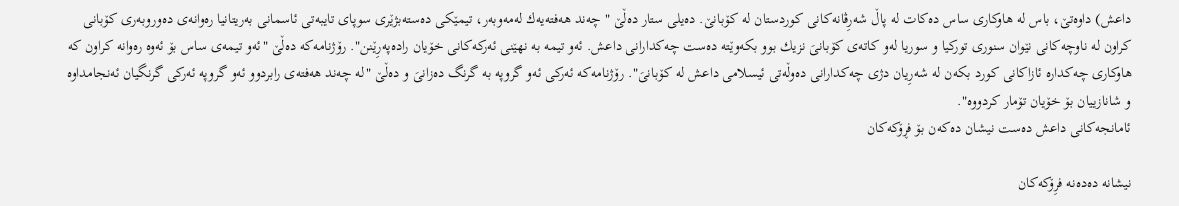داعش) داوه‌تێ، باس له‌ هاوكارى ساس ده‌كات له‌ پاڵ شه‌رِڤانه‌كانى كوردستان له‌ كۆبانێ. ده‌یلى ستار ده‌ڵێ " چه‌ند هه‌فته‌یه‌ك له‌مه‌وبه‌ر، تیمێكى ده‌سته‌بژێرى سوپاى تایبه‌تى ئاسمانى به‌ریتانیا ره‌وانه‌ى ده‌وروبه‌رى كۆبانى كراون له‌ ناوچه‌كانى نێوان سنورى توركیا و سوریا له‌و كاته‌ى كۆبانىَ نزیك بوو بكه‌وێته‌ ده‌ست چه‌كدارانى داعش. ئه‌و تیمه‌ به‌ نهێنى ئه‌ركه‌كانى خۆیان راده‌په‌رِێنن". رۆژنامه‌كه‌ ده‌ڵێ "ئه‌و تیمه‌ى ساس بۆ ئه‌وه‌ ره‌وانه‌ كراون كه‌ هاوكارى چه‌كداره‌ ئازاكانى كورد بكه‌ن له‌ شه‌رِیان دژى چه‌كدارانى ده‌وڵه‌تى ئیسلامى داعش له‌ كۆبانىَ". رۆژنامه‌كه‌ ئه‌ركى ئه‌و گروپه‌ به‌ گرنگ ده‌زانىَ و ده‌ڵێ "له‌ چه‌ند هه‌فته‌ى رابردوو ئه‌و گروپه‌ ئه‌ركى گرنگیان ئه‌نجامداوه‌ و شانازییان بۆ خۆیان تۆمار كردووه‌".
ئامانجه‌کانی داعش ده‌ست نیشان ده‌که‌ن بۆ فڕۆکه‌کان

نیشانه‌ ده‌ده‌نه‌ فرِۆكه‌كان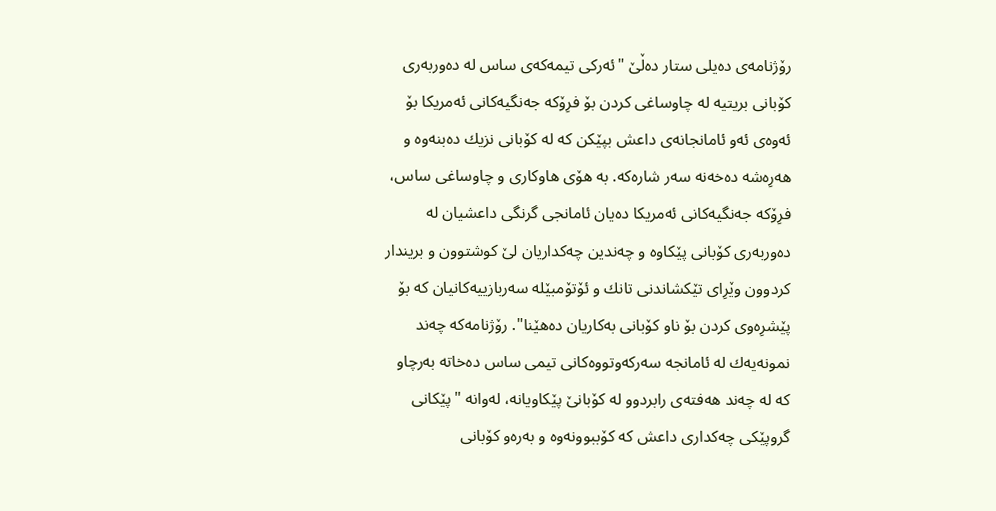رۆژنامه‌ى ده‌یلى ستار ده‌ڵێ "ئه‌ركى تیمه‌كه‌ى ساس له‌ ده‌وربه‌رى كۆبانى بریتیه‌ له‌ چاوساغى كردن بۆ فرِۆكه‌ جه‌نگیه‌كانى ئه‌مریكا بۆ ئه‌وه‌ى ئه‌و ئامانجانه‌ى داعش بپێكن كه‌ له‌ كۆبانى نزیك ده‌بنه‌وه‌ و هه‌رِه‌شه‌ ده‌خه‌نه‌ سه‌ر شاره‌كه‌. به‌ هۆى هاوكارى و چاوساغى ساس، فرِۆكه‌ جه‌نگیه‌كانى ئه‌مریكا ده‌یان ئامانجى گرنگى داعشیان له‌ ده‌وربه‌رى كۆبانى پێكاوه‌ و چه‌ندین چه‌كداریان لێ كوشتوون و بریندار كردوون وێرِاى تێكشاندنى تانك و ئۆتۆمبێله‌ سه‌ربازییه‌كانیان كه‌ بۆ پێشرِه‌وى كردن بۆ ناو كۆبانى به‌كاریان ده‌هێنا". رۆژنامه‌كه‌ چه‌ند نمونه‌یه‌ك له‌ ئامانجه‌ سه‌ركه‌وتووه‌كانى تیمى ساس ده‌خاته‌ به‌رچاو كه‌ له‌ چه‌ند هه‌فته‌ى رابردوو له‌ كۆبانێ پێكاویانه‌، له‌وانه‌ "پێكانى گروپێكى چه‌كدارى داعش كه‌ كۆببوونه‌وه‌ و به‌ره‌و كۆبانى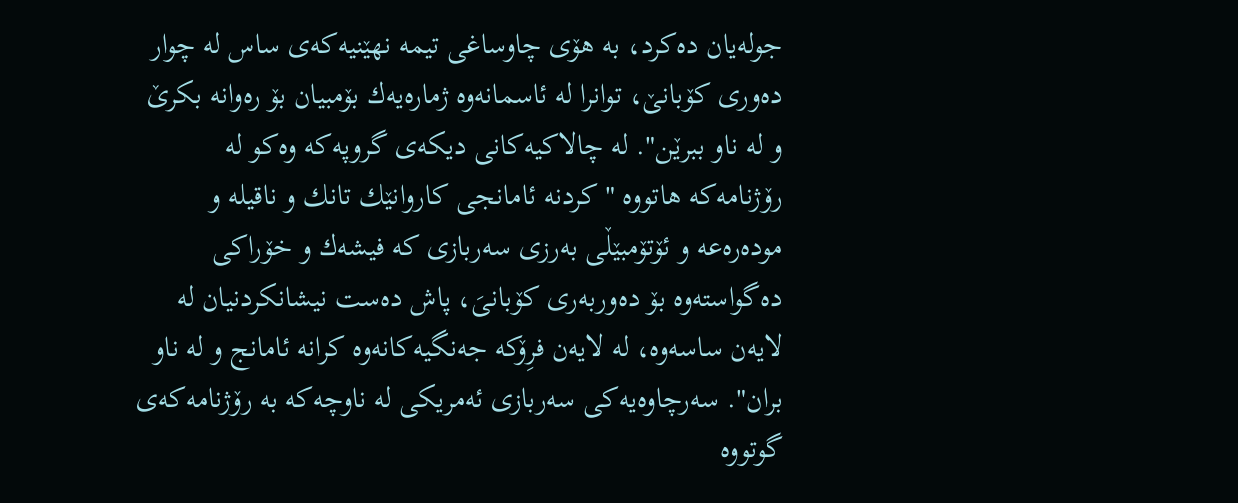جوله‌یان ده‌كرد، به‌ هۆى چاوساغى تیمه‌ نهێنیه‌كه‌ى ساس له‌ چوار ده‌ورى كۆبانێ، توانرا له‌ ئاسمانه‌وه‌ ژماره‌یه‌ك بۆمبیان بۆ ره‌وانه‌ بكرێ و له‌ ناو ببرێن". له‌ چالاكیه‌كانى دیكه‌ى گروپه‌كه‌ وه‌كو له‌ رۆژنامه‌كه‌ هاتووه‌ "كردنه‌ ئامانجى كاروانێك تانك و ناقیله‌ و موده‌ره‌عه‌ و ئۆتۆمبێڵى به‌رزى سه‌ربازى كه‌ فیشه‌ك و خۆراكى ده‌گواسته‌وه‌ بۆ ده‌وربه‌رى كۆبانىَ، پاش ده‌ست نیشانكردنیان له‌ لایه‌ن ساسه‌وه‌، له‌ لایه‌ن فرِۆكه‌ جه‌نگیه‌كانه‌وه‌ كرانه‌ ئامانج و له‌ ناو بران". سه‌رچاوه‌یه‌كى سه‌ربازى ئه‌مریكى له‌ ناوچه‌كه‌ به‌ رۆژنامه‌كه‌ى گوتووه‌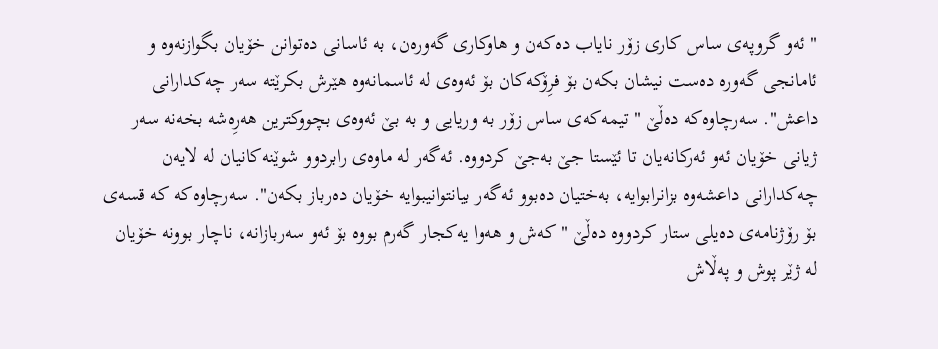" ئه‌و گروپه‌ى ساس كارى زۆر نایاب ده‌كه‌ن و هاوكارى گه‌وره‌ن، به‌ ئاسانى ده‌توانن خۆیان بگوازنه‌وه‌ و ئامانجى گه‌وره‌ ده‌ست نیشان بكه‌ن بۆ فرِۆكه‌كان بۆ ئه‌وه‌ى له‌ ئاسمانه‌وه‌ هێرش بكرێته‌ سه‌ر چه‌كدارانى داعش". سه‌رچاوه‌كه‌ ده‌ڵێ " تیمه‌كه‌ى ساس زۆر به‌ وریایی و به‌ بێ ئه‌وه‌ى بچووكترین هه‌رِه‌شه‌ بخه‌نه‌ سه‌ر ژیانى خۆیان ئه‌و ئه‌ركانه‌یان تا ئێستا جێ به‌جێ كردووه‌. ئه‌گه‌ر له‌ ماوه‌ى رابردوو شوێنه‌كانیان له‌ لایه‌ن چه‌كدارانى داعشه‌وه‌ بزانرابوایه‌، به‌ختیان ده‌بوو ئه‌گه‌ر بیانتوانیبوایه‌ خۆیان ده‌رباز بكه‌ن". سه‌رچاوه‌كه‌ كه‌ قسه‌ى بۆ رۆژنامه‌ى ده‌یلى ستار كردووه‌ ده‌ڵێ " كه‌ش و هه‌وا یه‌كجار گه‌رم بووه‌ بۆ ئه‌و سه‌ربازانه‌، ناچار بوونه‌ خۆیان له‌ ژێر پوش و په‌ڵاش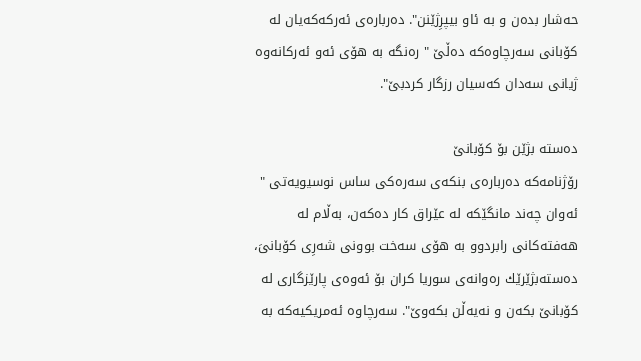حه‌شار بده‌ن و به‌ ئاو بیپرِژێنن". ده‌رباره‌ى ئه‌ركه‌كه‌یان له‌ كۆبانى سه‌رچاوه‌كه‌ ده‌ڵێ " ره‌نگه‌ به‌ هۆى ئه‌و ئه‌ركانه‌وه‌ ژیانى سه‌دان كه‌سیان رزگار كردبێ".

ده‌سته‌ بژێن بۆ كۆبانێ
رۆژنامه‌كه‌ ده‌رباره‌ى بنكه‌ى سه‌ره‌كى ساس نوسیویه‌تى "  ئه‌وان چه‌ند مانگێكه‌ له‌ عێراق كار ده‌كه‌ن، به‌ڵام له‌ هه‌فته‌كانى رابردوو به‌ هۆى سه‌خت بوونى شه‌رِى كۆبانىَ، ده‌سته‌بژێرێك ره‌وانه‌ى سوریا كران بۆ ئه‌وه‌ى پارێزگارى له‌ كۆبانێ بكه‌ن و نه‌یه‌ڵن بكه‌وێ". سه‌رچاوه‌ ئه‌مریكیه‌كه‌ به‌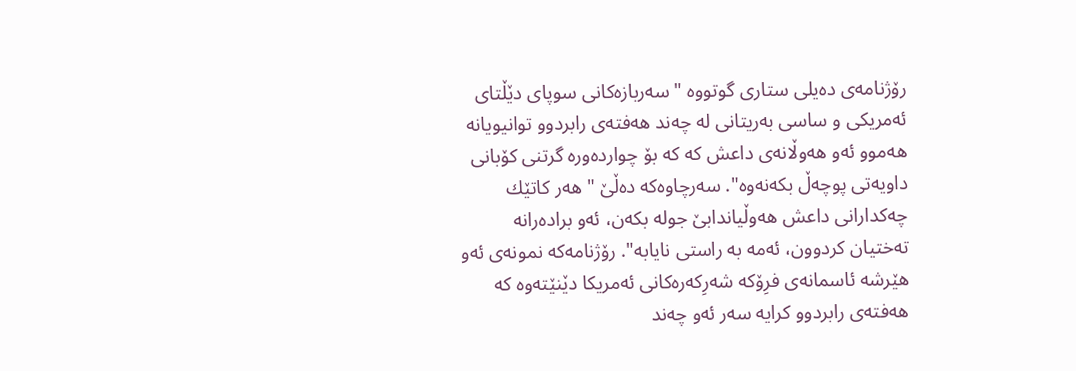رۆژنامه‌ى ده‌یلى ستارى گوتووه‌ " سه‌ربازه‌كانى سوپاى دێڵتاى ئه‌مریكى و ساسى به‌ریتانى له‌ چه‌ند هه‌فته‌ى رابردوو توانیویانه‌ هه‌موو ئه‌و هه‌وڵانه‌ى داعش كه‌ كه‌ بۆ چوارده‌وره‌ گرتنى كۆبانى داویه‌تى پوچه‌ڵ بكه‌نه‌وه‌". سه‌رچاوه‌كه‌ ده‌ڵێ " هه‌ر كاتێك چه‌كدارانى داعش هه‌وڵیاندابێ جوله‌ بكه‌ن، ئه‌و براده‌رانه‌ ته‌ختیان كردوون، ئه‌مه‌ به‌ راستى نایابه‌". رۆژنامه‌كه‌ نمونه‌ى ئه‌و هێرشه‌ ئاسمانه‌ى فرِۆكه‌ شه‌رِكه‌ره‌كانى ئه‌مریكا دێنێته‌وه‌ كه‌ هه‌فته‌ى رابردوو كرایه‌ سه‌ر ئه‌و چه‌ند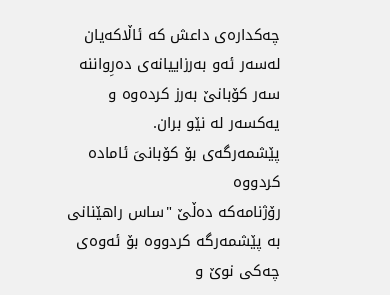چه‌كداره‌ى داعش كه‌ ئاڵاكه‌یان له‌سه‌ر ئه‌و به‌رزاییانه‌ى ده‌رِواننه‌ سه‌ر كۆبانێ به‌رز كرده‌وه‌ و یه‌كسه‌ر له‌ نێو بران.
پێشمه‌رگه‌ى بۆ كۆبانىَ ئاماده‌ كردووه‌
رۆژنامه‌كه‌ ده‌ڵێ "ساس راهێنانى به‌ پێشمه‌رگه‌ كردووه‌ بۆ ئه‌وه‌ى چه‌كى نوێ و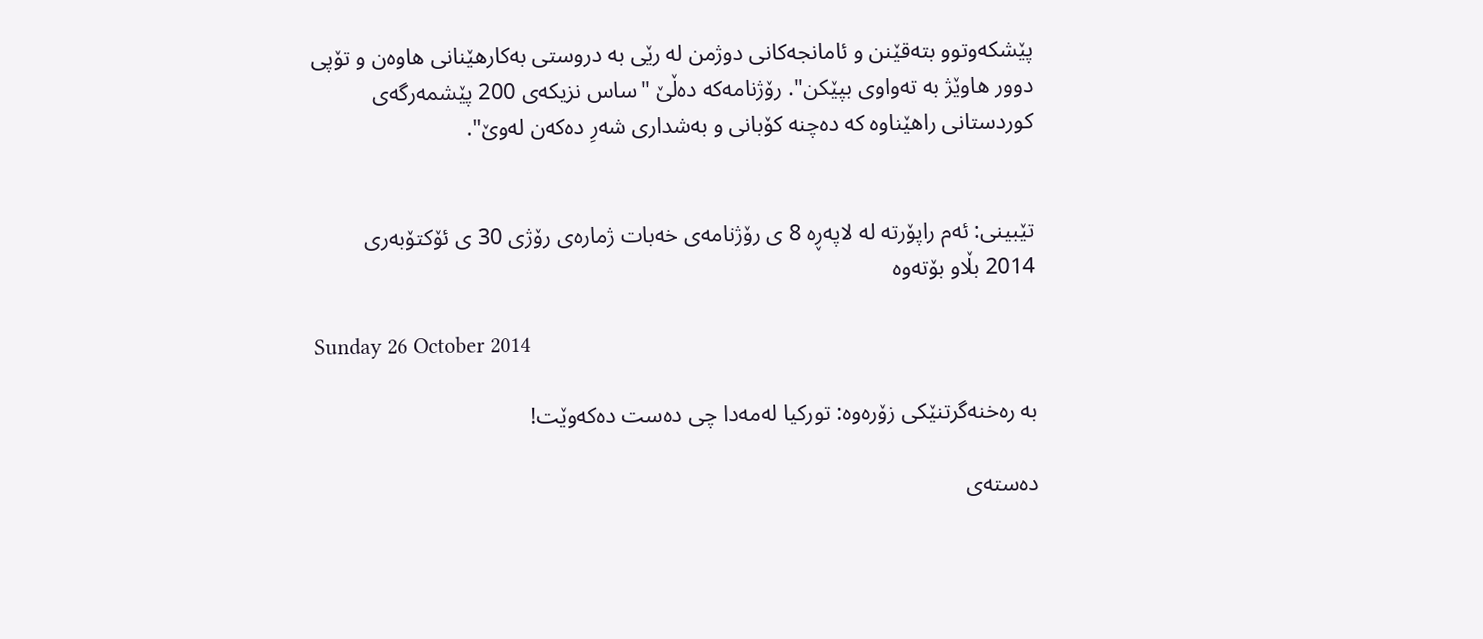پێشكه‌وتوو بته‌قێنن و ئامانجه‌كانى دوژمن له‌ رێى به‌ دروستى به‌كارهێنانى هاوه‌ن و تۆپى دوور هاوێژ به‌ ته‌واوى بپێكن". رۆژنامه‌كه‌ ده‌ڵێ "ساس نزیكه‌ى 200 پێشمه‌رگه‌ى كوردستانى راهێناوه‌ كه‌ ده‌چنه‌ كۆبانى و به‌شدارى شه‌رِ ده‌كه‌ن له‌وێ".


تێبینی: ئه‌م راپۆرته‌ له‌ لاپه‌ڕه‌ 8 ی رۆژنامه‌ی خه‌بات ژماره‌ی رۆژی 30 ی ئۆکتۆبه‌ری 2014 بڵاو بۆته‌وه‌

Sunday 26 October 2014

به‌ ره‌خنه‌گرتنێكى زۆره‌وه‌: توركیا له‌مه‌دا چى ده‌ست ده‌كه‌وێت!

ده‌سته‌ى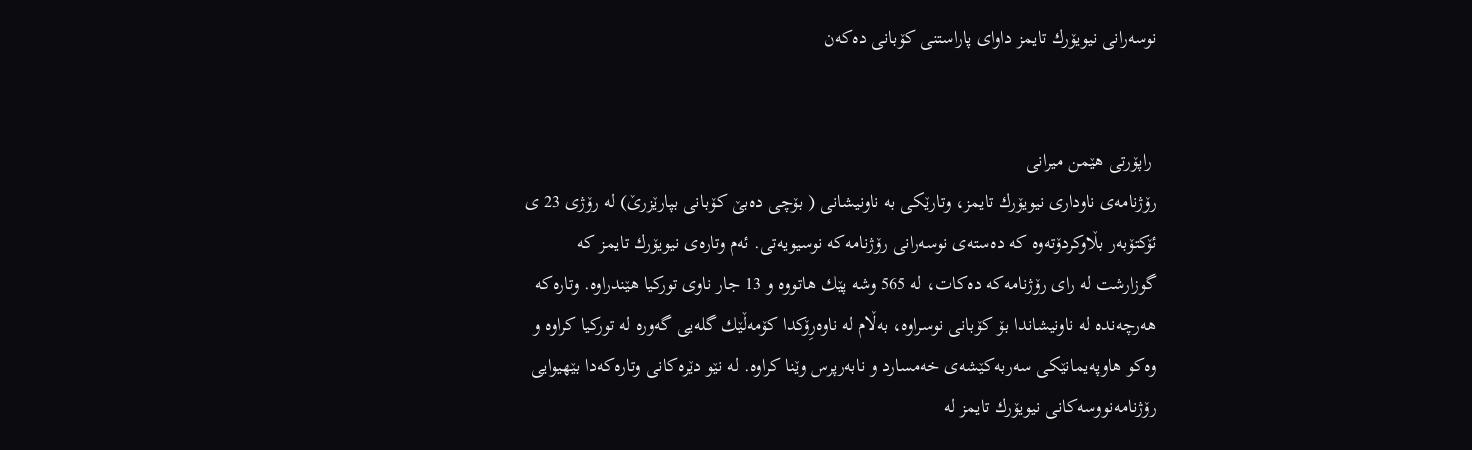نوسه‌رانى نیویۆرك تایمز داواى پاراستنى كۆبانى ده‌كه‌ن


 راپۆرتى هێمن میرانى
رۆژنامه‌ى ناودارى نیویۆرك تایمز، وتارێكى به‌ ناونیشانى ( بۆچى ده‌بێ كۆبانى بپارێزرێ) له‌ رۆژى 23 ى ئۆكتۆبه‌ر بڵاوكردۆته‌وه‌ كه‌ ده‌سته‌ى نوسه‌رانى رۆژنامه‌كه‌ نوسیویه‌تى. ئه‌م وتاره‌ى نیویۆرك تایمز كه‌ گوزارشت له‌ راى رۆژنامه‌كه‌ ده‌كات، له‌ 565 وشه‌ پێك هاتووه‌ و 13 جار ناوى توركیا هێندراوه‌. وتاره‌كه‌ هه‌رچه‌نده‌ له‌ ناونیشاندا بۆ كۆبانى نوسراوه‌، به‌ڵام له‌ ناوه‌رِۆكدا كۆمه‌ڵێك گله‌یی گه‌وره‌ له‌ توركیا كراوه‌ و وه‌كو هاوپه‌یمانێكى سه‌ربه‌كێشه‌ى خه‌مسارد و نابه‌رپرس وێنا كراوه‌. له‌ نێو دێره‌كانى وتاره‌كه‌دا بێهیوایی رۆژنامه‌نووسه‌كانى نیویۆرك تایمز له‌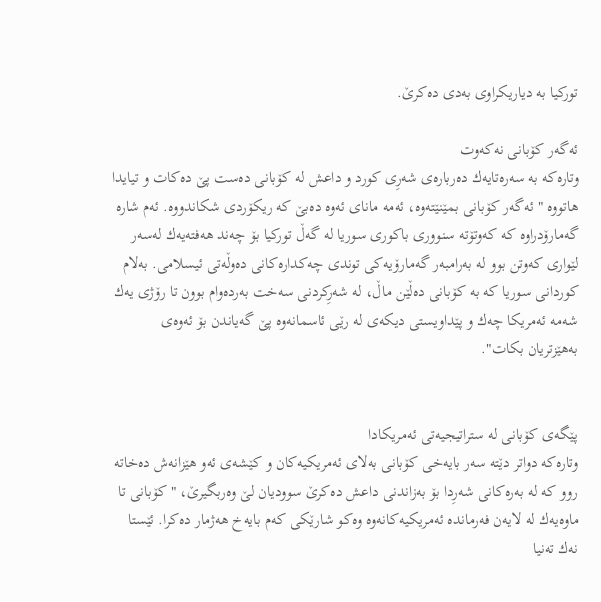توركیا به‌ دیاریكراوى به‌دى ده‌كرێ.

ئه‌گه‌ر كۆبانى نه‌كه‌وت
وتاره‌كه‌ به‌ سه‌ره‌تایه‌ك ده‌رباره‌ى شه‌رِى كورد و داعش له‌ كۆبانى ده‌ست پێ ده‌كات و تیایدا هاتووه‌ " ئه‌گه‌ر كۆبانى بمێنێته‌وه‌، ئه‌مه‌ مانای ئه‌وه‌ ده‌بێ كه‌ ریكۆردى شكاندووه‌. ئه‌م شاره‌ گه‌مارۆدراوه‌ كه‌ كه‌وتۆته‌ سنوورى باكورى سوریا له‌ گه‌ڵ توركیا بۆ چه‌ند هه‌فته‌یه‌ك له‌سه‌ر لێوارى كه‌وتن بوو له‌ به‌رامبه‌ر گه‌مارۆیه‌كى توندى چه‌كداره‌كانى ده‌وڵه‌تى ئیسلامى. به‌لام كوردانى سوریا كه‌ به‌ كۆبانى ده‌ڵێن ماڵ، له‌ شه‌رِكردنى سه‌خت به‌رده‌وام بوون تا رۆژى یه‌ك شه‌مه‌ ئه‌مریكا چه‌ك و پێداویستى دیكه‌ى له‌ رێى ئاسمانه‌وه‌ پێ گه‌یاندن بۆ ئه‌وه‌ى به‌هێزتریان بكات".


پێگه‌ى كۆبانى له‌ ستراتیجیه‌تى ئه‌مریكادا
وتاره‌كه‌ دواتر دێته‌ سه‌ر بایه‌خى كۆبانى به‌لاى ئه‌مریكیه‌كان و كێشه‌ى ئه‌و هێزانه‌ش ده‌خاته‌ روو كه‌ له‌ به‌ره‌كانى شه‌رِدا بۆ به‌زاندنى داعش ده‌كرێ سوودیان لێ وه‌ربگیرێ، " كۆبانى تا ماوه‌یه‌ك له‌ لایه‌ن فه‌رمانده‌ ئه‌مریكیه‌كانه‌وه‌ وه‌كو شارێكى كه‌م بایه‌خ هه‌ژمار ده‌كرا. ئێستا نه‌ك ته‌نیا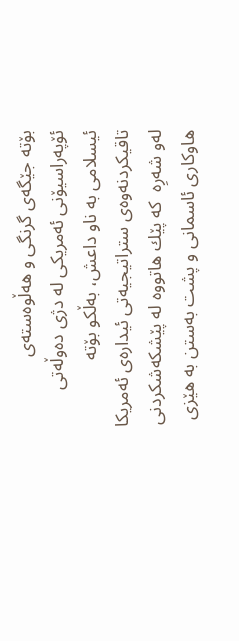بۆته‌ جێگه‌ى گرنگى و هه‌ڵوه‌سته‌ى ئۆپه‌راسیۆنى ئه‌مریكى له‌ دژى ده‌وڵه‌تى ئیسلامى به‌ ناو داعش، به‌ڵكو بۆته‌ تاقیكردنه‌وه‌ى ستراتیجیه‌تى ئیداره‌ى ئه‌مریكا له‌و شه‌رِه‌  كه‌ پێك هاتووه‌ له‌ پێشكه‌شكردنى هاوكارى ئاسمانى و پشت به‌ستن به‌ هێزى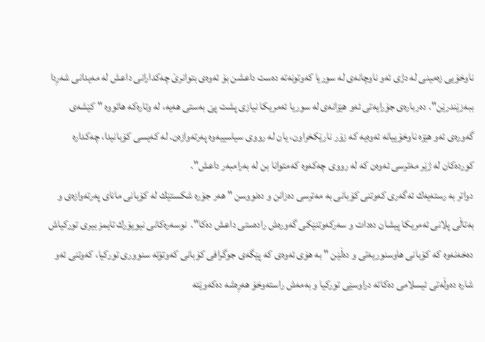ناوخۆیی زه‌مینى له‌ دژى ئه‌و ناوچانه‌ى له‌ سوریا كه‌وتونه‌ته‌ ده‌ست داعشن بۆ ئه‌وه‌ى بتوانرێ چه‌كدارانى داعش له‌ مه‌یدانى شه‌رِدا ببه‌زێندرێن". ده‌رباره‌ى جۆرایه‌تى ئه‌و هێزانه‌ى له‌ سوریا ئه‌مریكا نیازى پشت پێ به‌ستى هه‌یه‌، له‌ وتاره‌كه‌ هاتووه‌ " كێشه‌ى گه‌وره‌ى ئه‌و هێزه‌ ناوخۆییانه‌ ئه‌وه‌یه‌ كه‌ زۆر نارێكخراون، یان له‌ رووى سیاسییه‌وه‌ په‌رته‌وازه‌ن. له‌ كه‌یسى كۆبانیدا، چه‌كداره‌ كورده‌كان له‌ ژێر مه‌ترسی ئه‌وه‌ن كه‌ له‌ رووى چه‌كه‌وه‌ كه‌متوانا بن له‌ به‌رامبه‌ر داعش".
دواتر به‌ رسته‌یه‌ك ئه‌گه‌رى كه‌وتنى كۆبانى به‌ مه‌ترسى ده‌زانن و ده‌نووسن " هه‌ر جۆره‌ شكستێك له‌ كۆبانى ماناى په‌رته‌وازه‌ى و به‌تاڵى پلانى ئه‌مریكا پیشان ده‌دات و سه‌ركه‌وتنێكى گه‌وره‌ش راده‌ستى داعش ده‌كا".  نوسه‌ره‌كانى نیویۆرك تایمز بیرى توركیاش ده‌خه‌نه‌وه‌ كه‌ كۆبانى هاوسنوریه‌تى و ده‌ڵێن " به‌ هۆى ئه‌وه‌ى كه‌ پێگه‌ى جوگرافى كۆبانى كه‌وتۆته‌ سنوورى توركیا، كه‌وتنى ئه‌و شاره‌ ده‌وڵه‌تى ئیسلامى ده‌كاته‌ دراوسێى توركیا و به‌مه‌ش راسته‌وخۆ هه‌رِه‌شه‌ ده‌كه‌وێته‌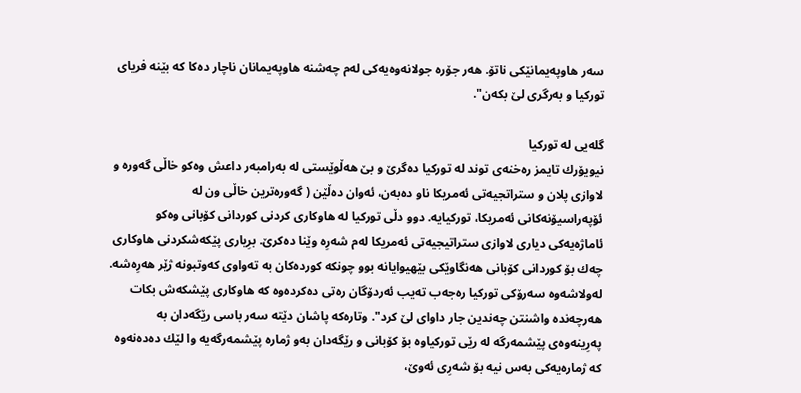سه‌ر هاوپه‌یمانێكى ناتۆ. هه‌ر جۆره‌ جولانه‌وه‌یه‌كى له‌م چه‌شنه‌ هاوپه‌یمانان ناچار ده‌كا كه‌ بێنه‌ فریاى توركیا و به‌رگرى لێ بكه‌ن".

گله‌یی له‌ توركیا
نیویۆرك تایمز ره‌خنه‌ى توند له‌ توركیا ده‌گرێ و بێ هه‌ڵوێستى له‌ به‌رامبه‌ر داعش وه‌كو خاڵى گه‌وره‌ و لاوازى پلان و ستراتجیه‌تى ئه‌مریكا ناو ده‌به‌ن، ئه‌وان ده‌ڵێن ( گه‌وره‌ترین خاڵى ون له‌ ئۆپه‌راسیۆنه‌كانى ئه‌مریكا، توركیایه‌. دوو دڵى توركیا له‌ هاوكارى كردنى كوردانى كۆبانى وه‌كو ئاماژه‌یه‌كى دیارى لاوازى ستراتیجیه‌تى ئه‌مریكا له‌م شه‌رِه‌ وێنا ده‌كرێ. برِیارى پێكه‌شكردنى هاوكارى چه‌ك بۆ كوردانى كۆبانى هه‌نگاوێكى بێهیوایانه‌ بوو چونكه‌ كورده‌كان به‌ ته‌واوى كه‌وتبونه‌ ژێر هه‌رِه‌شه‌. له‌ولاشه‌وه‌ سه‌رۆكى توركیا ره‌جه‌ب ته‌یب ئه‌ردۆگان ره‌تى ده‌كرده‌وه‌ كه‌ هاوكارى پێشكه‌ش بكات هه‌رچه‌نده‌ واشنتن چه‌ندین جار داواى لێ كرد". وتاره‌كه‌ پاشان دێته‌ سه‌ر باسى رێگه‌دان به‌ په‌رِینه‌وه‌ى پێشمه‌رگه‌ له‌ رێى توركیاوه‌ بۆ كۆبانى و رێگه‌دان به‌و ژماره‌ پێشمه‌رگه‌یه‌ وا لێك ده‌ده‌نه‌وه‌ كه‌ ژماره‌یه‌كى به‌س نیه‌ بۆ شه‌رِى ئه‌وێ،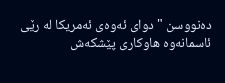ده‌نووسن " دواى ئه‌وه‌ى ئه‌مریكا له‌ رێى ئاسمانه‌وه‌ هاوكارى پێشكه‌ش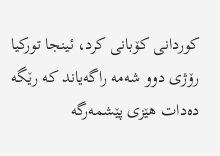كوردانى كۆبانى كرد، ئینجا توركیا رۆژى دوو شه‌مه‌ راگه‌یاند كه‌ رێگه‌ ده‌دات هێزى پێشمه‌رگه‌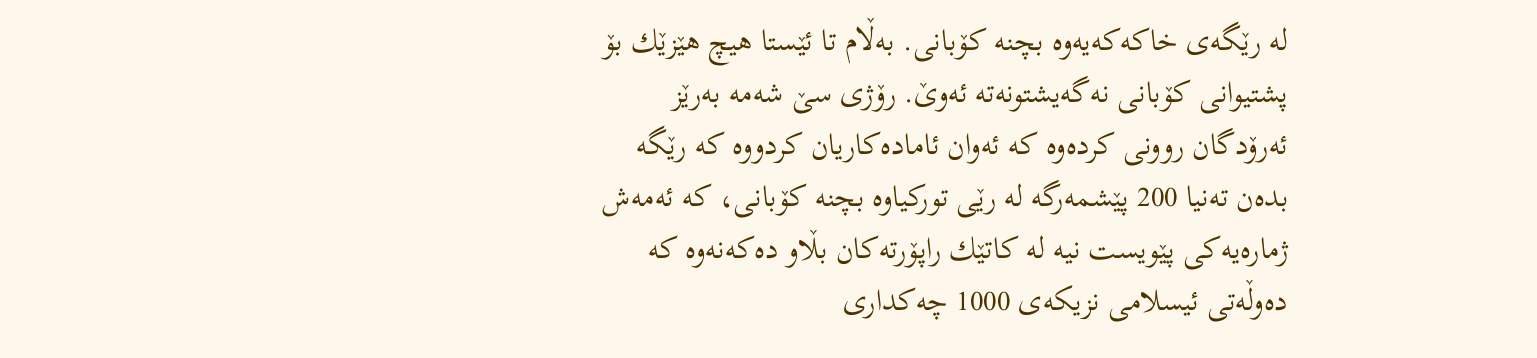له‌ رێگه‌ى خاكه‌كه‌یه‌وه‌ بچنه‌ كۆبانى. به‌ڵام تا ئێستا هیچ هێزێك بۆ پشتیوانى كۆبانى نه‌گه‌یشتونه‌ته‌ ئه‌وێ. رۆژى سێ شه‌مه‌ به‌رێز ئه‌رۆدگان روونى كرده‌وه‌ كه‌ ئه‌وان ئاماده‌كاریان كردووه‌ كه‌ رێگه‌ بده‌ن ته‌نیا 200 پێشمه‌رگه‌ له‌ رێى توركیاوه‌ بچنه‌ كۆبانى، كه‌ ئه‌مه‌ش ژماره‌یه‌كى پێویست نیه‌ له‌ كاتێك راپۆرته‌كان بڵاو ده‌كه‌نه‌وه‌ كه‌ ده‌وڵه‌تى ئیسلامى نزیكه‌ى 1000 چه‌كدارى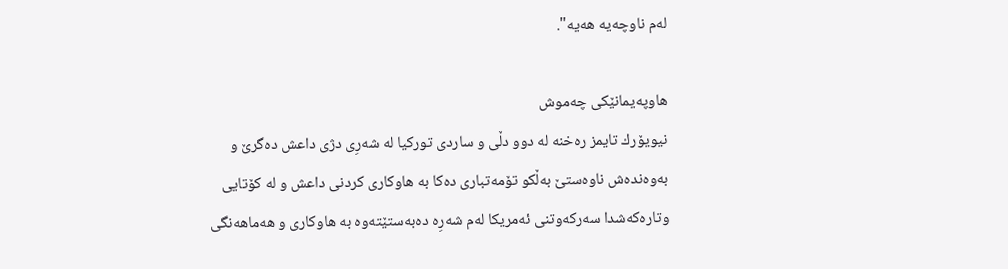له‌م ناوچه‌یه‌ هه‌یه‌".

هاوپه‌یمانێكى چه‌موش
نیویۆرك تایمز ره‌خنه‌ له‌ دوو دڵى و ساردى توركیا له‌ شه‌رِى دژى داعش ده‌گرێ و به‌وه‌نده‌ش ناوه‌ستێ به‌ڵكو تۆمه‌تبارى ده‌كا به‌ هاوكارى كردنى داعش و له‌ كۆتایی وتاره‌كه‌شدا سه‌ركه‌وتنى ئه‌مریكا له‌م شه‌رِه‌ ده‌به‌ستێته‌وه‌ به‌ هاوكارى و هه‌ماهه‌نگى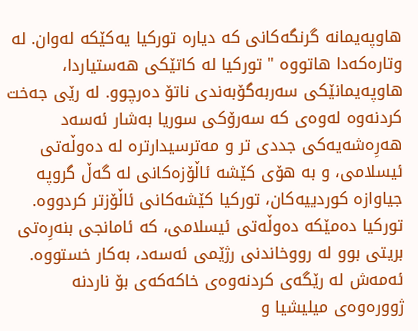هاوپه‌یمانه‌ گرنگه‌كانى كه‌ دیاره‌ توركیا یه‌كێكه‌ له‌وان. له‌ وتاره‌كه‌دا هاتووه‌ " توركیا له‌ كاتێكى هه‌ستیاردا، هاوپه‌یمانێكى سه‌ربه‌گۆبه‌ندى ناتۆ ده‌رچوو. له‌ رێى جه‌خت كردنه‌وه‌ له‌وه‌ى كه‌ سه‌رۆكى سوریا به‌شار ئه‌سه‌د هه‌رِه‌شه‌یه‌كى جددى تر و مه‌ترسیدارتره‌ له‌ ده‌وڵه‌تى ئیسلامى، و به‌ هۆى كێشه‌ ئاڵۆزه‌كانى له‌ گه‌ڵ گروپه‌ جیاوازه‌ كوردییه‌كان، توركیا كێشه‌كانى ئاڵۆزتر كردووه‌. توركیا ده‌مێكه‌ ده‌وڵه‌تى ئیسلامى، كه‌ ئامانجى بنه‌رِه‌تى بریتى بوو له‌ رووخاندنى رژێمى ئه‌سه‌د، به‌كار خستووه‌. ئه‌مه‌ش له‌ رێگه‌ى كردنه‌وه‌ى خاكه‌كه‌ى بۆ ناردنه‌ ژووره‌وه‌ى میلیشیا و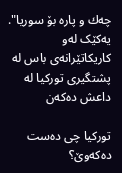چه‌ك و پاره‌ بۆ سوریا".
یه‌کێک له‌و کاریکاتێرانه‌ی باس له‌ پشتگیری تورکیا له‌ داعش ده‌که‌ن

توركیا چى ده‌ست ده‌كه‌وێ؟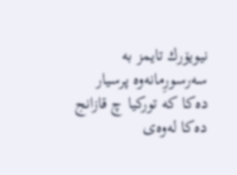نیویۆرك تایمز به‌ سه‌رسورِمانه‌وه‌ پرسیار ده‌كا كه‌ توركیا چ قازانج ده‌كا له‌وه‌ى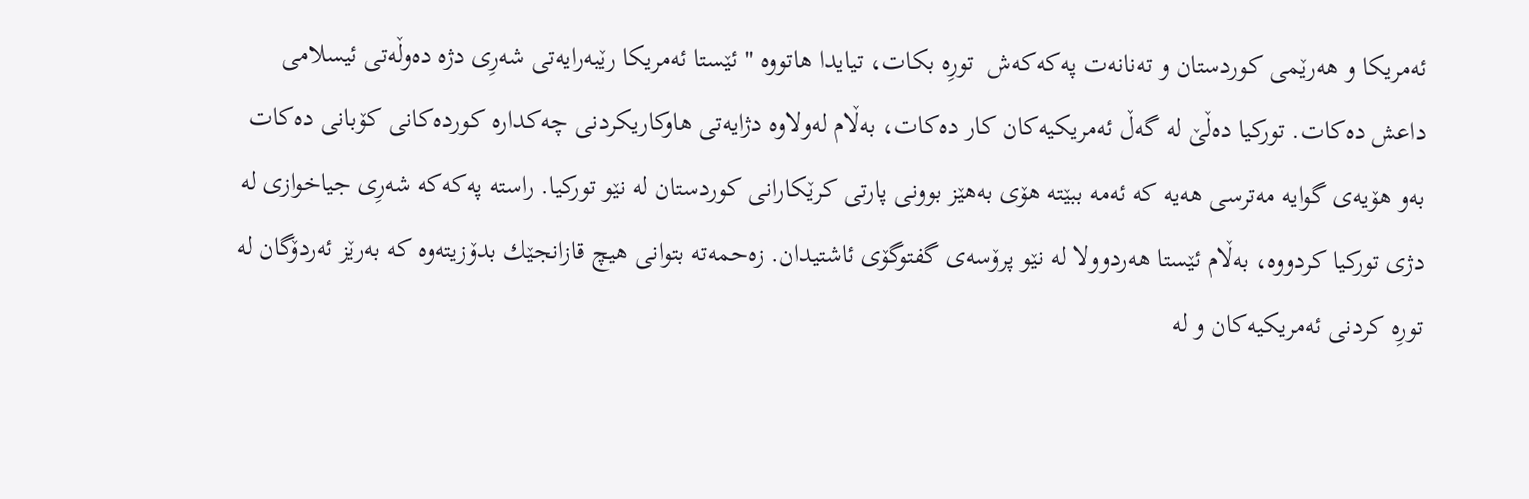ئه‌مریكا و هه‌رێمى كوردستان و ته‌نانه‌ت په‌كه‌كه‌ش  تورِه‌ بكات، تیایدا هاتووه‌ " ئێستا ئه‌مریكا رێبه‌رایه‌تى شه‌رِى دژه‌ ده‌وڵه‌تى ئیسلامى داعش ده‌كات. توركیا ده‌ڵێ له‌ گه‌ڵ ئه‌مریكیه‌كان كار ده‌كات، به‌ڵام له‌ولاوه‌ دژایه‌تى هاوكاریكردنى چه‌كداره‌ كورده‌كانى كۆبانى ده‌كات به‌و هۆیه‌ى گوایه‌ مه‌ترسى هه‌یه‌ كه‌ ئه‌مه‌ ببێته‌ هۆى به‌هێز بوونى پارتى كرێكارانى كوردستان له‌ نێو توركیا. راسته‌ په‌كه‌كه‌ شه‌رِى جیاخوازى له‌ دژى توركیا كردووه‌، به‌ڵام ئێستا هه‌ردوولا له‌ نێو پرۆسه‌ى گفتوگۆى ئاشتیدان. زه‌حمه‌ته‌ بتوانی هیچ قازانجێك بدۆزیته‌وه‌ كه‌ به‌رێز ئه‌ردۆگان له‌ تورِه‌ كردنى ئه‌مریكیه‌كان و له‌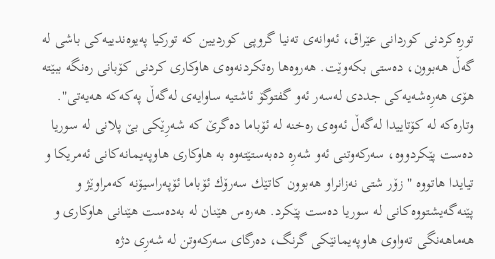تورِه‌كردنى كوردانى عێراق، ئه‌وانه‌ى ته‌نیا گروپى كوردیین كه‌ توركیا په‌یوه‌ندییه‌كى باشى له‌ گه‌ڵ هه‌بوون، ده‌ستى بكه‌وێت. هه‌روه‌ها ره‌تكردنه‌وه‌ى هاوكارى كردنى كۆبانى ره‌نگه‌ ببێته‌ هۆى هه‌رِه‌شه‌یه‌كى جددى له‌سه‌ر ئه‌و گفتوگۆ ئاشتیه‌ ساوایه‌ى له‌گه‌ڵ په‌كه‌كه‌ هه‌یه‌تى".
وتاره‌كه‌ له‌ كۆتاییدا له‌گه‌ڵ ئه‌وه‌ى ره‌خنه‌ له‌ ئۆباما ده‌گرێ كه‌ شه‌رِێكى بێ پلانى له‌ سوریا ده‌ست پێكردووه‌، سه‌ركه‌وتنى ئه‌و شه‌رِه‌ ده‌به‌ستێته‌وه‌ به‌ هاوكارى هاوپه‌یمانه‌كانى ئه‌مریكا و تیایدا هاتووه‌ " زۆر شتى نه‌زانراو هه‌بوون كاتێك سه‌رۆك ئۆباما ئۆپه‌راسیۆنه‌ كه‌مراوێژ و پێنه‌گه‌یشتووه‌كانى له‌ سوریا ده‌ست پێكرد. هه‌ره‌س هێنان له‌ به‌ده‌ست هێنانى هاوكارى و هه‌ماهه‌نگى ته‌واوى هاوپه‌یمانێكى گرنگ، ده‌رگاى سه‌ركه‌وتن له‌ شه‌رِى دژه‌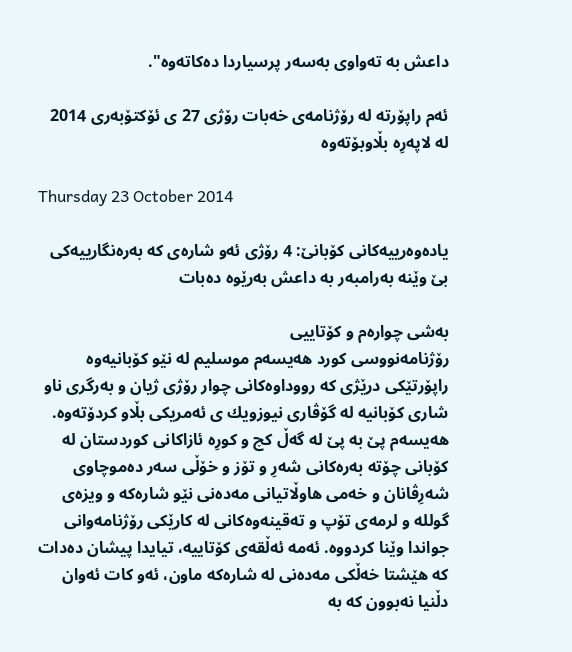داعش به‌ ته‌واوى به‌سه‌ر پرسیاردا ده‌كاته‌وه‌".

ئه‌م راپۆرته‌ له‌ رۆژنامه‌ى خه‌بات رۆژى 27 ى ئۆكتۆبه‌رى 2014 له‌ لاپه‌رِه‌ بڵاوبۆته‌وه‌

Thursday 23 October 2014

یاده‌وه‌رییه‌كانى كۆبانێ: 4 رۆژى ئه‌و شاره‌ى كه‌ به‌ره‌نگارییه‌كى بێ وێنه‌ به‌رامبه‌ر به‌ داعش به‌رێوه‌ ده‌بات

به‌شى چواره‌م و كۆتاییى
رۆژنامه‌نووسى كورد هه‌یسه‌م موسلیم له‌ نێو كۆبانیه‌وه‌ راپۆرتێكى درێژى كه‌ رووداوه‌كانى چوار رۆژى ژیان و به‌رگری ناو شارى كۆبانیه‌ له‌ گۆڤارى نیوزویك ى ئه‌مریكى بڵاو كردۆته‌وه‌. هه‌یسه‌م پێ به‌ پێ له‌ گه‌ڵ كچ و كورِه‌ ئازاكانى كوردستان له‌ كۆبانى چۆته‌ به‌ره‌كانى شه‌رِ و تۆز و خۆڵى سه‌ر ده‌موچاوى شه‌رِڤانان و خه‌مى هاوڵاتیانى مه‌ده‌نى نێو شاره‌كه‌ و ویزه‌ى گولله‌ و لرمه‌ى تۆپ و ته‌قینه‌وه‌كانى له‌ كارێكى رۆژنامه‌وانى جواندا وێنا كردووه‌. ئه‌مه‌ ئه‌ڵقه‌ى كۆتاییه‌، تیایدا پیشان ده‌دات كه‌ هێشتا خه‌ڵكى مه‌ده‌نى له‌ شاره‌كه‌ ماون، ئه‌و كات ئه‌وان دڵنیا نه‌بوون كه‌ به‌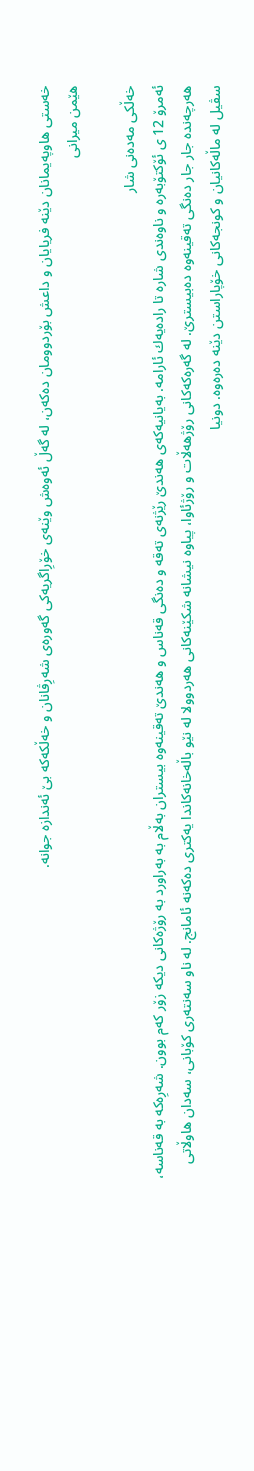خه‌ستى هاوپه‌یمانان دێنه‌ فریایان و داعش بۆردوومان ده‌كه‌ن، له‌ گه‌ڵ ئه‌وه‌ش وێنه‌ى خۆرِاگریه‌كى گه‌وره‌ى شه‌رِڤانان و خه‌ڵكه‌كه‌ بێ ئه‌ندازه‌ جوانه‌.
هێمن میرانی

خه‌ڵكى مه‌ده‌نى شار
ئه‌مرۆ 12 ى ئۆكتۆبه‌ره‌ و ناوه‌ندى شاره‌ تا راده‌یه‌ك ئارامه‌. به‌یانیه‌كه‌ى هه‌ندێ رێژنه‌ى ته‌قه‌ و ده‌نگى قه‌ناس و هه‌ندێ ته‌قینه‌وه‌ بیستران به‌ڵام به‌ به‌راورد به‌ رۆژه‌كانى دیكه‌ زۆر كه‌م بوون. شه‌رِه‌كه‌ به‌ قه‌ناسه‌، هه‌رچه‌نده‌ جار جار ده‌نگى ته‌قینه‌وه‌ ده‌بیسترێ. له‌ گه‌ره‌كه‌كانى رۆژهه‌ڵات و رۆژئاوا، پیاوه‌ نیشانه‌ شكێنه‌كانى هه‌ردوولا له‌ نێو باڵه‌خانه‌كاندا یه‌كترى ده‌كه‌نه‌ ئامانج. له‌ ناو سه‌نته‌رى كۆبانى، سه‌دان هاوڵاتى سڤیل له‌ ماڵه‌كانیان و كونجه‌كانى خۆپاراستن دێنه‌ ده‌ره‌وه‌. دونیا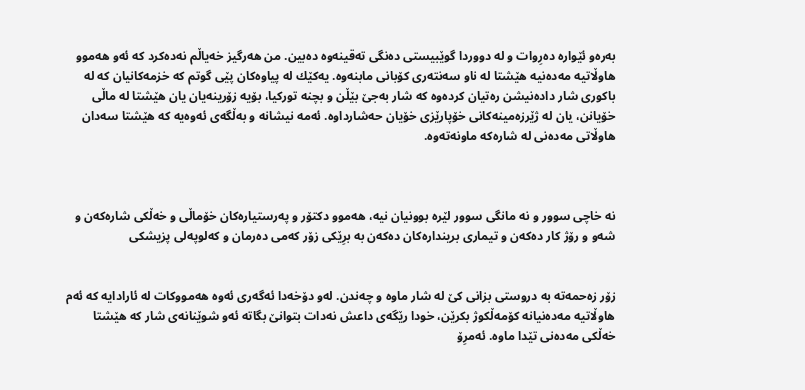به‌ره‌و ئێواره‌ ده‌رِوات و له‌ دووردا گوێبیستى ده‌نگى ته‌قینه‌وه‌ ده‌بین. من هه‌رگیز خه‌یاڵم نه‌ده‌كرد كه‌ ئه‌و هه‌موو هاوڵاتیه‌ مه‌ده‌نیه‌ هێشتا له‌ ناو سه‌نته‌رى كۆبانى مابنه‌وه‌. یه‌كێك له‌ پیاوه‌كان پێى گوتم كه‌ خزمه‌كانیان كه‌ له‌ باكورى شار داده‌نیشن ره‌تیان كرده‌وه‌ كه‌ شار به‌جێ بێڵن و بچنه‌ توركیا، بۆیه‌ زۆرینه‌یان یان هێشتا له‌ ماڵى خۆیانن، یان له‌ ژێرزه‌مینه‌كانى خۆپارێزى خۆیان حه‌شارداوه‌. ئه‌مه‌ نیشانه‌ و به‌ڵگه‌ى ئه‌وه‌یه‌ كه‌ هێشتا سه‌دان هاوڵاتى مه‌ده‌نى له‌ شاره‌كه‌ ماونه‌ته‌وه‌.



نه‌ خاچى سوور و نه‌ مانگى سوور لێره‌ بوونیان نیه‌، هه‌موو دكتۆر و په‌رستیاره‌كان خۆماڵى و خه‌ڵكى شاره‌كه‌ن و شه‌و و رۆژ كار ده‌كه‌ن و تیمارى برینداره‌كان ده‌كه‌ن به‌ برِێكى زۆر كه‌مى ده‌رمان و كه‌لوپه‌لى پزیشكى


زۆر زه‌حمه‌ته‌ به‌ دروستى بزانی كێ له‌ شار ماوه‌ و چه‌ندن. له‌و دۆخه‌دا ئه‌گه‌رى ئه‌وه‌ هه‌مووكات له‌ ئارادایه‌ كه‌ ئه‌م هاوڵاتیه‌ مه‌ده‌نیانه‌ كۆمه‌ڵكوژ بكرێن، خودا رێگه‌ى داعش نه‌دات بتوانێ بگاته‌ ئه‌و شوێنانه‌ى شار كه‌ هێشتا خه‌ڵكى مه‌ده‌نى تێدا ماوه‌. ئه‌مرِۆ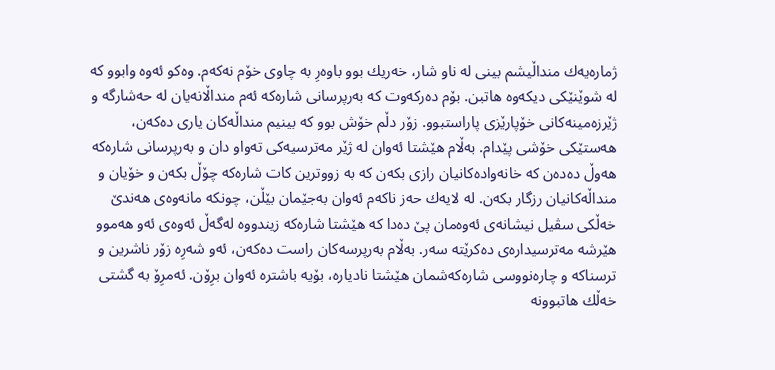ژماره‌یه‌ك منداڵیشم بینى له‌ ناو شار، خه‌ریك بوو باوه‌رِ به‌ چاوى خۆم نه‌كه‌م. وه‌كو ئه‌وه‌ وابوو كه‌ له‌ شوێنێكى دیكه‌وه‌ هاتبن. بۆم ده‌ركه‌وت كه‌ به‌رپرسانى شاره‌كه‌ ئه‌م منداڵانه‌یان له‌ حه‌شارگه‌ و ژێرزه‌مینه‌كانى خۆپارێزى پاراستبوو. زۆر دڵم خۆش بوو كه‌ بینیم منداڵه‌كان یارى ده‌كه‌ن، هه‌ستێكى خۆشى پێدام. به‌ڵام هێشتا ئه‌وان له‌ ژێر مه‌ترسیه‌كى ته‌واو دان و به‌رپرسانى شاره‌كه‌ هه‌وڵ ده‌ده‌ن كه‌ خانه‌واده‌كانیان رازى بكه‌ن كه‌ به‌ زووترین كات شاره‌كه‌ چۆڵ بكه‌ن و خۆیان و منداڵه‌كانیان رزگار بكه‌ن. له‌ لایه‌ك حه‌ز ناكه‌م ئه‌وان به‌جێمان بێڵن، چونكه‌ مانه‌وه‌ى هه‌ندێ خه‌ڵكى سڤیل نیشانه‌ى ئه‌وه‌مان پێ ده‌دا كه‌ هێشتا شاره‌كه‌ زیندووه‌ له‌گه‌ڵ ئه‌وه‌ى ئه‌و هه‌موو هێرشه‌ مه‌ترسیداره‌ى ده‌كرێته‌ سه‌ر. به‌ڵام به‌رپرسه‌كان راست ده‌كه‌ن، ئه‌و شه‌رِه‌ زۆر ناشرین و ترسناكه‌ و چاره‌نووسى شاره‌كه‌شمان هێشتا نادیاره‌، بۆیه‌ باشتره‌ ئه‌وان برِۆن. ئه‌مرِۆ به‌ گشتى خه‌ڵك هاتبوونه‌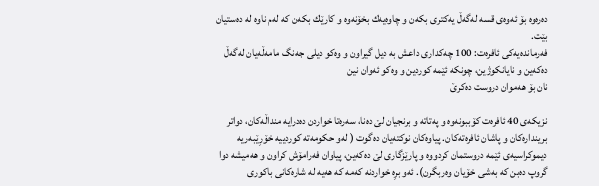ده‌ره‌وه‌ بۆ ئه‌وه‌ى قسه‌ له‌گه‌ڵ یه‌كترى بكه‌ن و چاوه‌یه‌ك بخۆنه‌وه‌ و كارێك بكه‌ن كه‌ له‌م ناوه‌ له‌ ده‌ستیان بێت.
فه‌رمانده‌یه‌كى ئافره‌ت: 100 چه‌كدارى داعش به‌ دیل گیراون و وه‌كو دیلى جه‌نگ مامه‌ڵه‌یان له‌گه‌ڵ ده‌كه‌ین و نایانكوژین، چونكه‌ ئێمه‌ كوردین و وه‌كو ئه‌وان نین
نان بۆ هه‌موان دروست ده‌كرێ

نزیكه‌ى 40 ئافره‌ت كۆببونه‌وه‌ و په‌تاته‌ و برنجیان لێ ده‌نا، سه‌ره‌تا خواردن ده‌درایه‌ منداڵه‌كان، دواتر برینداره‌كان و پاشان ئافره‌ته‌كان. پیاوه‌كان نوكته‌یان ده‌گوت ( له‌و حكومه‌ته‌ كوردییه‌ خۆرِێبه‌ریه‌ دیموكراسیه‌ى ئێمه‌ دروستمان كردووه‌ و پارێزگارى لێ ده‌كه‌ین، پیاوان فه‌رامۆش كراون و هه‌میشه‌ دوا گروپ ده‌بن كه‌ به‌شى خۆیان وه‌ربگرن). ئه‌و برِه‌ خواردنه‌ كه‌مه‌ كه‌ هه‌یه‌ له‌ شاره‌كانى باكورى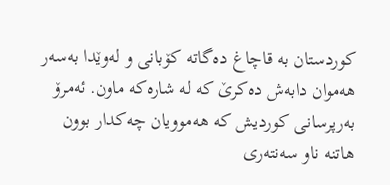كوردستان به‌ قاچاغ ده‌گاته‌ كۆبانى و له‌وێدا به‌سه‌ر هه‌موان دابه‌ش ده‌كرێ كه‌ له‌ شاره‌كه‌ ماون. ئه‌مرۆ به‌رپرسانى كوردیش كه‌ هه‌موویان چه‌كدار بوون هاتنه‌ ناو سه‌نته‌رى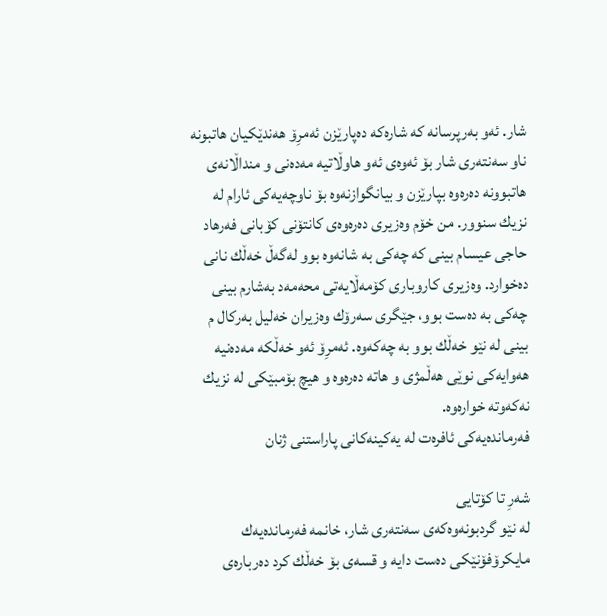شار. ئه‌و به‌رپرسانه‌ كه‌ شاره‌كه‌ ده‌پارێزن ئه‌مرِۆ هه‌ندێكیان هاتبونه‌ ناو سه‌نته‌رى شار بۆ ئه‌وه‌ى ئه‌و هاوڵاتیه‌ مه‌ده‌نى و منداڵانه‌ى هاتبوونه‌ ده‌ره‌وه‌ بپارێزن و بیانگوازنه‌وه‌ بۆ ناوچه‌یه‌كى ئارام له‌ نزیك سنوور. من خۆم وه‌زیرى ده‌ره‌وه‌ى كانتۆنى كۆبانى فه‌رهاد حاجى عیسام بینى كه‌ چه‌كى به‌ شانه‌وه‌ بوو له‌گه‌ڵ خه‌ڵك نانى ده‌خوارد. وه‌زیرى كاروبارى كۆمه‌ڵایه‌تى محه‌مه‌د به‌شارم بینى چه‌كى به‌ ده‌ست بوو، جێگرى سه‌رۆك وه‌زیران خه‌لیل به‌ركال م بینى له‌ نێو خه‌ڵك بوو به‌ چه‌كه‌وه‌. ئه‌مرِۆ ئه‌و خه‌ڵكه‌ مه‌ده‌نیه‌ هه‌وایه‌كى نوێى هه‌ڵمژى و هاته‌ ده‌ره‌وه‌ و هیچ بۆمبێكى له‌ نزیك نه‌كه‌وته‌ خواره‌وه‌.
فه‌رمانده‌یه‌کی ئافره‌ت له‌ یه‌کینه‌کانی پاراستنی ژنان

شه‌رِ تا كۆتایی
له‌ نێو گردبونه‌وه‌كه‌ى سه‌نته‌رى شار، خانمه‌ فه‌رمانده‌یه‌ك مایكرۆفۆنێكى ده‌ست دایه‌ و قسه‌ى بۆ خه‌ڵك كرد ده‌رباره‌ى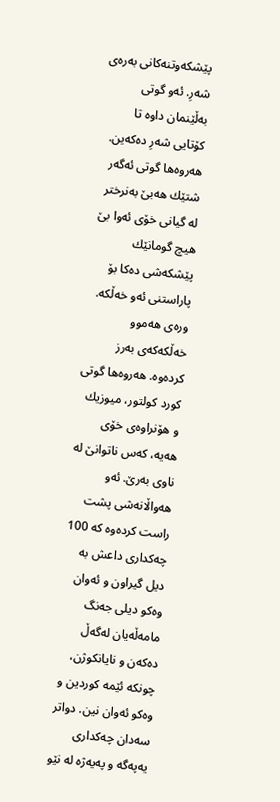پێشكه‌وتنه‌كانى به‌ره‌ى شه‌رِ. ئه‌و گوتى به‌ڵێنمان داوه‌ تا كۆتایی شه‌رِ ده‌كه‌ین. هه‌روه‌ها گوتى ئه‌گه‌ر شتێك هه‌بێ به‌نرختر له‌ گیانى خۆى ئه‌وا بێ هیچ گومانێك پێشكه‌شى ده‌كا بۆ پاراستنى ئه‌و خه‌ڵكه‌. وره‌ى هه‌موو خه‌ڵكه‌كه‌ى به‌رز كرده‌وه‌. هه‌روه‌ها گوتى كورد كولتور، میوزیك و هۆنراوه‌ى خۆى هه‌یه‌، كه‌س ناتوانێ له‌ ناوى به‌رێ. ئه‌و هه‌واڵانه‌شى پشت راست كرده‌وه‌ كه‌ 100 چه‌كدارى داعش به‌ دیل گیراون و ئه‌وان وه‌كو دیلى جه‌نگ مامه‌ڵه‌یان له‌گه‌ڵ ده‌كه‌ن و نایانكوژن، چونكه‌ ئێمه‌ كوردین و وه‌كو ئه‌وان نین. دواتر سه‌دان چه‌كدارى یه‌په‌گه‌ و په‌یه‌ژه‌ له‌ نێو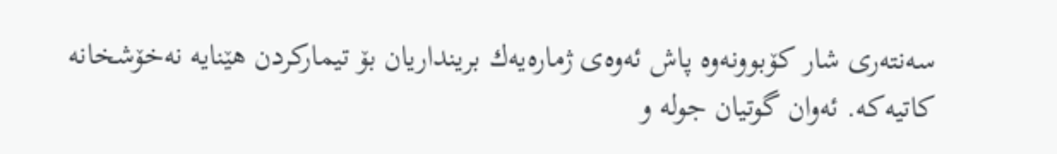سه‌نته‌رى شار كۆبوونه‌وه‌ پاش ئه‌وه‌ى ژماره‌یه‌ك برینداریان بۆ تیماركردن هێنایه‌ نه‌خۆشخانه‌ كاتیه‌كه‌. ئه‌وان گوتیان جوله‌ و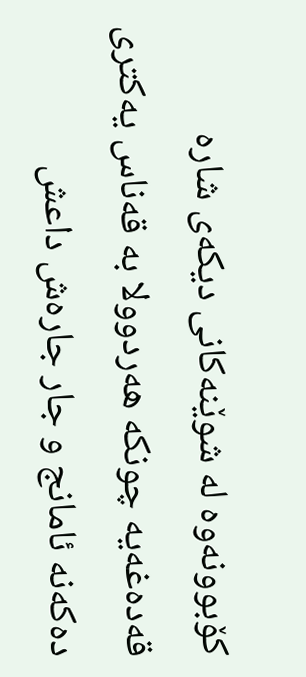كۆبوونه‌وه‌ له‌ شوێنه‌كانى دیكه‌ى شاره‌ قه‌ده‌غه‌یه‌ چونكه‌ هه‌ردوولا به‌ قه‌ناس یه‌كترى ده‌كه‌نه‌ ئامانج و جار جاره‌ش داعش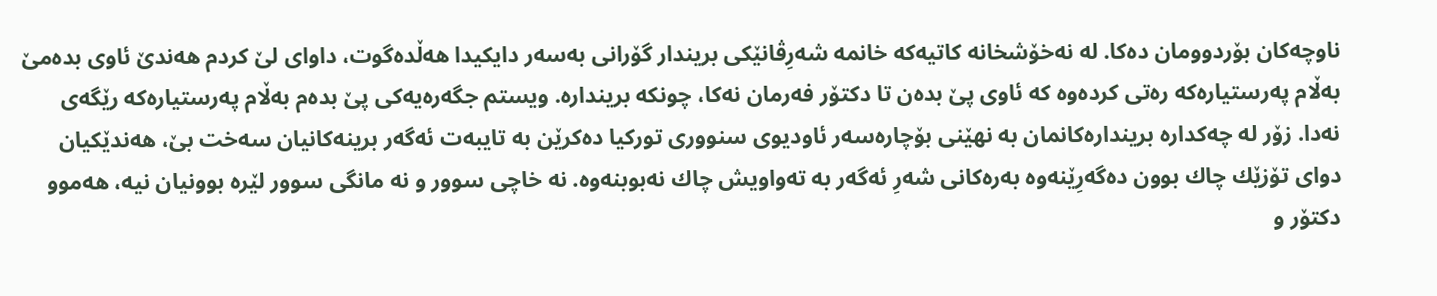ناوچه‌كان بۆردوومان ده‌كا. له‌ نه‌خۆشخانه‌ كاتیه‌كه‌ خانمه‌ شه‌رِڤانێكى بریندار گۆرانى به‌سه‌ر دایكیدا هه‌ڵده‌گوت، داواى لێ كردم هه‌ندێ ئاوى بده‌مێ به‌ڵام په‌رستیاره‌كه‌ ره‌تى كرده‌وه‌ كه‌ ئاوى پێ بده‌ن تا دكتۆر فه‌رمان نه‌كا، چونكه‌ برینداره‌. ویستم جگه‌ره‌یه‌كى پێ بده‌م به‌ڵام په‌رستیاره‌كه‌ رێگه‌ى نه‌دا. زۆر له‌ چه‌كداره‌ برینداره‌كانمان به‌ نهێنى بۆچاره‌سه‌ر ئاودیوى سنوورى توركیا ده‌كرێن به‌ تایبه‌ت ئه‌گه‌ر برینه‌كانیان سه‌خت بێ، هه‌ندێكیان دواى تۆزێك چاك بوون ده‌گه‌رِێنه‌وه‌ به‌ره‌كانى شه‌رِ ئه‌گه‌ر به‌ ته‌واویش چاك نه‌بوبنه‌وه‌. نه‌ خاچى سوور و نه‌ مانگى سوور لێره‌ بوونیان نیه‌، هه‌موو دكتۆر و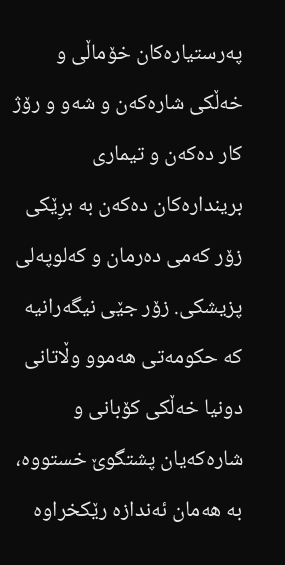په‌رستیاره‌كان خۆماڵى و خه‌ڵكى شاره‌كه‌ن و شه‌و و رۆژ كار ده‌كه‌ن و تیمارى برینداره‌كان ده‌كه‌ن به‌ برِێكى زۆر كه‌مى ده‌رمان و كه‌لوپه‌لى پزیشكى. زۆر جێى نیگه‌رانیه‌ كه‌ حكومه‌تى هه‌موو وڵاتانى دونیا خه‌ڵكى كۆبانى و شاره‌كه‌یان پشتگوێ خستووه‌، به‌ هه‌مان ئه‌ندازه‌ رێكخراوه‌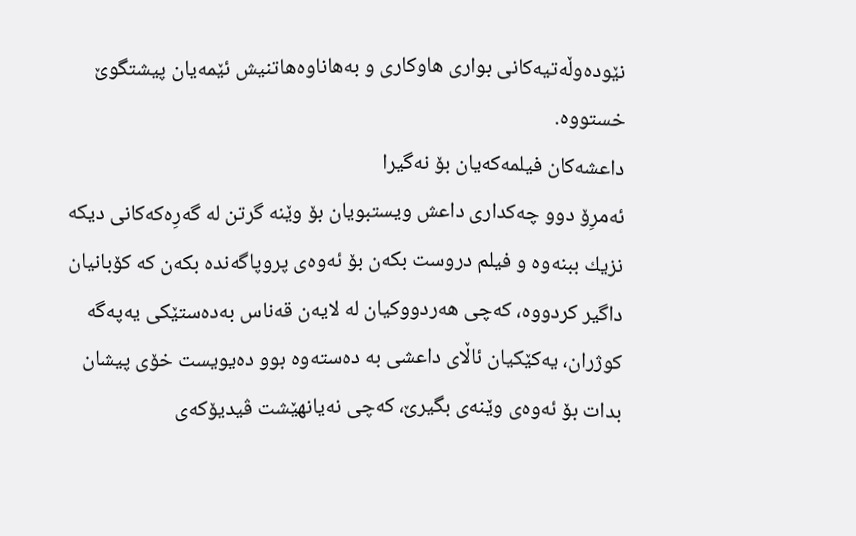نێوده‌وڵه‌تیه‌كانی بوارى هاوكارى و به‌هاناوه‌هاتنیش ئێمه‌یان پیشتگوێ خستووه‌.
داعشه‌كان فیلمه‌كه‌یان بۆ نه‌گیرا
ئه‌مرِۆ دوو چه‌كدارى داعش ویستبویان بۆ وێنه‌ گرتن له‌ گه‌رِه‌كه‌كانى دیكه‌ نزیك ببنه‌وه‌ و فیلم دروست بكه‌ن بۆ ئه‌وه‌ى پروپاگه‌نده‌ بكه‌ن كه‌ كۆبانیان داگیر كردووه‌، كه‌چى هه‌ردووكیان له‌ لایه‌ن قه‌ناس به‌ده‌ستێكى یه‌په‌گه‌ كوژران، یه‌كێكیان ئاڵاى داعشى به‌ ده‌سته‌وه‌ بوو ده‌یویست خۆى پیشان بدات بۆ ئه‌وه‌ى وێنه‌ى بگیرێ، كه‌چى نه‌یانهێشت ڤیدیۆكه‌ى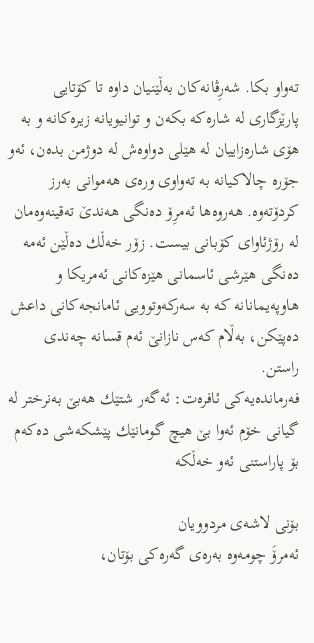ته‌واو بكا. شه‌رِڤانه‌كان به‌ڵێنیان داوه‌ تا كۆتایی پارێزگارى له‌ شاره‌كه‌ بكه‌ن و توانیویانه‌ زیره‌كانه‌ و به‌ هۆى شاره‌زاییان له‌ هێلى دواوه‌ش له‌ دوژمن بده‌ن، ئه‌و جۆره‌ چالاكیانه‌ به‌ ته‌واوى وره‌ى هه‌موانى به‌رز كردۆته‌وه‌. هه‌روه‌ها ئه‌مرِۆ ده‌نگى هه‌ندێ ته‌قینه‌وه‌مان له‌ رۆژئاواى كۆبانى بیست. زۆر خه‌ڵك ده‌ڵێن ئه‌مه‌ ده‌نگى هێرشى ئاسمانى هێزه‌كانى ئه‌مریكا و هاوپه‌یمانانه‌ كه‌ به‌ سه‌ركه‌وتوویی ئامانجه‌كانى داعش ده‌پێكن، به‌ڵام كه‌س نازانێ ئه‌م قسانه‌ چه‌ندى راستن.
فه‌رمانده‌یه‌كى ئافره‌ت: ئه‌گه‌ر شتێك هه‌بێ به‌نرختر له‌ گیانى خۆم ئه‌وا بێ هیچ گومانێك پێشكه‌شى ده‌كه‌م بۆ پاراستنى ئه‌و خه‌ڵكه

بۆنى لاشه‌ى مردوویان
ئه‌مرۆَ چومه‌وه‌ به‌ره‌ى گه‌ره‌كى بۆتان،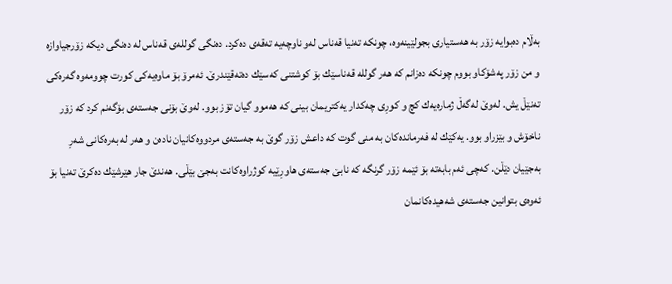به‌ڵام ده‌بوایه‌ زۆر به‌ هه‌ستیارى بجولێینه‌وه‌، چونكه‌ ته‌نیا قه‌ناس له‌و ناوچه‌یه‌ ته‌قه‌ى ده‌كرد. ده‌نگى گولله‌ى قه‌ناس له‌ ده‌نگى دیكه‌ زۆرجیاوازه‌ و من زۆر په‌شۆكاو بووم چونكه‌ ده‌زانم كه‌ هه‌ر گولله‌ قه‌ناسێك بۆ كوشتنی كه‌سێك ده‌ته‌قێندرێ. ئه‌مرۆ بۆ ماوه‌یه‌كى كورت چوومه‌وه‌ گه‌ره‌كى ته‌نێڵ یش. له‌وێ له‌گه‌ڵ ژماره‌یه‌ك كچ و كورِى چه‌كدار یه‌كتریمان بینى كه‌ هه‌موو گیان تۆز بوو. له‌وێ بۆنى جه‌سته‌ى بۆگه‌نم كرد كه‌ زۆر ناخۆش و بێزراو بوو. یه‌كێك له‌ فه‌رمانده‌كان به‌ منى گوت كه‌ داعش زۆر گوێ به‌ جه‌سته‌ى مردووه‌كانیان ناده‌ن و هه‌ر له‌ به‌ره‌كانى شه‌رِ به‌جێیان دێڵن. كه‌چى ئه‌م بابه‌ته‌ بۆ ئێمه‌ زۆر گرنگه‌ كه‌ نابێ جه‌سته‌ى هاورِێیه‌ كوژراوه‌كانت به‌جێ بێڵی. هه‌ندێ جار هێرشێك ده‌كرێ ته‌نیا بۆ ئه‌وه‌ى بتوانین جه‌سته‌ى شه‌هیده‌كانمان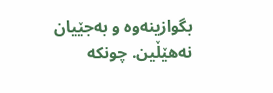بگوازینه‌وه‌ و به‌جێیان نه‌هێڵین. چونكه‌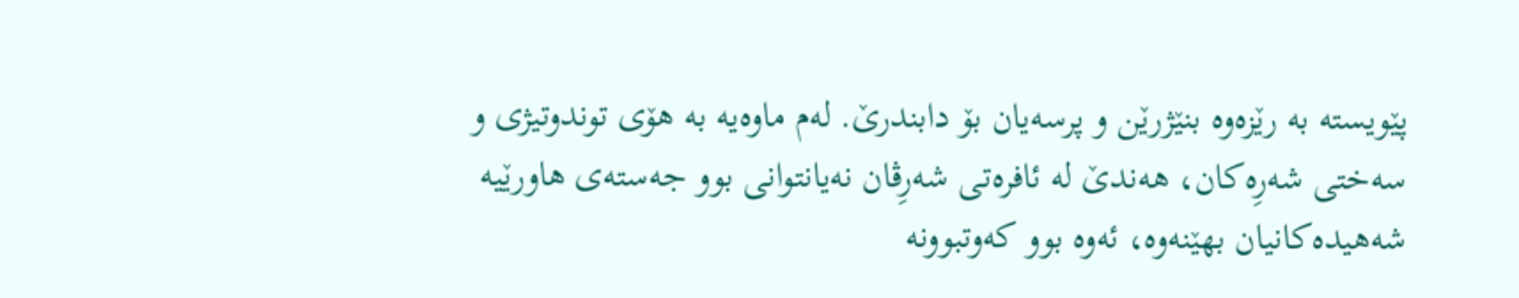پێویسته‌ به‌ رێزه‌وه‌ بنێژرێن و پرسه‌یان بۆ دابندرێ. له‌م ماوه‌یه‌ به‌ هۆى توندوتیژى و سه‌ختى شه‌رِه‌كان، هه‌ندێ له‌ ئافره‌تى شه‌رِڤان نه‌یانتوانى بوو جه‌سته‌ى هاورێیه‌ شه‌هیده‌كانیان بهێنه‌وه‌، ئه‌وه‌ بوو كه‌وتبوونه‌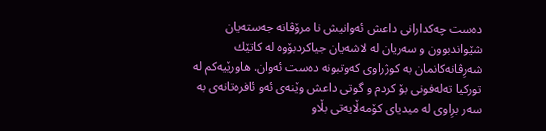ده‌ست چه‌كدارانى داعش ئه‌وانیش نا مرۆڤانه‌ جه‌سته‌یان شێواندبوون و سه‌ریان له‌ لاشه‌یان جیاكردبۆوه‌ له‌ كاتێك شه‌رِڤانه‌كانمان به‌ كوژراوى كه‌وتبونه‌ ده‌ست ئه‌وان. هاورێیه‌كم له‌ توركیا ته‌له‌فونى بۆ كردم و گوتى داعش وێنه‌ى ئه‌و ئافره‌تانه‌ى به‌ سه‌ر برِاوى له‌ میدیاى كۆمه‌ڵایه‌تى بڵاو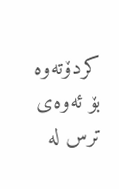كردۆته‌وه‌ بۆ ئه‌وه‌ى ترس له‌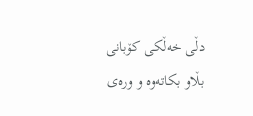دڵى خه‌ڵكى كۆبانى بڵاو بكاته‌وه‌ و وره‌ى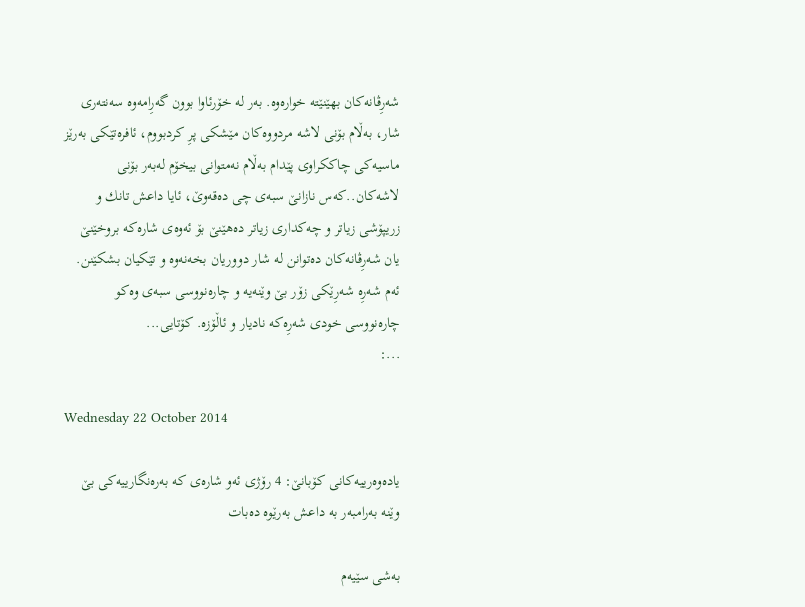شه‌رِڤانه‌كان بهێنێته‌ خواره‌وه‌. به‌ر له‌ خۆرئاوا بوون گه‌رِامه‌وه‌ سه‌نته‌رى شار، به‌ڵام بۆنى لاشه‌ مردووه‌كان مێشكى پرِ كردبووم، ئافره‌تێكى به‌رێز ماسیه‌كى چاككراوى پێدام به‌ڵام نه‌متوانى بیخۆم له‌به‌ر بۆنى لاشه‌كان..كه‌س نازانێ سبه‌ى چى ده‌قه‌وێ، ئایا داعش تانك و زریپۆشى زیاتر و چه‌كدارى زیاتر ده‌هێنێ بۆ ئه‌وه‌ى شاره‌كه‌ بروخێنێ یان شه‌رِڤانه‌كان ده‌توانن له‌ شار دووریان بخه‌نه‌وه‌ و تێكیان بشكێنن. ئه‌م شه‌رِه‌ شه‌رِێكى زۆر بێ وێنه‌یه‌ و چاره‌نووسى سبه‌ى وه‌كو چاره‌نووسى خودى شه‌رِه‌كه‌ نادیار و ئاڵۆزه‌. كۆتایی...
...:

Wednesday 22 October 2014

یاده‌وه‌رییه‌كانى كۆبانێ: 4 رۆژى ئه‌و شاره‌ى كه‌ به‌ره‌نگارییه‌كى بێ وێنه‌ به‌رامبه‌ر به‌ داعش به‌رێوه‌ ده‌بات

به‌شى سێیه‌م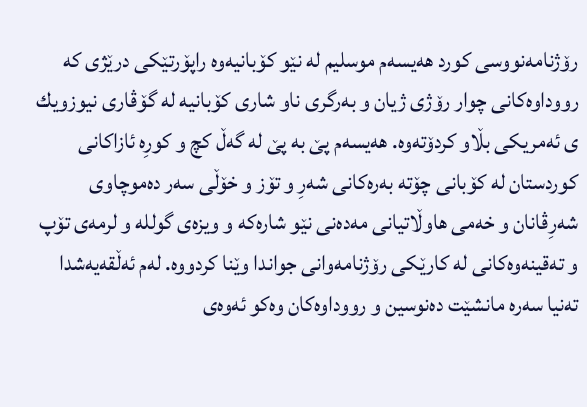رۆژنامه‌نووسى كورد هه‌یسه‌م موسلیم له‌ نێو كۆبانیه‌وه‌ راپۆرتێكى درێژى كه‌ رووداوه‌كانى چوار رۆژى ژیان و به‌رگری ناو شارى كۆبانیه‌ له‌ گۆڤارى نیوزویك ى ئه‌مریكى بڵاو كردۆته‌وه‌. هه‌یسه‌م پێ به‌ پێ له‌ گه‌ڵ كچ و كورِه‌ ئازاكانى كوردستان له‌ كۆبانى چۆته‌ به‌ره‌كانى شه‌رِ و تۆز و خۆڵى سه‌ر ده‌موچاوى شه‌رِڤانان و خه‌مى هاوڵاتیانى مه‌ده‌نى نێو شاره‌كه‌ و ویزه‌ى گولله‌ و لرمه‌ى تۆپ و ته‌قینه‌وه‌كانى له‌ كارێكى رۆژنامه‌وانى جواندا وێنا كردووه‌. له‌م ئه‌ڵقه‌یه‌شدا ته‌نیا سه‌ره‌ مانشێت ده‌نوسین و رووداوه‌كان وه‌كو ئه‌وه‌ى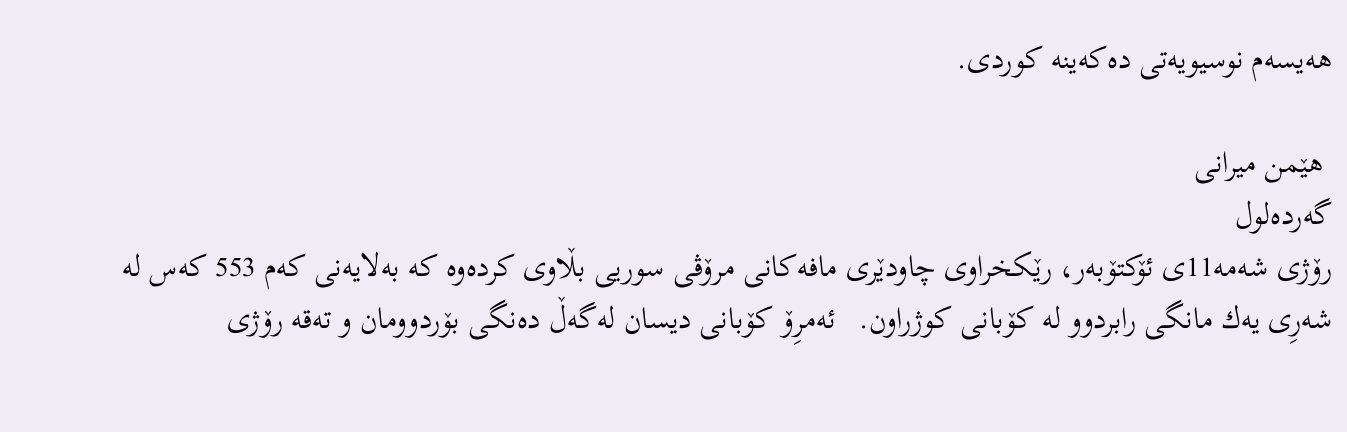هه‌یسه‌م نوسیویه‌تى ده‌كه‌ینه‌ كوردى.

 هێمن میرانى
گه‌رده‌لول
رۆژى شه‌مه‌11ى ئۆكتۆبه‌ر، رێكخراوى چاودێرى مافه‌كانى مرۆڤى سوریى بڵاوى كرده‌وه‌ كه‌ به‌لایه‌نى كه‌م 553 كه‌س له‌ شه‌رِى یه‌ك مانگى رابردوو له‌ كۆبانى كوژراون.   ئه‌مرِۆ كۆبانى دیسان له‌گه‌ڵ ده‌نگى بۆردوومان و ته‌قه‌ رۆژى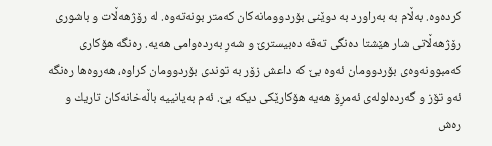كرده‌وه‌. به‌ڵام به‌ به‌راورد به‌ دوێنى بۆردوومانه‌كان كه‌متر بونه‌ته‌وه‌. له‌ رۆژهه‌ڵات و باشورى رۆژهه‌ڵاتى شار هێشتا ده‌نگى ته‌قه‌ ده‌بیسترێ و شه‌رِ به‌رده‌وامى هه‌یه‌. ره‌نگه‌ هۆكارى كه‌مبوونه‌وه‌ى بۆردوومان ئه‌وه‌ بێ كه‌ داعش زۆر به‌ توندى بۆردوومان كراوه‌، هه‌روه‌ها ره‌نگه‌ ئه‌و تۆز و گه‌رده‌لوله‌ى ئه‌مرِۆ هه‌یه‌ هۆكارێكى دیكه‌ بێ. ئه‌م به‌یانییه‌ باڵه‌خانه‌كان تاریك و ره‌ش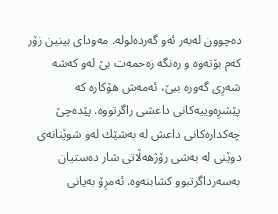ده‌چوون له‌به‌ر ئه‌و گه‌رده‌لوله‌. مه‌وداى بینین زۆر كه‌م بۆته‌وه‌ و ره‌نگه‌ زه‌حمه‌ت بێ له‌و كه‌شه‌ شه‌رِى گه‌وره‌ ببێ، ئه‌مه‌ش هۆكاره‌ كه‌ پێشرِه‌وییه‌كانى داعشى راگرتووه‌. پێده‌چێ چه‌كداره‌كانى داعش له‌ به‌شێك له‌و شوێنانه‌ى دوێنى له‌ به‌شى رۆژهه‌ڵاتى شار ده‌ستیان به‌سه‌رداگرتبوو كشابنه‌وه‌. ئه‌مرِۆ به‌یانى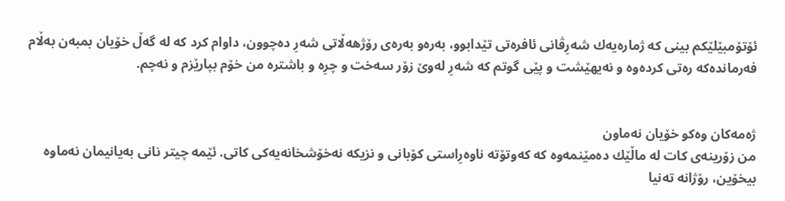ئۆتۆمبێلێكم بینى كه‌ ژماره‌یه‌ك شه‌رِڤانى ئافره‌تى تێدابوو، به‌ره‌و به‌ره‌ى رۆژهه‌ڵاتى شه‌رِ ده‌چوون، داوام كرد كه‌ له‌ گه‌ڵ خۆیان بمبه‌ن به‌ڵام فه‌رمانده‌كه‌ ره‌تى كرده‌وه‌ و نه‌یهێشت و پێى گوتم كه‌ شه‌رِ له‌وێ زۆر سه‌خت و چرِه‌ و باشتره‌ من خۆم بپارێزم و نه‌چم.


ژه‌مه‌كان وه‌كو خۆیان نه‌ماون
من زۆرینه‌ى كات له‌ ماڵێك ده‌مێنمه‌وه‌ كه‌ كه‌وتۆته‌ ناوه‌رِاستى كۆبانى و نزیكه‌ نه‌خۆشخانه‌یه‌كى كاتى. ئێمه‌ چیتر نانى به‌یانیمان نه‌ماوه‌ بیخۆین، رۆژانه‌ ته‌نیا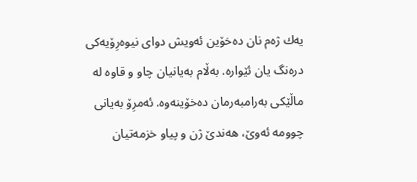یه‌ك ژه‌م نان ده‌خۆین ئه‌ویش دواى نیوه‌رِۆیه‌كى دره‌نگ یان ئێواره‌. به‌ڵام به‌یانیان چاو و قاوه‌ له‌ ماڵێكى به‌رامبه‌رمان ده‌خۆینه‌وه‌. ئه‌مرِۆ به‌یانى چوومه‌ ئه‌وێ، هه‌ندێ ژن و پیاو خزمه‌تیان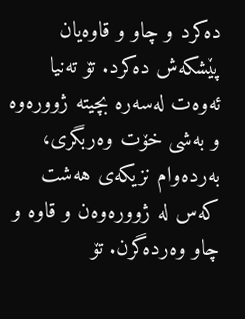ده‌كرد و چاو و قاوه‌یان پێشكه‌ش ده‌كرد. تۆ ته‌نیا ئه‌وه‌ت له‌سه‌ره‌ بچیته‌ ژووره‌وه‌ و به‌شى خۆت وه‌ربگرى، به‌رده‌وام نزیكه‌ى هه‌شت كه‌س له‌ ژووره‌وه‌ن و قاوه‌ و چاو وه‌رده‌گرن. تۆ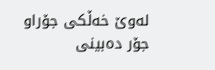له‌وێ خه‌ڵكى جۆراو جۆر ده‌بینى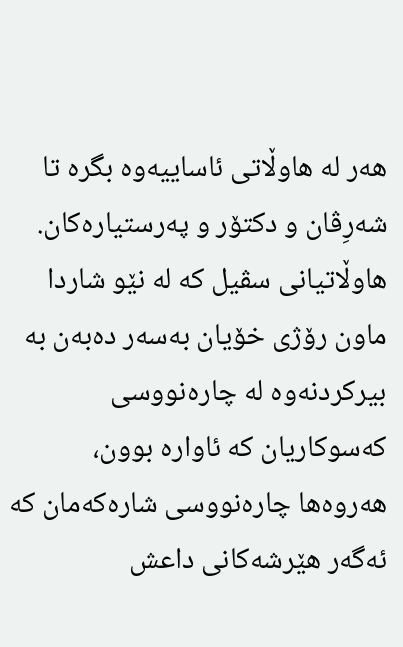هه‌ر له‌ هاوڵاتى ئاساییه‌وه‌ بگره‌ تا شه‌رِڤان و دكتۆر و په‌رستیاره‌كان. هاوڵاتیانى سڤیل كه‌ له‌ نێو شاردا ماون رۆژى خۆیان به‌سه‌ر ده‌به‌ن به‌ بیركردنه‌وه‌ له‌ چاره‌نووسى كه‌سوكاریان كه‌ ئاواره‌ بوون، هه‌روه‌ها چاره‌نووسى شاره‌كه‌مان كه‌ ئه‌گه‌ر هێرشه‌كانى داعش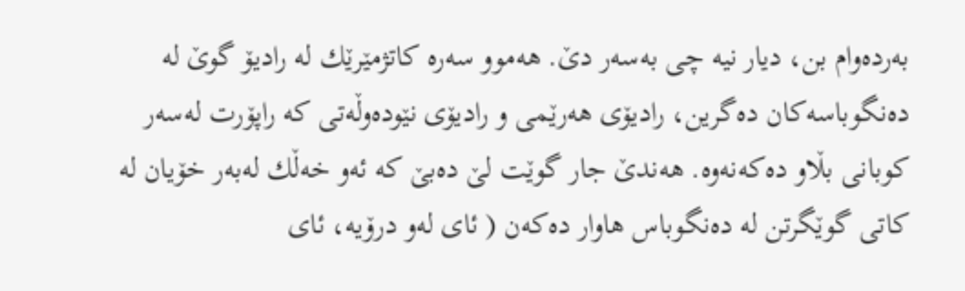به‌رده‌وام بن، دیار نیه‌ چى به‌سه‌ر دێ. هه‌موو سه‌ره‌ كاتژمێرێك له‌ رادیۆ گوێ له‌ ده‌نگوباسه‌كان ده‌گرین، رادیۆى هه‌رێمى و رادیۆى نێوده‌وڵه‌تى كه‌ راپۆرت له‌سه‌ر كوبانى بڵاو ده‌كه‌نه‌وه‌. هه‌ندێ جار گوێت لێ ده‌بێ كه‌ ئه‌و خه‌ڵك له‌به‌ر خۆیان له‌ كاتى گوێگرتن له‌ ده‌نگوباس هاوار ده‌كه‌ن ( ئاى له‌و درۆیه‌، ئاى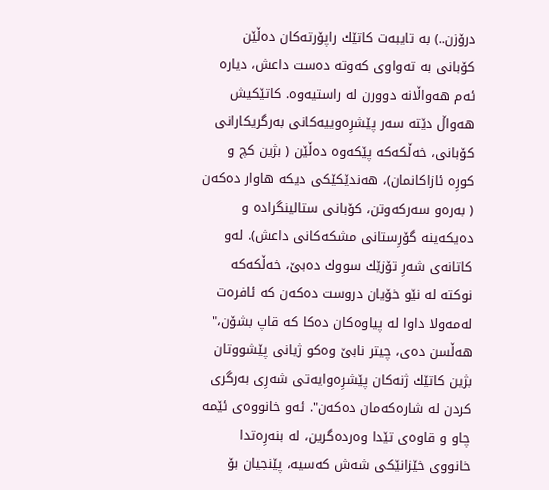درۆزن..) به‌ تایبه‌ت كاتێك راپۆرته‌كان ده‌ڵێن كۆبانى به‌ ته‌واوى كه‌وته‌ ده‌ست داعش، دیاره‌ ئه‌م هه‌واڵانه‌ دوورن له‌ راستیه‌وه‌. كاتێكیش هه‌واڵ دێته‌ سه‌ر پێشرِه‌وییه‌كانى به‌رگریكارانى كۆبانى، خه‌ڵكه‌كه‌ پێكه‌وه‌ ده‌ڵێن ( بژین كچ و كورِه‌ ئازاكانمان)، هه‌ندێكێكى دیكه‌ هاوار ده‌كه‌ن ( به‌ره‌و سه‌ركه‌وتن، كۆبانى ستالینگراده‌ و ده‌یكه‌ینه‌ گۆرِستانى مشكه‌كانى داعش). له‌و كاتانه‌ى شه‌رِ تۆزێك سووك ده‌بێ، خه‌ڵكه‌كه‌ نوكته‌ له‌ نێو خۆیان دروست ده‌كه‌ن كه‌ ئافره‌ت له‌مه‌ولا داوا له‌ پیاوه‌كان ده‌كا كه‌ قاپ بشۆن،" هه‌ڵسن ده‌ى، چیتر نابێ وه‌كو ژیانى پێشووتان بژین كاتێك ژنه‌كان پێشرِه‌وایه‌تى شه‌رِى به‌رگرى كردن له‌ شاره‌كه‌مان ده‌كه‌ن". ئه‌و خانووه‌ى ئێمه‌ چاو و قاوه‌ى تێدا وه‌رده‌گرین، له‌ بنه‌رِه‌تدا خانووى خێزانێكى شه‌ش كه‌سیه‌، پێنجیان بۆ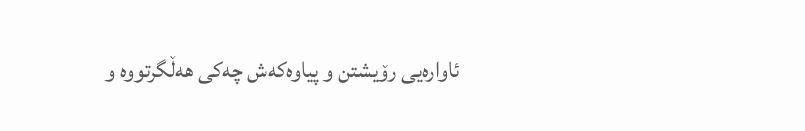ئاواره‌یی رۆیشتن و پیاوه‌كه‌ش چه‌كى هه‌ڵگرتووه‌ و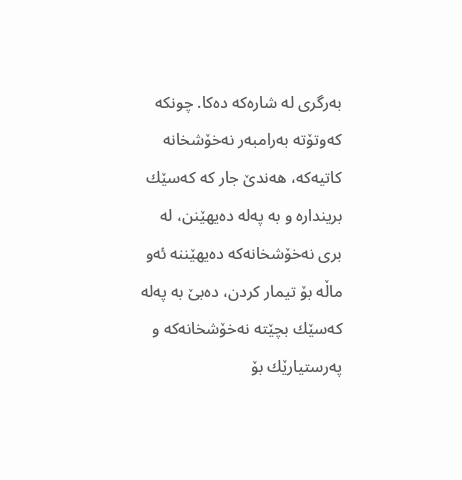به‌رگرى له‌ شاره‌كه‌ ده‌كا. چونكه‌ كه‌وتۆته‌ به‌رامبه‌ر نه‌خۆشخانه‌ كاتیه‌كه‌، هه‌ندێ جار كه‌ كه‌سێك برینداره‌ و به‌ په‌له‌ ده‌یهێنن، له‌ برى نه‌خۆشخانه‌كه‌ ده‌یهێننه‌ ئه‌و ماڵه‌ بۆ تیمار كردن، ده‌بێ به‌ په‌له‌ كه‌سێك بچێته‌ نه‌خۆشخانه‌كه‌ و په‌رستیارێك بۆ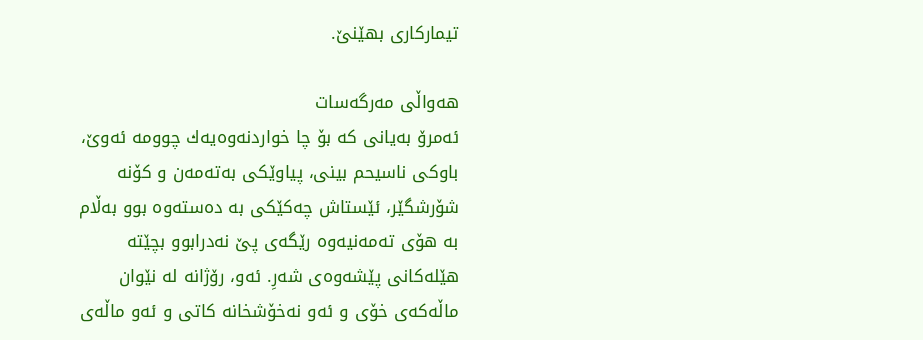تیماركارى بهێنێ.

هه‌واڵى مه‌رگه‌سات
ئه‌مرۆ به‌یانى كه‌ بۆ چا خواردنه‌وه‌یه‌ك چوومه‌ ئه‌وێ، باوكى ناسیحم بینى، پیاوێكى به‌ته‌مه‌ن و كۆنه‌ شۆرشگێر، ئێستاش چه‌كێكى به‌ ده‌سته‌وه‌ بوو به‌ڵام به‌ هۆى ته‌مه‌نیه‌وه‌ رێگه‌ى پێ نه‌درابوو بچێته‌ هێله‌كانى پێشه‌وه‌ى شه‌رِ. ئه‌و، رۆژانه‌ له‌ نێوان ماڵه‌كه‌ى خۆى و ئه‌و نه‌خۆشخانه‌ كاتى و ئه‌و ماڵه‌ى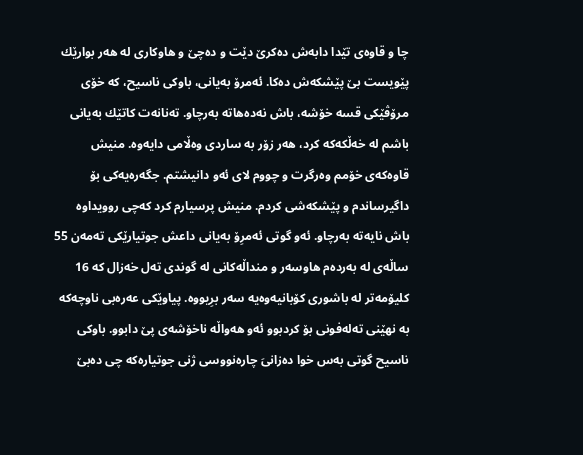چا و قاوه‌ى تێدا دابه‌ش ده‌كرێ دێت و ده‌چێ و هاوكارى له‌ هه‌ر بوارێك پێویست بێ پێشكه‌ش ده‌كا. ئه‌مرۆ به‌یانى، باوكى ناسیح، كه‌ خۆى مرۆڤێكى قسه‌ خۆشه‌، باش نه‌ده‌هاته‌ به‌رچاو. ته‌نانه‌ت كاتێك به‌یانى باشم له‌ خه‌ڵكه‌كه‌ كرد، هه‌ر زۆر به‌ ساردى وه‌ڵامى دایه‌وه‌. منیش قاوه‌كه‌ى خۆمم وه‌رگرت و چووم لاى ئه‌و دانیشتم. جگه‌ره‌یه‌كى بۆ داگیرساندم و پێشكه‌شى كردم. منیش پرسیارم كرد كه‌چى روویداوه‌ باش نایه‌ته‌ به‌رچاو. ئه‌و گوتى ئه‌مرِۆ به‌یانى داعش جوتیارێكى ته‌مه‌ن 55 ساڵه‌ى له‌ به‌رده‌م هاوسه‌ر و منداڵه‌كانى له‌ گوندى ته‌ل خه‌زال كه‌ 16 كلیۆمه‌تر له‌ باشورى كۆبانیه‌وه‌یه‌ سه‌ر برِیووه‌. پیاوێكى عه‌ره‌بى ناوچه‌كه‌ به‌ نهێنى ته‌له‌فونى بۆ كردبوو ئه‌و هه‌واڵه‌ ناخۆشه‌ى پێ دابوو. باوكى ناسیح گوتى به‌س خوا ده‌زانىَ چاره‌نووسى ژنى جوتیاره‌كه‌ چى ده‌بێ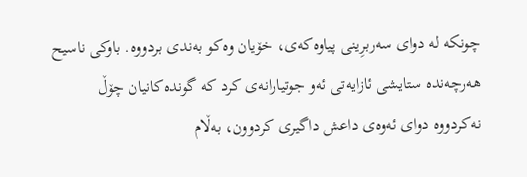چونكه‌ له‌ دواى سه‌ربرِینى پیاوه‌كه‌ى، خۆیان وه‌كو به‌ندى بردووه‌. باوكى ناسیح هه‌رچه‌نده‌ ستایشى ئازایه‌تى ئه‌و جوتیارانه‌ى كرد كه‌ گونده‌كانیان چۆڵ نه‌كردووه‌ دواى ئه‌وه‌ى داعش داگیرى كردوون، به‌ڵام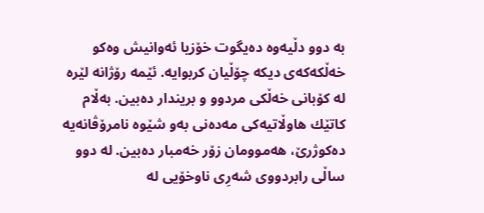به‌ دوو دڵیه‌وه‌ ده‌یگوت خۆزیا ئه‌وانیش وه‌كو خه‌ڵكه‌كه‌ى دیكه‌ چۆڵیان كربوایه‌. ئێمه‌ رۆژانه‌ لێره‌ له‌ كۆبانی خه‌ڵكى مردوو و بریندار ده‌بین. به‌ڵام كاتێك هاوڵاتیه‌كى مه‌ده‌نى به‌و شێوه‌ نامرۆڤانه‌یه‌ ده‌كوژرێ، هه‌موومان زۆر خه‌مبار ده‌بین. له‌ دوو ساڵى رابردووى شه‌رِى ناوخۆیی له‌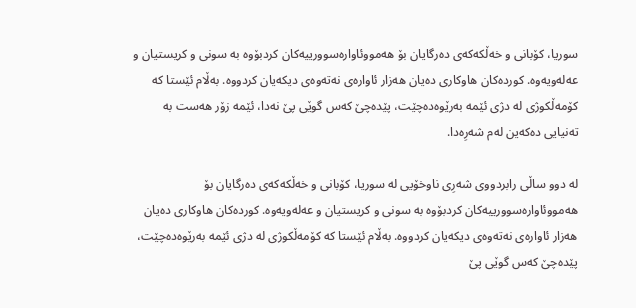سوریا، كۆبانى و خه‌ڵكه‌كه‌ى ده‌رگایان بۆ هه‌مووئاواره‌سوورییه‌كان كردبۆوه‌ به‌ سونى و كریستیان و عه‌له‌ویه‌وه‌. كورده‌كان هاوكارى ده‌یان هه‌زار ئاواره‌ى نه‌ته‌وه‌ى دیكه‌یان كردووه‌. به‌ڵام ئێستا كه‌ كۆمه‌ڵكوژى له‌ دژى ئێمه‌ به‌رێوه‌ده‌چێت، پێده‌چێ كه‌س گوێى پێ نه‌دا، ئێمه‌ زۆر هه‌ست به‌ ته‌نیایی ده‌كه‌ین له‌م شه‌رِه‌دا.

له‌ دوو ساڵى رابردووى شه‌رِى ناوخۆیی له‌ سوریا، كۆبانى و خه‌ڵكه‌كه‌ى ده‌رگایان بۆ هه‌مووئاواره‌سوورییه‌كان كردبۆوه‌ به‌ سونى و كریستیان و عه‌له‌ویه‌وه‌. كورده‌كان هاوكارى ده‌یان هه‌زار ئاواره‌ى نه‌ته‌وه‌ى دیكه‌یان كردووه‌. به‌ڵام ئێستا كه‌ كۆمه‌ڵكوژى له‌ دژى ئێمه‌ به‌رێوه‌ده‌چێت، پێده‌چێ كه‌س گوێى پێ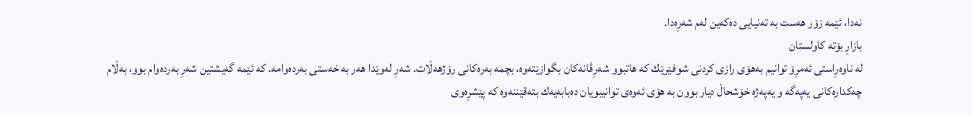نه‌دا، ئێمه‌ زۆر هه‌ست به‌ ته‌نیایی ده‌كه‌ین له‌م شه‌رِه‌دا.
بازارِ بۆته‌ كاولستان
له‌ ناوه‌رِاستى ئه‌مرِۆ توانیم به‌هۆى رازى كردنى شوفێرێك كه‌ هاتبوو شه‌رِڤانه‌كان بگوازێته‌وه‌، بچمه‌ به‌ره‌كانى رۆژهه‌ڵات. شه‌رِ له‌وێدا هه‌ر به‌ خه‌ستى به‌رده‌وامه‌. كه‌ ئێمه‌ گه‌یشتین شه‌رِ به‌رده‌وام بوو، به‌ڵام چه‌كداره‌كانى یه‌په‌گه‌ و یه‌په‌ژه‌ خۆشحاڵ دیار بوون به‌ هۆى ئه‌وه‌ى توانیبویان ده‌بابه‌یه‌ك بته‌قێننه‌وه‌ كه‌ پێشرِه‌وى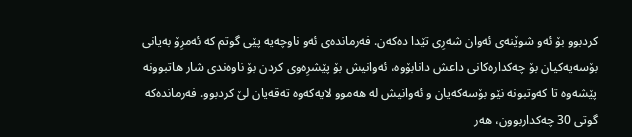كردبوو بۆ ئه‌و شوێنه‌ى ئه‌وان شه‌رِى تێدا ده‌كه‌ن. فه‌رمانده‌ى ئه‌و ناوچه‌یه‌ پێى گوتم كه‌ ئه‌مرِۆ به‌یانى بۆسه‌یه‌كیان بۆ چه‌كداره‌كانى داعش دانابۆوه‌، ئه‌وانیش بۆ پێشرِه‌وى كردن بۆ ناوه‌ندى شار هاتبوونه‌ پێشه‌وه‌ تا كه‌وتبونه‌ نێو بۆسه‌كه‌یان و ئه‌وانیش له‌ هه‌موو لایه‌كه‌وه‌ ته‌قه‌یان لێ كردبوو. فه‌رمانده‌كه‌ گوتى 30 چه‌كداربوون، هه‌ر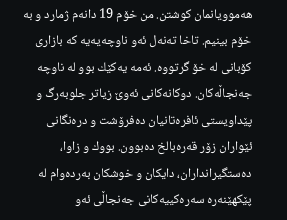هه‌موویانمان كوشتن. من خۆم 19 دانه‌م ژمارد و به‌ خۆم بینیم. تاخا ته‌نه‌ل ئه‌و ناوچه‌یه‌یه‌ كه‌ بازارى كۆبانى له‌ خۆ گرتووه‌. ئه‌مه‌ یه‌كێك بوو له‌ ناوچه‌ جه‌نجاڵه‌كان. دوكانه‌كانى ئه‌وێ زیاتر جلوبه‌رگ و پێداویستى ئافره‌تانیان ده‌فرۆشت و دره‌نگانى ئێواران زۆر قه‌ره‌بالخ ده‌بوون. بووك و زاوا، ده‌ستگیرانداران، دایكان و خوشكان به‌رده‌وام له‌ پێكهێنه‌ره‌ سه‌ره‌كییه‌كانى جه‌نجاڵى ئه‌و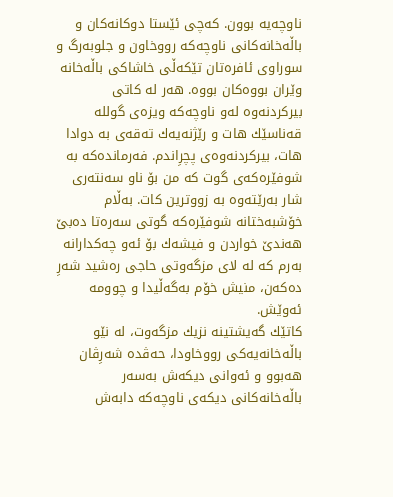ناوچه‌یه‌ بوون. كه‌چى ئێستا دوكانه‌كان و باڵه‌خانه‌كانى ناوچه‌كه‌ رووخاون و جلوبه‌رگ و سوراوى ئافره‌تان تێكه‌ڵى خاشاكى باڵه‌خانه‌ وێران بووه‌كان بووه‌. هه‌ر له‌ كاتى بیركردنه‌وه‌ له‌و ناوچه‌كه‌ ویزه‌ى گولله‌ قه‌ناسێك هات و رێژنه‌یه‌ك ته‌قه‌ى به‌ دوادا هات، بیركردنه‌وه‌ى پچرِاندم. فه‌رمانده‌كه‌ به‌ شوفێره‌كه‌ى گوت كه‌ من بۆ ناو سه‌نته‌رى شار به‌رێته‌وه‌ به‌ زووترین كات. به‌ڵام خۆشبه‌ختانه‌ شوفێره‌كه‌ گوتى سه‌ره‌تا ده‌بێ هه‌ندێ خواردن و فیشه‌ك بۆ ئه‌و چه‌كدارانه‌ به‌رم كه‌ له‌ لاى مزگه‌وتى حاجى ره‌شید شه‌رِ ده‌كه‌ن، منیش خۆم به‌گه‌ڵیدا و چوومه‌ ئه‌وێش.
كاتێك گه‌یشتینه‌ نزیك مزگه‌وت، له‌ نێو باڵه‌خانه‌یه‌كى رووخاودا، حه‌ڤده‌ شه‌رِڤان هه‌بوو و ئه‌وانى دیكه‌ش به‌سه‌ر باڵه‌خانه‌كانى دیكه‌ى ناوچه‌كه‌ دابه‌ش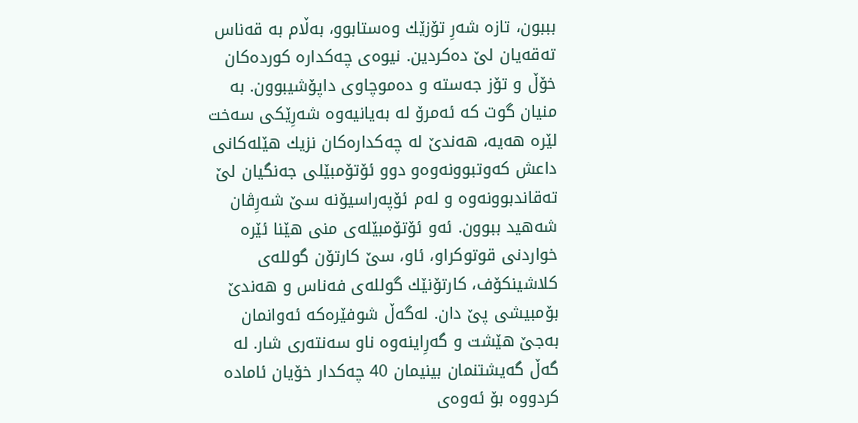بببون، تازه‌ شه‌رِ تۆزێك وه‌ستابوو، به‌ڵام به‌ قه‌ناس ته‌قه‌یان لێ ده‌كردین. نیوه‌ى چه‌كداره‌ كورده‌كان خۆڵ و تۆز جه‌سته‌ و ده‌موچاوى داپۆشیبوون. به‌ منیان گوت كه‌ ئه‌مرۆ له‌ به‌یانیه‌وه‌ شه‌رِێكى سه‌خت لێره‌ هه‌یه‌، هه‌ندێ له‌ چه‌كداره‌كان نزیك هێله‌كانى داعش كه‌وتبوونه‌وه‌و دوو ئۆتۆمبێلى جه‌نگیان لێ ته‌قاندبوونه‌وه‌ و له‌م ئۆپه‌راسیۆنه‌ سێ شه‌رِڤان شه‌هید ببوون. ئه‌و ئۆتۆمبێله‌ى منى هێنا ئێره‌ خواردنى قوتوكراو، ئاو، سێ كارتۆن گولله‌ى كلاشینكۆف، كارتۆنێك گولله‌ى فه‌ناس و هه‌ندێ بۆمبیشى پێ دان. له‌گه‌ڵ شوفێره‌كه‌ ئه‌وانمان به‌جێ هێشت و گه‌رِاینه‌وه‌ ناو سه‌نته‌رى شار. له‌ گه‌ڵ گه‌یشتنمان بینیمان 40 چه‌كدار خۆیان ئاماده‌ كردووه‌ بۆ ئه‌وه‌ى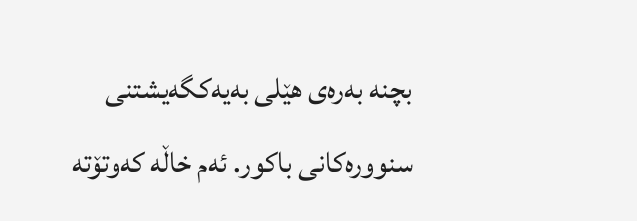بچنه‌ به‌ره‌ى هێلى به‌یه‌كگه‌یشتنى سنووره‌كانى باكور. ئه‌م خاڵه‌ كه‌وتۆته‌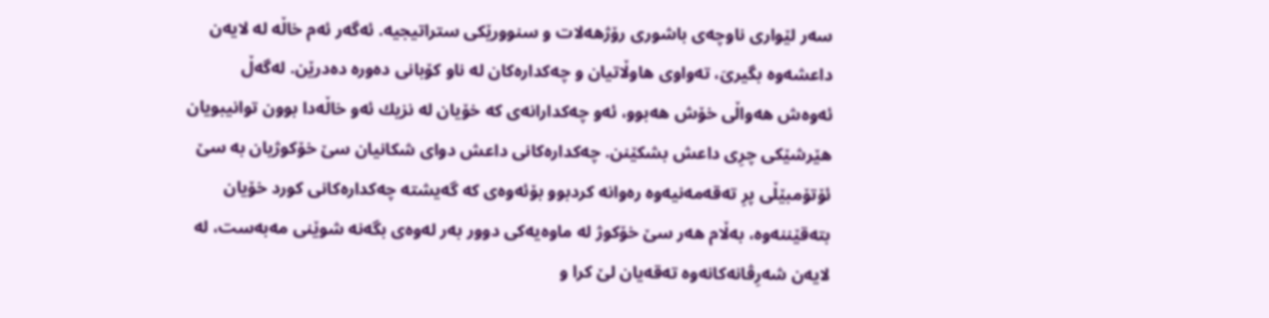سه‌ر لێوارى ناوچه‌ى باشورى رۆژهه‌لات و سنوورێكى ستراتیجیه‌. ئه‌گه‌ر ئه‌م خاڵه‌ له‌ لایه‌ن داعشه‌وه‌ بگیرىَ، ته‌واوى هاوڵاتیان و چه‌كداره‌كان له‌ ناو كۆبانى ده‌وره‌ ده‌درێن. له‌گه‌ڵ ئه‌وه‌ش هه‌واڵى خۆش هه‌بوو، ئه‌و چه‌كدارانه‌ى كه‌ خۆیان له‌ نزیك ئه‌و خاڵه‌دا بوون توانیبویان هێرشێكى چرِى داعش بشكێنن. چه‌كداره‌كانى داعش دواى شكانیان سێ خۆكوژیان به‌ سێ ئۆتۆمبێڵى پرِ ته‌قه‌مه‌نیه‌وه‌ ره‌وانه‌ كردبوو بۆئه‌وه‌ى كه‌ گه‌یشته‌ چه‌كداره‌كانى كورد خۆیان بته‌قێننه‌وه‌، به‌ڵام هه‌ر سێ خۆكوژ له‌ ماوه‌یه‌كى دوور به‌ر له‌وه‌ى بگه‌نه‌ شوێنى مه‌به‌ست، له‌ لایه‌ن شه‌رِڤانه‌كانه‌وه‌ ته‌قه‌یان لێ كرا و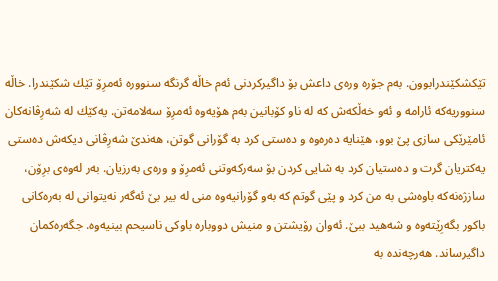تێكشكێندرابوون. به‌م جۆره‌ وره‌ى داعش بۆ داگیركردنى ئه‌م خاڵه‌ گرنگه‌ سنووره‌ ئه‌مرِۆ تێك شكێندرا. خاڵه‌ سنووریه‌كه‌ ئارامه‌ و ئه‌و خه‌ڵكه‌ش كه‌ له‌ ناو كۆبانین به‌م هۆیه‌وه‌ ئه‌مرِۆ سه‌لامه‌تن. یه‌كێك له‌ شه‌رِڤانه‌كان ئامێرێكى سازى پێ بوو، هێنایه‌ ده‌ره‌وه‌ و ده‌ستى كرد به‌ گۆرانى گوتن، هه‌ندێ شه‌رِڤانى دیكه‌ش ده‌ستى یه‌كتریان گرت و ده‌ستیان كرد به‌ شایی كردن بۆ سه‌ركه‌وتنى ئه‌مرِۆ و وره‌ى به‌رزیان. به‌ر له‌وه‌ى برِۆن، سازژه‌نه‌كه‌ باوه‌شى به‌ من كرد و پێى گوتم كه‌ به‌و گۆرانیه‌وه‌ منى له‌ بیر بێ ئه‌گه‌ر نه‌یتوانى له‌ به‌ره‌كانى باكور بگه‌رِێته‌وه‌ و شه‌هید ببێ. ئه‌وان رۆیشتن و منیش دووباره‌ باوكى ناسیحم بینیه‌وه‌. جگه‌ره‌كمان داگیرساند. هه‌رچه‌نده‌ به‌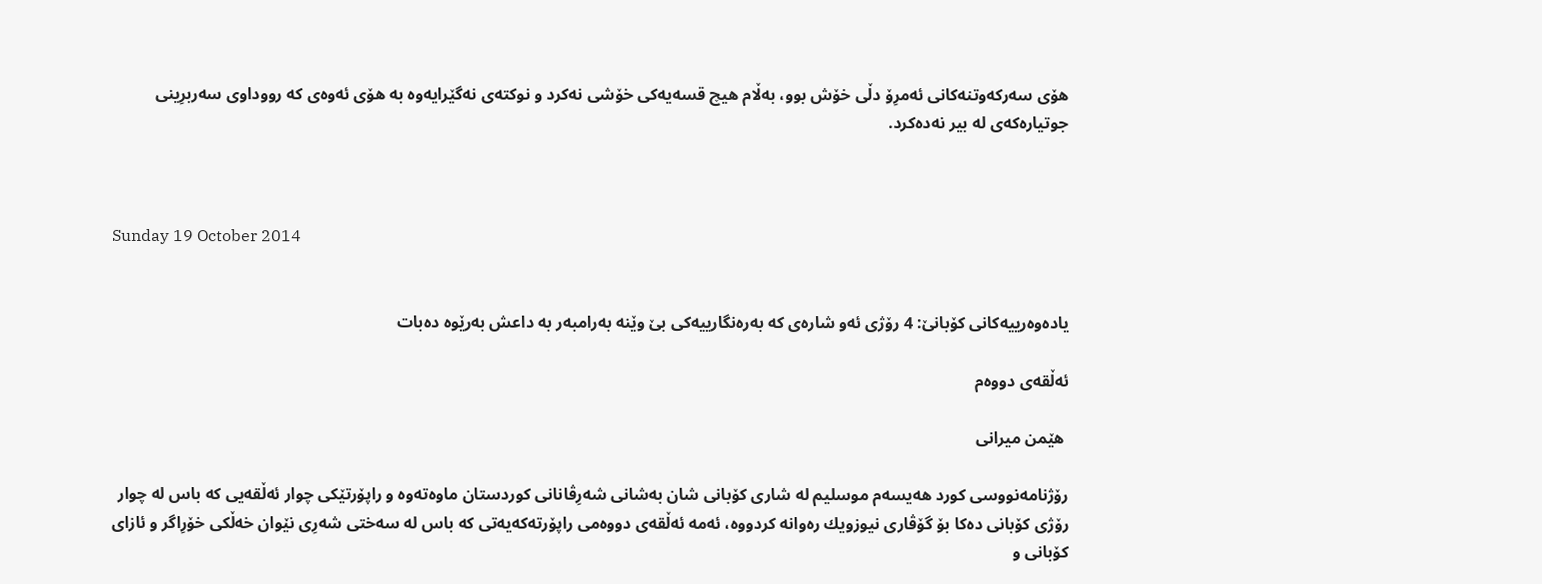هۆى سه‌ركه‌وتنه‌كانى ئه‌مرِۆ دڵى خۆش بوو، به‌ڵام هیچ قسه‌یه‌كى خۆشى نه‌كرد و نوكته‌ى نه‌گێرایه‌وه‌ به‌ هۆى ئه‌وه‌ى كه‌ رووداوى سه‌ربرِینى جوتیاره‌كه‌ى له‌ بیر نه‌ده‌كرد.



Sunday 19 October 2014


یاده‌وه‌رییه‌كانى كۆبانێ: 4 رۆژى ئه‌و شاره‌ى كه‌ به‌ره‌نگارییه‌كى بێ وێنه‌ به‌رامبه‌ر به‌ داعش به‌رێوه‌ ده‌بات

ئه‌ڵقه‌ى دووه‌م

 هێمن میرانى

رۆژنامه‌نووسى كورد هه‌یسه‌م موسلیم له‌ شارى كۆبانى شان به‌شانى شه‌رِڤانانى كوردستان ماوه‌ته‌وه‌ و راپۆرتێكى چوار ئه‌ڵقه‌یی كه‌ باس له‌ چوار رۆژى كۆبانى ده‌كا بۆ گۆڤارى نیوزویك ره‌وانه‌ كردووه‌، ئه‌مه‌ ئه‌ڵقه‌ى دووه‌مى راپۆرته‌كه‌یه‌تى كه‌ باس له‌ سه‌ختى شه‌رِى نێوان خه‌ڵكى خۆرِاگر و ئازاى كۆبانى و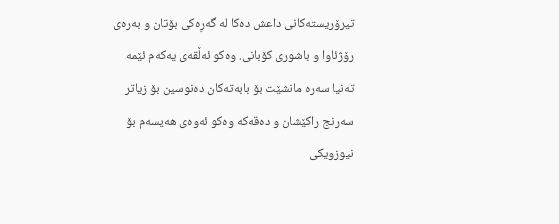تیرۆریسته‌كانى داعش ده‌كا له‌ گه‌رِه‌كى بۆتان و به‌ره‌ى رۆژئاوا و باشورى كۆبانى. وه‌كو ئه‌ڵقه‌ى یه‌كه‌م ئێمه‌ ته‌نیا سه‌ره‌ مانشێت بۆ بابه‌ته‌كان ده‌نوسین بۆ زیاتر سه‌رنج راكێشان و ده‌قه‌كه‌ وه‌كو ئه‌وه‌ى هه‌یسه‌م بۆ نیوزویكى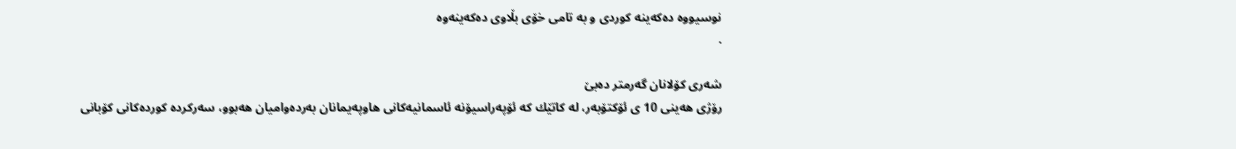نوسیووه‌ ده‌كه‌ینه‌ كوردى و به‌ تامى خۆى بڵاوى ده‌كه‌ینه‌وه
.

شه‌رى كۆلانان گه‌رمتر ده‌بێ
رۆژى هه‌ینى 10 ى ئۆكتۆبه‌ر، له‌ كاتێك كه‌ ئۆپه‌راسیۆنه‌ ئاسمانیه‌كانى هاوپه‌یمانان به‌رده‌وامیان هه‌بوو، سه‌ركرده‌ كورده‌كانى كۆبانى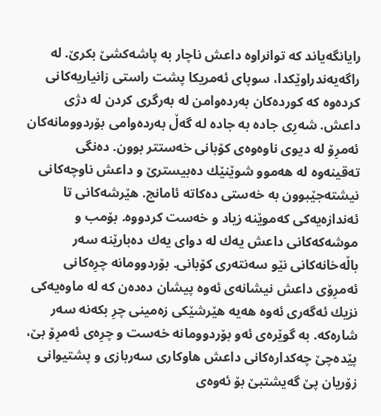رایانگه‌یاند كه‌ توانراوه‌ داعش ناچار به‌ پاشه‌كشێ بكرێ. له‌ راگه‌یه‌ندراوێكدا، سوپاى ئه‌مریكا پشت راستى زانیاریه‌كانى كرده‌وه‌ كه‌ كورده‌كان به‌رده‌وامن له‌ به‌رگرى كردن له‌ دژى داعش. شه‌رِى جاده‌ به‌ جاده‌ له‌ گه‌ڵ به‌رده‌وامى بۆردوومانه‌كان ئه‌مرِۆ له‌ دیوى ناوه‌وه‌ى كۆبانى خه‌ستتر بوون. ده‌نگى ته‌قینه‌وه‌ له‌ هه‌موو شوێنێك ده‌بیسترێ و داعش ناوچه‌كانى نیشته‌جێبوون به‌ خه‌ستى ده‌كاته‌ ئامانج. هێرشه‌كانى تا ئه‌ندازه‌یه‌كى كه‌موێنه‌ زیاد و خه‌ست كردووه‌. بۆمب و موشه‌كه‌كانى داعش یه‌ك له‌ دواى یه‌ك ده‌بارێنه‌ سه‌ر باڵه‌خانه‌كانى نێو سه‌نته‌رى كۆبانى. بۆردوومانه‌ چرِه‌كانى ئه‌مرِۆى داعش نیشانه‌ى ئه‌وه‌ پیشان ده‌ده‌ن كه‌ له‌ ماوه‌یه‌كى نزیك ئه‌گه‌رى ئه‌وه‌ هه‌یه‌ هێرشێكى زه‌مینى چرِ بكه‌نه‌ سه‌ر شاره‌كه‌. به‌ گوێره‌ى ئه‌و بۆردوومانه‌ خه‌ست و چرِه‌ى ئه‌مرِۆ بێ، پێده‌چێ چه‌كداره‌كانى داعش هاوكارى سه‌ربازى و پشتیوانى زۆریان پێ گه‌یشتبێ بۆ ئه‌وه‌ى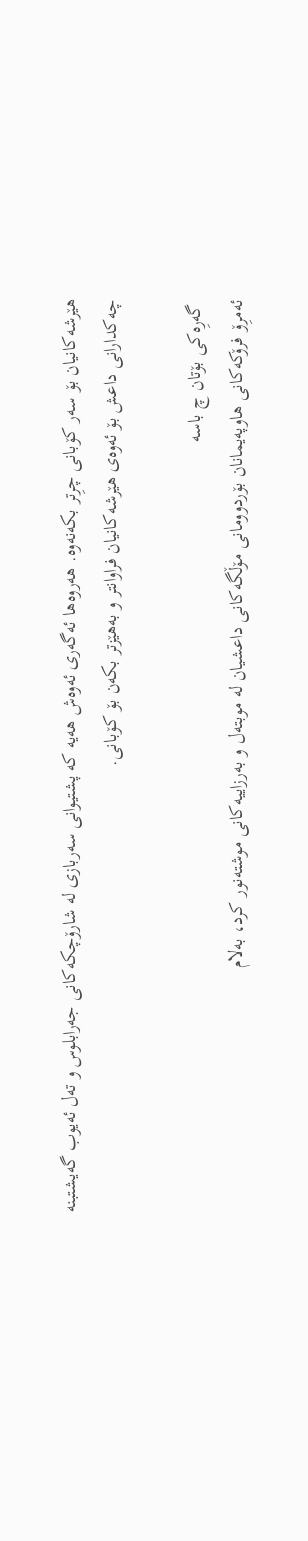هێرشه‌كانیان بۆ سه‌ر كۆبانى چرِتر بكه‌نه‌وه‌. هه‌روه‌ها ئه‌گه‌رى ئه‌وه‌ش هه‌یه‌ كه‌ پشتیوانى سه‌ربازى له‌ شارۆچكه‌كانى جه‌رابلوس و ته‌ل ئه‌یوب گه‌یشتبنه‌ چه‌كدارانى داعش بۆ ئه‌وه‌ى هێرشه‌كانیان فراوانتر و به‌هێزتر بكه‌ن بۆ كۆبانى.

 گه‌رِه‌كى بۆتان چ باسه‌
ئه‌مرِۆ فرۆكه‌كانى هاوپه‌یمانان بۆردوومانى مۆڵگه‌كانى داعشیان له‌ موبته‌ل و به‌رزاییه‌كانى موشته‌نور كرد، به‌لام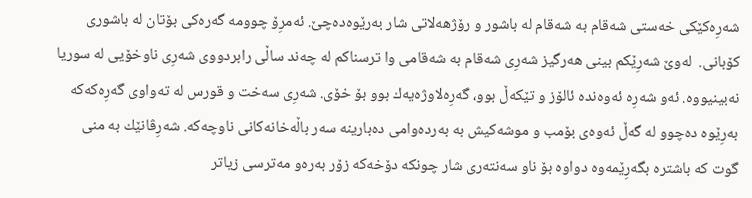شه‌رِه‌كێكى خه‌ستى شه‌قام به‌ شه‌قام له‌ باشور و رۆژهه‌لاتى شار به‌رێوه‌ده‌چێ. ئه‌مرِۆ چوومه‌ گه‌ره‌كى بۆتان له‌ باشورى كۆبانى.  له‌وێ شه‌رِێكم بینى هه‌رگیز شه‌رِى شه‌قام به‌ شه‌قامى وا ترسناكم له‌ چه‌ند ساڵى رابردووى شه‌رِى ناوخۆیی له‌ سوریا نه‌بینیووه‌. ئه‌و شه‌رِه‌ ئه‌وه‌نده‌ ئالۆز و تێكه‌ڵ بوو، گه‌رِه‌لاوژه‌یه‌ك بوو بۆ خۆى. شه‌رِى سه‌خت و قورس له‌ ته‌واوى گه‌رِه‌كه‌كه‌ به‌رِێوه‌ ده‌چوو له‌ گه‌ڵ ئه‌وه‌ى بۆمب و موشه‌كیش به‌ به‌رده‌وامى ده‌بارینه‌ سه‌ر باڵه‌خانه‌كانى ناوچه‌كه‌. شه‌رِڤانێك به‌ منى گوت كه‌ باشتره‌ بگه‌رِێمه‌وه‌ دواوه‌ بۆ ناو سه‌نته‌رى شار چونكه‌ دۆخه‌كه‌ زۆر به‌ره‌و مه‌ترسى زیاتر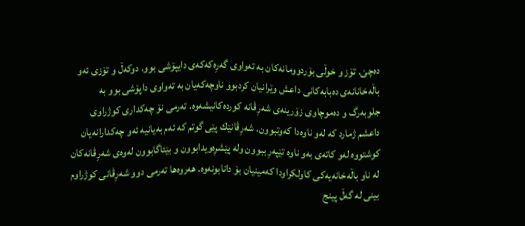ده‌چێ. تۆز و خوڵى بۆردوومانه‌كان به‌ ته‌واوى گه‌رِه‌كه‌كه‌ى دایپۆشى بوو. دوكه‌ڵ و تۆزى ئه‌و باڵه‌خانانه‌ى ده‌بابه‌كانى داعش وێرانیان كردبوو ناوچه‌كه‌یان به‌ ته‌واوى داپۆشى بوو به‌ جلوبه‌رگ و ده‌موچاوى زۆرینه‌ى شه‌رِڤانه‌ كورده‌كانیشه‌وه‌. ته‌رمى نۆ چه‌كدارى كوژراوى داعشم ژمارد كه‌ له‌و ناوه‌دا كه‌وتبوون. شه‌رِڤانێك پێى گوتم كه‌ ئه‌م به‌یانیه‌ ئه‌و چه‌كدارانه‌یان كوشتووه‌ له‌و كاته‌ى به‌و ناوه‌ تێپه‌رِ ببوون وله‌ پێشرِه‌ویدابوون و بێئاگابوون له‌وه‌ى شه‌رِڤانه‌كان له‌ ناو باڵه‌خانه‌یه‌كى كاولكراودا كه‌مینیان بۆ دانابونه‌وه‌. هه‌روه‌ها ته‌رمى دوو شه‌رِڤانى كوژراوم بینى له‌ گه‌ڵ پینج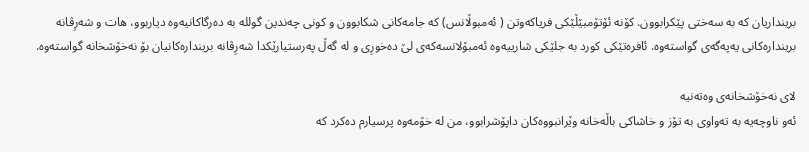برینداریان كه‌ به‌ سه‌ختى پێكرابوون. كۆنه‌ ئۆتۆمبێڵێكى فریاكه‌وتن ( ئه‌مبوڵانس) كه‌ جامه‌كانى شكابوون و كونى چه‌ندین گولله‌ به‌ ده‌رگاكانیه‌وه‌ دیاربوو، هات و شه‌رِڤانه‌ برینداره‌كانى یه‌په‌گه‌ى گواسته‌وه‌. ئافره‌تێكى كورد به‌ جلێكى شارییه‌وه‌ ئه‌مبۆلانسه‌كه‌ى لێ ده‌خورِى و له‌ گه‌ڵ په‌رستیارێكدا شه‌رِڤانه‌ برینداره‌كانیان بۆ نه‌خۆشخانه‌ گواسته‌وه‌.

لاى نه‌خۆشخانه‌ى وه‌ته‌نیه‌
ئه‌و ناوچه‌یه‌ به‌ ته‌واوى به‌ تۆز و خاشاكى باڵه‌خانه‌ وێرانبووه‌كان داپۆشرابوو، من له‌ خۆمه‌وه‌ پرسیارم ده‌كرد كه‌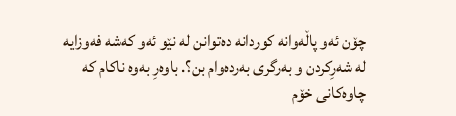چۆن ئه‌و پاڵه‌وانه‌ كوردانه‌ ده‌توانن له‌ نێو ئه‌و كه‌شه‌ فه‌وزایه‌ له‌ شه‌رِكردن و به‌رگرى به‌رده‌وام بن؟. باوه‌رِ به‌وه‌ ناكام كه‌ چاوه‌كانى خۆم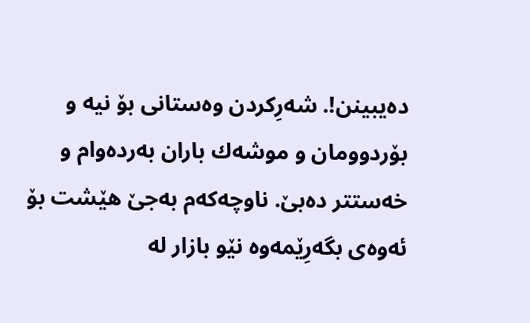ده‌یبینن!. شه‌رِكردن وه‌ستانى بۆ نیه‌ و بۆردوومان و موشه‌ك باران به‌رده‌وام و خه‌ستتر ده‌بێ. ناوچه‌كه‌م به‌جێ هێشت بۆ ئه‌وه‌ى بگه‌رِێمه‌وه‌ نێو بازار له‌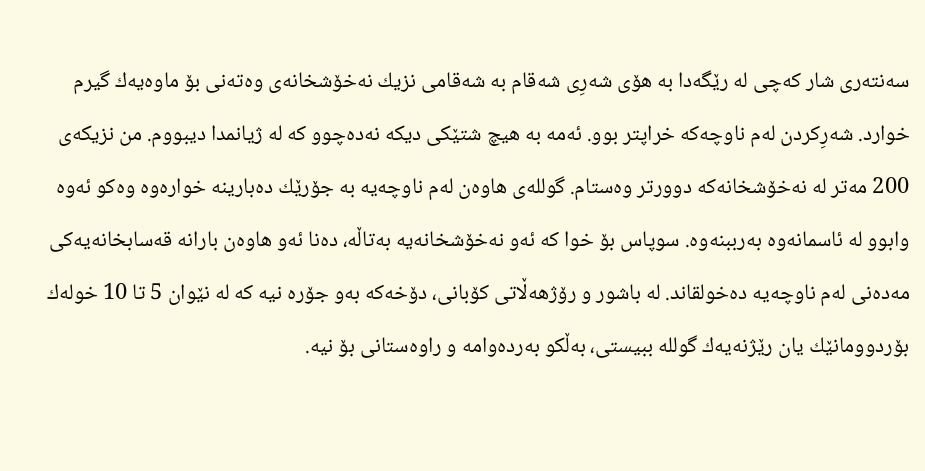سه‌نته‌رى شار كه‌چى له‌ رێگه‌دا به‌ هۆى شه‌رِى شه‌قام به‌ شه‌قامى نزیك نه‌خۆشخانه‌ى وه‌ته‌نى بۆ ماوه‌یه‌ك گیرم خوارد. شه‌رِكردن له‌م ناوچه‌كه‌ خراپتر بوو. ئه‌مه‌ به‌ هیچ شتێكى دیكه‌ نه‌ده‌چوو كه‌ له‌ ژیانمدا دیبووم. من نزیكه‌ى 200 مه‌تر له‌ نه‌خۆشخانه‌كه‌ دوورتر وه‌ستام. گولله‌ى هاوه‌ن له‌م ناوچه‌یه‌ به‌ جۆرێك ده‌بارینه‌ خواره‌وه‌ وه‌كو ئه‌وه‌ وابوو له‌ ئاسمانه‌وه‌ به‌رببنه‌وه‌. سوپاس بۆ خوا كه‌ ئه‌و نه‌خۆشخانه‌یه‌ به‌تاڵه‌، ده‌نا ئه‌و هاوه‌ن بارانه‌ قه‌سابخانه‌یه‌كى مه‌ده‌نى له‌م ناوچه‌یه‌ ده‌خولقاند. له‌ باشور و رۆژهه‌ڵاتى كۆبانى، دۆخه‌كه‌ به‌و جۆره‌ نیه‌ كه‌ له‌ نێوان 5 تا 10 خوله‌ك بۆردوومانێك یان رێژنه‌یه‌ك گولله‌ ببیستى، به‌ڵكو به‌رده‌وامه‌ و راوه‌ستانى بۆ نیه‌.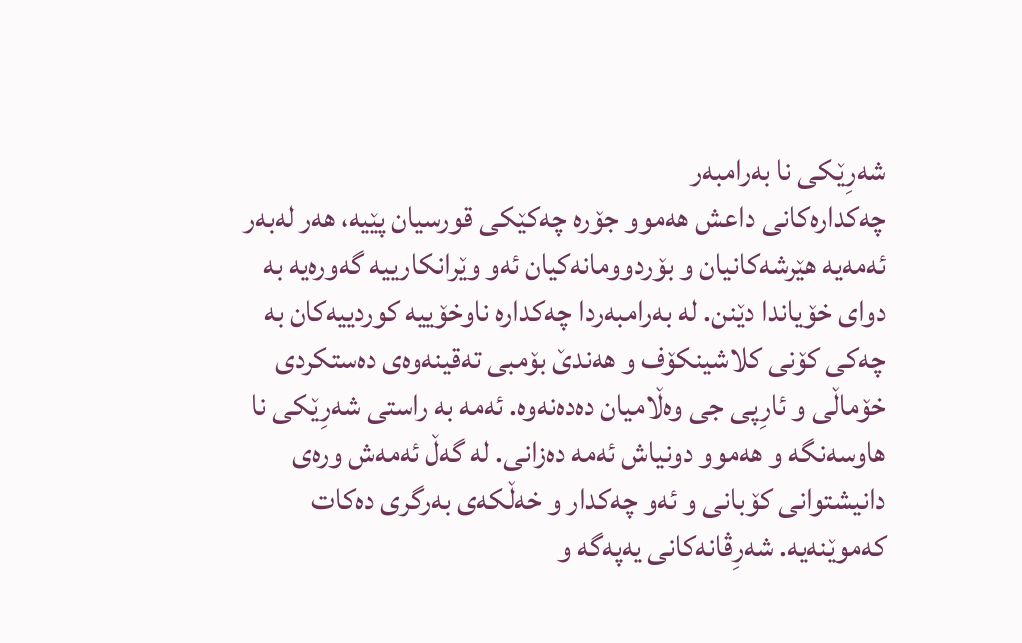شه‌رِێكى نا به‌رامبه‌ر
چه‌كداره‌كانى داعش هه‌موو جۆره‌ چه‌كێكى قورسیان پێیه‌، هه‌ر له‌به‌ر ئه‌مه‌یه‌ هێرشه‌كانیان و بۆردوومانه‌كیان ئه‌و وێرانكارییه‌ گه‌وره‌یه‌ به‌ دواى خۆیاندا دێنن. له‌ به‌رامبه‌ردا چه‌كداره‌ ناوخۆییه‌ كوردییه‌كان به‌ چه‌كى كۆنى كلاشینكۆف و هه‌ندێ بۆمبى ته‌قینه‌وه‌ى ده‌ستكردى خۆماڵى و ئارِپى جى وه‌ڵامیان ده‌ده‌نه‌وه‌. ئه‌مه‌ به‌ راستى شه‌رِێكى نا هاوسه‌نگه‌ و هه‌موو دونیاش ئه‌مه‌ ده‌زانی. له‌ گه‌ڵ ئه‌مه‌ش وره‌ى دانیشتوانى كۆبانى و ئه‌و چه‌كدار و خه‌ڵكه‌ى به‌رگرى ده‌كات كه‌موێنه‌یه‌. شه‌رِڤانه‌كانى یه‌په‌گه‌ و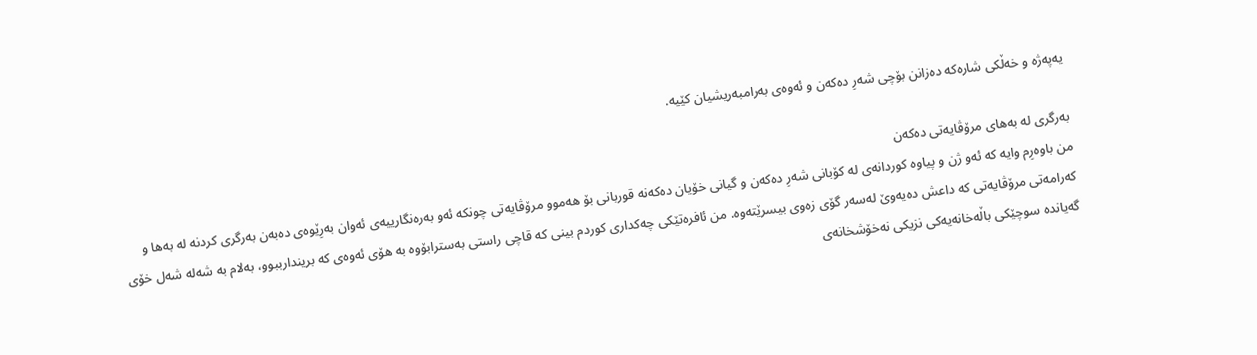یه‌په‌ژه‌ و خه‌ڵكى شاره‌كه‌ ده‌زانن بۆچى شه‌رِ ده‌كه‌ن و ئه‌وه‌ى به‌رامبه‌ریشیان كێیه‌.

به‌رگرى له‌ به‌هاى مرۆڤایه‌تى ده‌كه‌ن
من باوه‌رِم وایه‌ كه‌ ئه‌و ژن و پیاوه‌ كوردانه‌ى له‌ كۆبانى شه‌رِ ده‌كه‌ن و گیانى خۆیان ده‌كه‌نه‌ قوربانى بۆ هه‌موو مرۆڤایه‌تى چونكه‌ ئه‌و به‌ره‌نگارییه‌ى ئه‌وان به‌رِێوه‌ى ده‌به‌ن به‌رگرى كردنه‌ له‌ به‌ها و كه‌رامه‌تى مرۆڤایه‌تى كه‌ داعش ده‌یه‌وێ له‌سه‌ر گۆى زه‌وى بیسرێته‌وه‌. من ئافره‌تێكى چه‌كدارى كوردم بینى كه‌ قاچى راستى به‌سترابۆوه‌ به‌ هۆى ئه‌وه‌ى كه‌ بریندارببوو، به‌لام به‌ شه‌له‌ شه‌ل خۆى گه‌یانده‌ سوچێكى باڵه‌خانه‌یه‌كى نزیكى نه‌خۆشخانه‌ى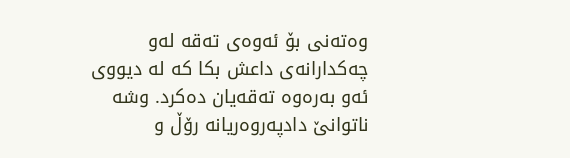وه‌ته‌نى بۆ ئه‌وه‌ى ته‌قه‌ له‌و چه‌كدارانه‌ى داعش بكا كه‌ له‌ دیووى ئه‌و به‌ره‌وه‌ ته‌قه‌یان ده‌كرد. وشه‌ ناتوانێ دادپه‌روه‌ریانه‌ رۆڵ و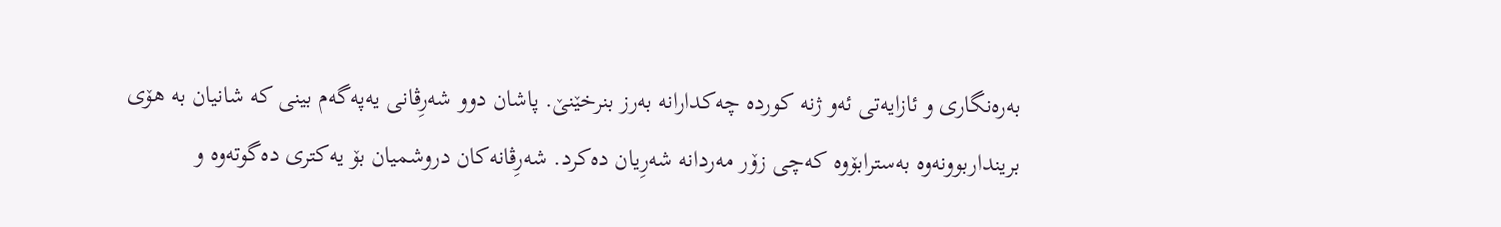به‌ره‌نگارى و ئازایه‌تى ئه‌و ژنه‌ كورده‌ چه‌كدارانه‌ به‌رز بنرخێنێ. پاشان دوو شه‌رِڤانى یه‌په‌گه‌م بینى كه‌ شانیان به‌ هۆى برینداربوونه‌وه‌ به‌سترابۆوه‌ كه‌چى زۆر مه‌ردانه‌ شه‌رِیان ده‌كرد. شه‌رِڤانه‌كان دروشمیان بۆ یه‌كترى ده‌گوته‌وه‌ و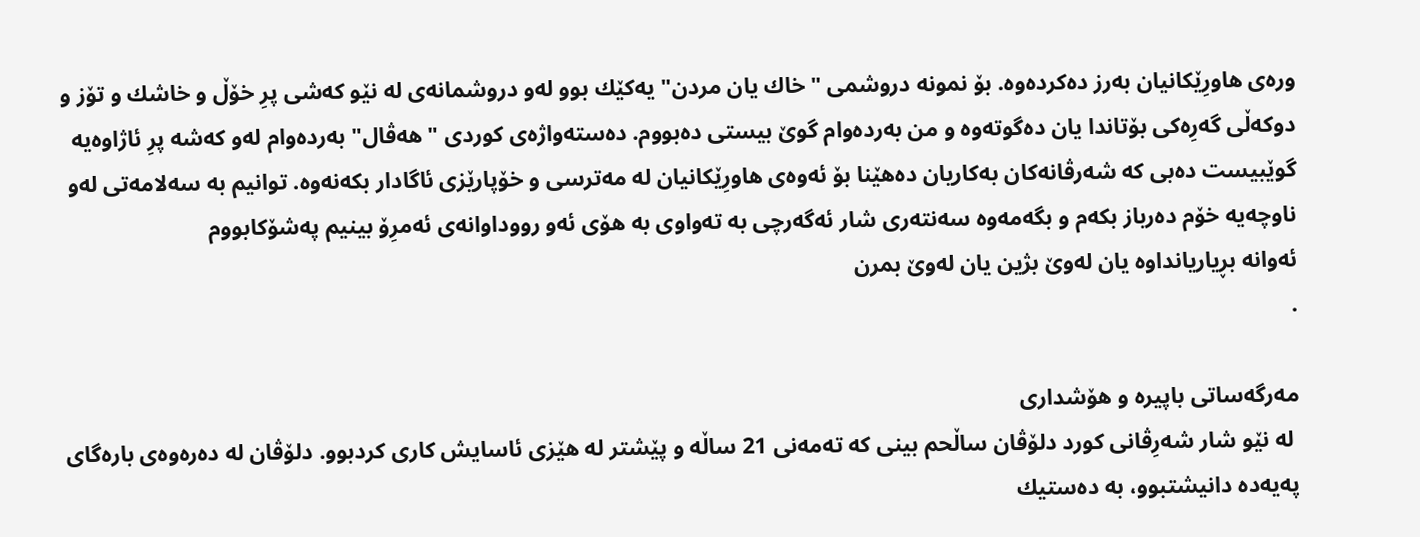وره‌ى هاورِێكانیان به‌رز ده‌كرده‌وه‌. بۆ نمونه‌ دروشمى "خاك یان مردن" یه‌كێك بوو له‌و دروشمانه‌ى له‌ نێو كه‌شى پرِ خۆڵ و خاشك و تۆز و دوكه‌ڵى گه‌رِه‌كى بۆتاندا یان ده‌گوته‌وه‌ و من به‌رده‌وام گوێ بیستى ده‌بووم. ده‌سته‌واژه‌ى كوردى "هه‌ڤال" به‌رده‌وام له‌و كه‌شه‌ پرِ ئاژاوه‌یه‌ گوێبیست ده‌بی كه‌ شه‌رڤانه‌كان به‌كاریان ده‌هێنا بۆ ئه‌وه‌ى هاورِێكانیان له‌ مه‌ترسى و خۆپارێزى ئاگادار بكه‌نه‌وه‌. توانیم به‌ سه‌لامه‌تى له‌و ناوچه‌یه‌ خۆم ده‌رباز بكه‌م و بگه‌مه‌وه‌ سه‌نته‌رى شار ئه‌گه‌رچى به‌ ته‌واوى به‌ هۆى ئه‌و رووداوانه‌ى ئه‌مرِۆ بینیم په‌شۆكابووم
ئه‌وانه‌ بڕیاریانداوه‌ یان له‌وێ بژین یان له‌وێ بمرن
.

مه‌رگه‌ساتى باپیره‌ و هۆشدارى
 له‌ نێو شار شه‌رِڤانى كورد دلۆڤان ساڵحم بینى كه‌ ته‌مه‌نى 21 ساڵه‌ و پێشتر له‌ هێزى ئاسایش كارى كردبوو. دلۆڤان له‌ ده‌ره‌وه‌ى باره‌گاى په‌یه‌ده‌ دانیشتبوو، به‌ ده‌ستیك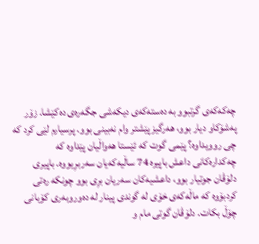چه‌كه‌كه‌ى گرتبوو به‌ ده‌سته‌كه‌ى دیكه‌شى جگه‌ره‌ى ده‌كێشا. زۆر په‌شۆكاو دیار بوو، هه‌رگیز پێشتر وام نه‌بینی بوو. پرسیارم لێى كرد كه‌ چى روویداوه‌؟ پێمى گوت كه‌ ئێستا هه‌واڵیان پێداوه‌ كه‌ چه‌كداره‌كانى داعش باپیره‌ 74 ساڵیه‌كه‌یان سه‌ربرِیووه‌. باپیرى دلۆڤان جوتیار بوو، داعشیه‌كان سه‌ریان برِى بوو چونكه‌ ره‌تى كردبۆوه‌ كه‌ ماڵه‌كه‌ى خۆى له‌ گوندى پینار له‌ ده‌وروبه‌رى كۆبانى چۆڵ بكات. دلۆڤان گوتى مام و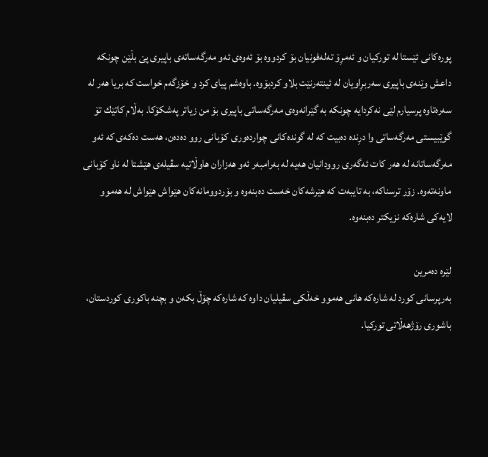پوره‌كانى ئێستا له‌ توركیان و ئه‌مرِۆ ته‌له‌فونیان بۆ كردووه‌ بۆ ئه‌وه‌ى ئه‌و مه‌رگه‌ساته‌ى باپیرى پێ بڵێن چونكه‌ داعش وێنه‌ى باپیرى سه‌ربرِاویان له‌ ئینته‌رنێت بلاو كردبۆوه‌. باوه‌شم پیاى كرد و خۆزگه‌م خواست كه‌ بریا هه‌ر له‌ سه‌ره‌تاوه‌ پرسیارم لێى نه‌كردایه‌ چونكه‌ به‌ گێرانه‌وه‌ى مه‌رگه‌ساتى باپیرى بۆ من زیاتر په‌شكۆكا. به‌ڵام كاتێك تۆ گوێبیستى مه‌رگه‌ساتى وا درِنده‌ ده‌بیت كه‌ له‌ گونده‌كانى چوارده‌ورى كۆبانى روو ده‌ده‌ن، هه‌ست ده‌كه‌ى كه‌ ئه‌و مه‌رگه‌ساتانه‌ له‌ هه‌ر كات ئه‌گه‌رى روودانیان هه‌یه‌ له‌ به‌رامبه‌ر ئه‌و هه‌زاران هاوڵاتیه‌ سڤیله‌ى هێشتا له‌ ناو كۆبانى ماونه‌ته‌وه‌. زۆر ترسناكه‌، به‌ تایبه‌ت كه‌ هێرشه‌كان خه‌ست ده‌بنه‌وه‌ و بۆردوومانه‌كان هێواش هێواش له‌ هه‌موو لایه‌كى شاره‌كه‌ نزیكتر ده‌بنه‌وه‌.

لێره‌ ده‌مرین
به‌رپرسانى كورد له‌ شاره‌كه‌ هانى هه‌موو خه‌ڵكى سڤیلیان داوه‌ كه‌ شاره‌كه‌ چۆڵ بكه‌ن و بچنه‌ باكورى كوردستان، باشورى رۆژهه‌ڵاتى توركیا.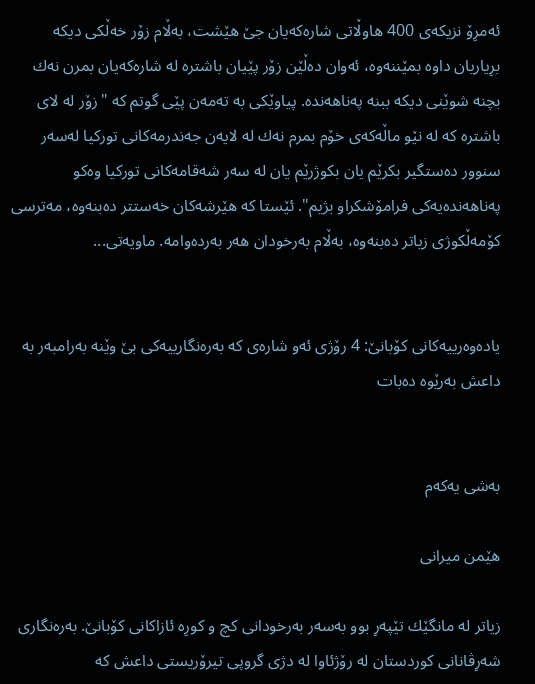ئه‌مرِۆ نزیكه‌ى 400 هاوڵاتى شاره‌كه‌یان جێ هێشت، به‌ڵام زۆر خه‌ڵكى دیكه‌ برِیاریان داوه‌ بمێننه‌وه‌، ئه‌وان ده‌ڵێن زۆر پێیان باشتره‌ له‌ شاره‌كه‌یان بمرن نه‌ك بچنه‌ شوێنى دیكه‌ ببنه‌ په‌ناهه‌نده‌. پیاوێكى به‌ ته‌مه‌ن پێى گوتم كه‌ "زۆر له‌ لای باشتره‌ كه‌ له‌ نێو ماڵه‌كه‌ى خۆم بمرم نه‌ك له‌ لایه‌ن جه‌ندرمه‌كانى توركیا له‌سه‌ر سنوور ده‌ستگیر بكرێم یان بكوژرێم یان له‌ سه‌ر شه‌قامه‌كانى توركیا وه‌كو په‌ناهه‌نده‌یه‌كى فرامۆشكراو بژیم". ئێستا كه‌ هێرشه‌كان خه‌ستتر ده‌بنه‌وه‌، مه‌ترسى كۆمه‌ڵكوژى زیاتر ده‌بنه‌وه‌، به‌ڵام به‌رخودان هه‌ر به‌رده‌وامه‌. ماویه‌تى...


یاده‌وه‌رییه‌كانى كۆبانێ: 4 رۆژى ئه‌و شاره‌ى كه‌ به‌ره‌نگارییه‌كى بێ وێنه‌ به‌رامبه‌ر به‌ داعش به‌رێوه‌ ده‌بات


به‌شى یه‌كه‌م

هێمن میرانى

زیاتر له‌ مانگێك تێپه‌رِ بوو به‌سه‌ر به‌رخودانى كچ و كورِه‌ ئازاكانى كۆبانێ. به‌ره‌نگارى شه‌رِڤانانى كوردستان له‌ رۆژئاوا له‌ دژى گروپى تیرۆریستى داعش كه‌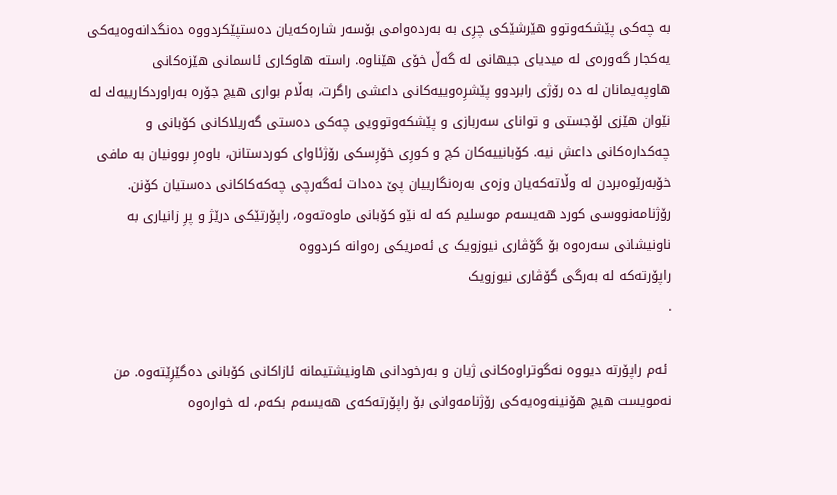به‌ چه‌كى پێشكه‌وتوو هێرشێكى چرِى به‌ به‌رده‌وامى بۆسه‌ر شاره‌كه‌یان ده‌ستپێكردووه‌ ده‌نگدانه‌وه‌یه‌كى یه‌كجار گه‌وره‌ى له‌ میدیاى جیهانى له‌ گه‌ڵ خۆى هێناوه‌. راسته‌ هاوكارى ئاسمانى هێزه‌كانى هاوپه‌یمانان له‌ ده‌ رۆژى رابردوو پێشرِه‌وییه‌كانى داعشى راگرت، به‌ڵام بوارى هیچ جۆره‌ به‌راوردكارییه‌ك له‌ نێوان هێزى لۆجستى و تواناى سه‌ربازى و پێشكه‌وتوویی چه‌كى ده‌ستى گه‌ریلاكانى كۆبانى و چه‌كداره‌كانى داعش نیه‌. كۆبانییه‌كان كچ و كورِى خۆرِسكى رۆژئاواى كوردستانن، باوه‌رِ بوونیان به‌ مافى خۆبه‌رێوه‌بردن له‌ وڵاته‌كه‌یان وزه‌ى به‌ره‌نگارییان پێ ده‌دات ئه‌گه‌رچى چه‌كه‌كاكانى ده‌ستیان كۆنن. رۆژنامه‌نووسى كورد هه‌یسه‌م موسلیم كه‌ له‌ نێو كۆبانى ماوه‌ته‌وه‌، راپۆرتێكى درێژ و پرِ زانیارى به‌ ناونیشانى سه‌ره‌وه‌ بۆ گۆڤارى نیوزویک ی ئه‌مریکی ره‌وانه‌ كردووه
راپۆرته‌که‌ له‌ به‌رگی گۆڤاری نیوزویک
.

 ئه‌م راپۆرته‌ دیووه‌ نه‌گوتراوه‌كانى ژیان و به‌رخودانى هاونیشتیمانه‌ ئازاكانى كۆبانى ده‌گێرِێته‌وه‌. من نه‌مویست هیچ هۆنینه‌وه‌یه‌كى رۆژنامه‌وانى بۆ راپۆرته‌كه‌ى هه‌یسه‌م بكه‌م، له‌ خواره‌وه‌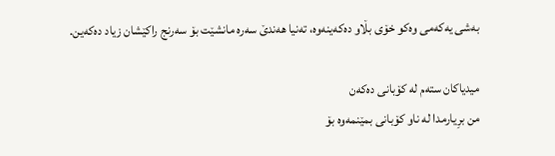به‌شى یه‌كه‌مى وه‌كو خۆى بڵاو ده‌كه‌ینه‌وه‌، ته‌نیا هه‌ندێ سه‌ره‌ مانشێت بۆ سه‌رنج راكێشان زیاد ده‌كه‌ین.

میدیاكان سته‌م له‌ كۆبانى ده‌كه‌ن
من برِیارمدا له‌ ناو كۆبانی بمێنمه‌وه‌ بۆ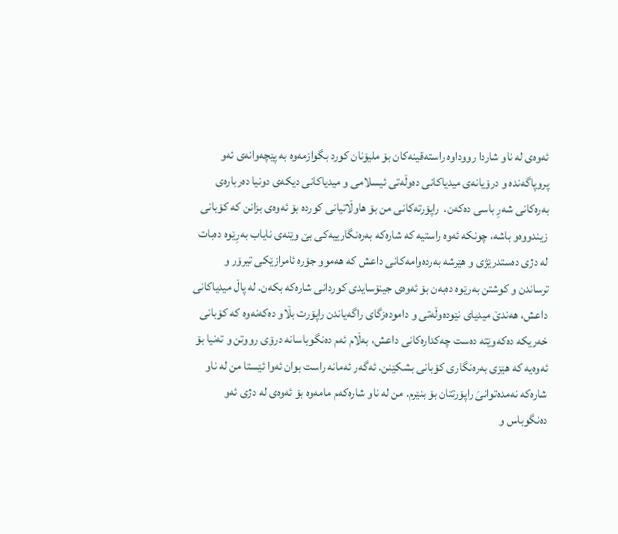ئه‌وه‌ى له‌ ناو شاردا رووداوه‌ راسته‌قینه‌كان بۆ ملیۆنان كورد بگوازمه‌وه‌ به‌ پێچه‌وانه‌ى ئه‌و پروپاگه‌نده‌ و درۆیانه‌ى میدیاكانى ده‌وڵه‌تى ئیسلامى و میدیاكانى دیكه‌ى دونیا ده‌رباره‌ى به‌ره‌كانى شه‌رِ باسى ده‌كه‌ن.  راپۆرته‌كانى من بۆ هاوڵاتیانى كورده‌ بۆ ئه‌وه‌ى بزانن كه‌ كۆبانى زیندووه‌و باشه‌، چونكه‌ ئه‌وه‌ راستیه‌ كه‌ شاره‌كه‌ به‌ره‌نگارییه‌كى بێ وێنه‌ى نایاب به‌رِێوه‌ ده‌بات له‌ دژى ده‌ستدرێژى و هێرشه‌ به‌رده‌وامه‌كانى داعش كه‌ هه‌موو جۆره‌ ئامرازێكى تیرۆر و ترساندن و كوشتن به‌رێوه‌ ده‌به‌ن بۆ ئه‌وه‌ى جینۆسایدى كوردانى شاره‌كه‌ بكه‌ن. له‌ پاڵ میدیاكانى داعش، هه‌ندێ میدیاى نێوده‌وڵه‌تى و داموده‌زگاى راگه‌یاندن راپۆرت بڵاو ده‌كه‌نه‌وه‌ كه‌ كۆبانى خه‌ریكه‌ ده‌كه‌وێته‌ ده‌ست چه‌كداره‌كانى داعش، به‌ڵام ئه‌م ده‌نگوباسانه‌ درۆى رووتن و ته‌نیا بۆ ئه‌وه‌یه‌ كه‌ هێزى به‌ره‌نگارى كۆبانى بشكێنن. ئه‌گه‌ر ئه‌مانه‌ راست بوان ئه‌وا ئێستا من له‌ ناو شاره‌كه‌ نه‌مده‌توانىَ راپۆرتتان بۆ بنێرم. من له‌ ناو شاره‌كه‌م مامه‌وه‌ بۆ ئه‌وه‌ى له‌ دژى ئه‌و ده‌نگوباس و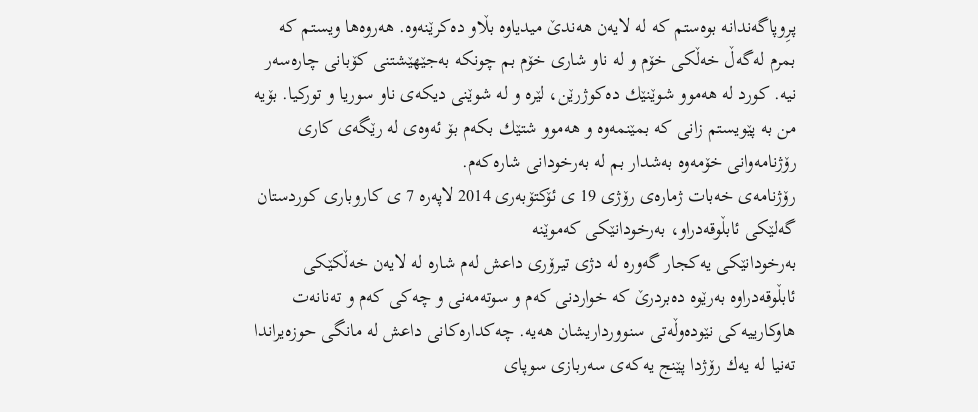پرِوپاگه‌ندانه‌ بوه‌ستم كه‌ له‌ لایه‌ن هه‌ندێ میدیاوه‌ بڵاو ده‌كرێنه‌وه‌. هه‌روه‌ها ویستم كه‌ بمرم له‌گه‌ڵ خه‌ڵكى خۆم و له‌ ناو شارى خۆم بم چونكه‌ به‌جێهێشتنى كۆبانى چاره‌سه‌ر نیه‌. كورد له‌ هه‌موو شوێنێك ده‌كوژرێن، لێره‌ و له‌ شوێنى دیكه‌ى ناو سوریا و توركیا. بۆیه‌ من به‌ پێویستم زانى كه‌ بمێنمه‌وه‌ و هه‌موو شتێك بكه‌م بۆ ئه‌وه‌ى له‌ رێگه‌ى كارى رۆژنامه‌وانى خۆمه‌وه‌ به‌شدار بم له‌ به‌رخودانى شاره‌كه‌م.
رۆژنامه‌ی خه‌بات ژماره‌ی رۆژی 19 ی ئۆکتۆبه‌ری 2014 لاپه‌ره‌ 7 ی کاروباری کوردستان
گه‌لێكى ئابڵوقه‌دراو، به‌رخودانێكى كه‌موێنه‌
به‌رخودانێكى یه‌كجار گه‌وره‌ له‌ دژى تیرۆرى داعش له‌م شاره‌ له‌ لایه‌ن خه‌ڵكێكى ئابڵوقه‌دراوه‌ به‌رێوه‌ ده‌بردرێ كه‌ خواردنى كه‌م و سوته‌مه‌نى و چه‌كى كه‌م و ته‌نانه‌ت هاوكارییه‌كى نێوده‌وڵه‌تى سنوورداریشان هه‌یه‌. چه‌كداره‌كانى داعش له‌ مانگى حوزه‌یراندا ته‌نیا له‌ یه‌ك رۆژدا پێنج یه‌كه‌ى سه‌ربازى سوپاى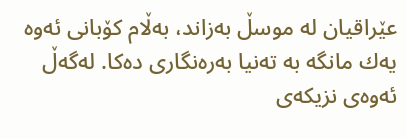عێراقیان له‌ موسڵ به‌زاند، به‌ڵام كۆبانى ئه‌وه‌ یه‌ك مانگه‌ به‌ ته‌نیا به‌ره‌نگارى ده‌كا. له‌گه‌ڵ ئه‌وه‌ى نزیكه‌ى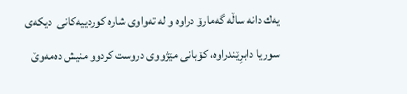یه‌ك دانه‌ ساڵه‌ گه‌مارۆ دراوه‌ و له‌ ته‌واوى شاره‌ كوردییه‌كانى  دیكه‌ى سوریا دابرِێندراوه‌، كۆبانى مێژووى دروست كردوو منیش ده‌مه‌وێ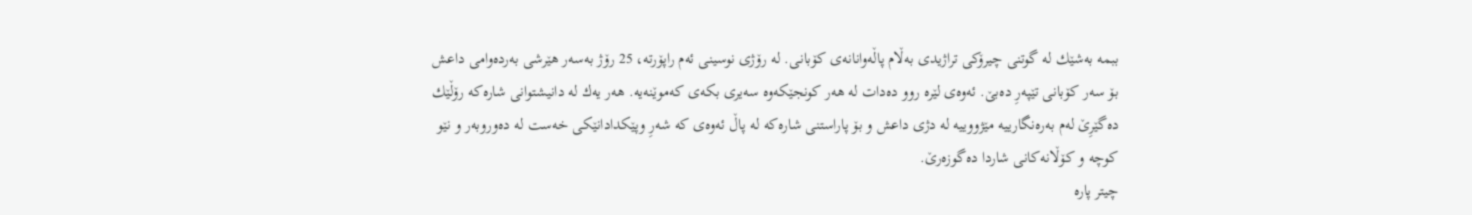ببمه‌ به‌شێك له‌ گوتنى چیرۆكى تراژیدى به‌ڵام پاڵه‌وانانه‌ى كۆبانى. له‌ رۆژى نوسینى ئه‌م راپۆرته‌، 25 رۆژ به‌سه‌ر هێرشى به‌رده‌وامى داعش بۆ سه‌ر كۆبانى تێپه‌رِ ده‌بێ. ئه‌وه‌ى لێره‌ روو ده‌دات له‌ هه‌ر كونجێكه‌وه‌ سه‌یرى بكه‌ى كه‌موێنه‌یه‌. هه‌ر یه‌ك له‌ دانیشتوانى شاره‌كه‌ رۆڵێك ده‌گێرِێ له‌م به‌ره‌نگارییه‌ مێژووییه‌ له‌ دژى داعش و بۆ پاراستنى شاره‌كه‌ له‌ پاڵ ئه‌وه‌ى كه‌ شه‌رِ وپێكدادانێكى خه‌ست له‌ ده‌وروبه‌ر و نێو كوچه‌ و كۆڵانه‌كانى شاردا ده‌گوزه‌رێ.
چیتر پاره‌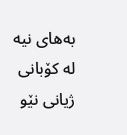به‌هاى نیه‌ له‌ كۆبانی
ژیانى نێو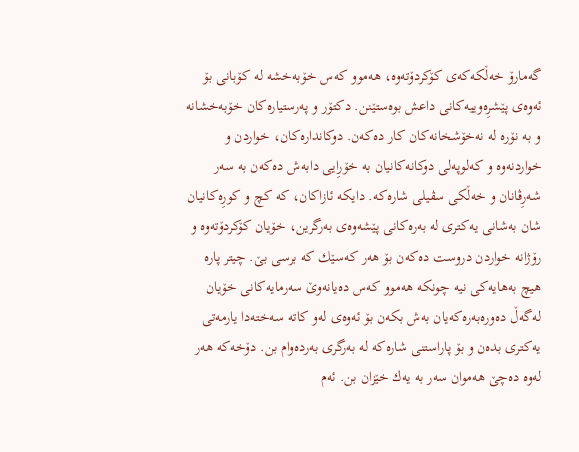گه‌مارۆ خه‌ڵكه‌كه‌ى كۆكردۆته‌وه‌، هه‌موو كه‌س خۆبه‌خشه‌ له‌ كۆبانی بۆ ئه‌وه‌ى پێشرِه‌وییه‌كانى داعش بوه‌ستێنن. دكتۆر و په‌رستیاره‌كان خۆبه‌خشانه‌ و به‌ نۆره‌ له‌ نه‌خۆشخانه‌كان كار ده‌كه‌ن. دوكانداره‌كان، خواردن و خواردنه‌وه‌ و كه‌لوپه‌لى دوكانه‌كانیان به‌ خۆرِایی دابه‌ش ده‌كه‌ن به‌ سه‌ر شه‌رِڤانان و خه‌ڵكى سڤیلى شاره‌كه‌. دایكه‌ ئازاكان، كه‌ كچ و كورِه‌كانیان شان به‌شانى یه‌كترى له‌ به‌ره‌كانى پێشه‌وه‌ى به‌رگرین، خۆیان كۆكردۆته‌وه‌ و رۆژانه‌ خواردن دروست ده‌كه‌ن بۆ هه‌ر كه‌سێك كه‌ برسى بێ. چیتر پاره‌ هیچ به‌هایه‌كى نیه‌ چونكه‌ هه‌موو كه‌س ده‌یانه‌وێ سه‌رمایه‌كانى خۆیان له‌گه‌ڵ ده‌وره‌به‌ره‌كه‌یان به‌ش بكه‌ن بۆ ئه‌وه‌ى له‌و كاته‌ سه‌خته‌دا یارمه‌تى یه‌كترى بده‌ن و بۆ پاراستنى شاره‌كه‌ له‌ به‌رگرى به‌رده‌وام بن. دۆخه‌كه‌ هه‌ر له‌وه‌ ده‌چێ هه‌موان سه‌ر به‌ یه‌ك خێزان بن. ئه‌م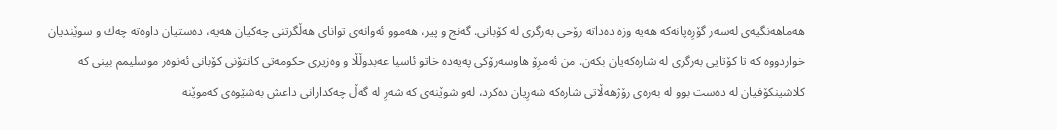هه‌ماهه‌نگیه‌ى له‌سه‌ر گۆرِه‌پانه‌كه‌ هه‌یه‌ وزه‌ ده‌داته‌ رۆحى به‌رگرى له‌ كۆبانى. گه‌نج و پیر، هه‌موو ئه‌وانه‌ى تواناى هه‌ڵگرتنى چه‌كیان هه‌یه‌، ده‌ستیان داوه‌ته‌ چه‌ك و سوێندیان خواردووه‌ كه‌ تا كۆتایی به‌رگرى له‌ شاره‌كه‌یان بكه‌ن. من ئه‌مرِۆ هاوسه‌رۆكى په‌یه‌ده‌ خاتو ئاسیا عه‌بدوڵڵا و وه‌زیرى حكومه‌تى كانتۆنى كۆبانى ئه‌نوه‌ر موسلیمم بینى كه‌ كلاشینكۆفیان له‌ ده‌ست بوو له‌ به‌ره‌ى رۆژهه‌ڵاتى شاره‌كه‌ شه‌رِیان ده‌كرد، له‌و شوێنه‌ى كه‌ شه‌رِ له‌ گه‌ڵ چه‌كدارانى داعش به‌شێوه‌ى كه‌موێنه‌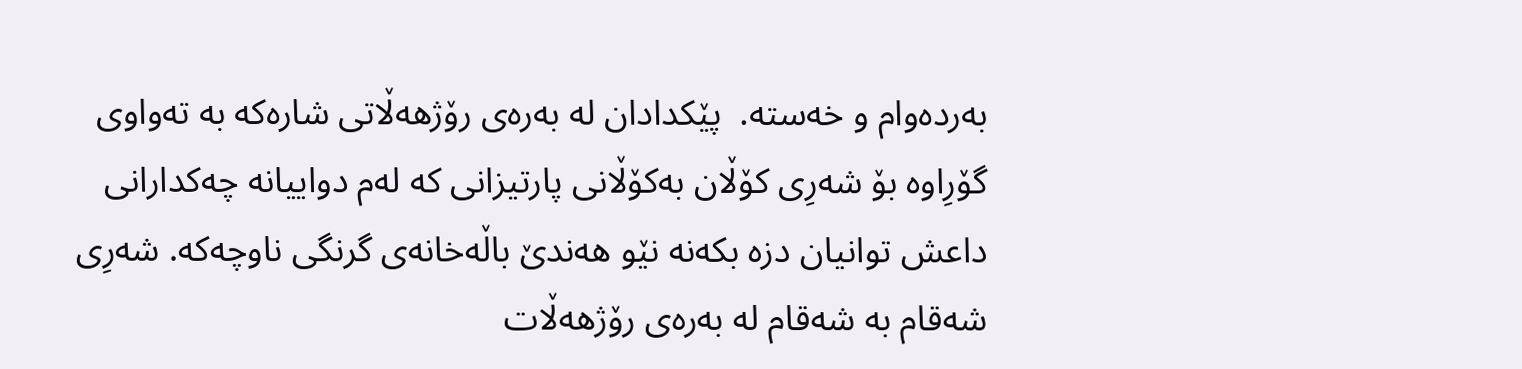به‌رده‌وام و خه‌سته‌.  پێكدادان له‌ به‌ره‌ى رۆژهه‌ڵاتى شاره‌كه‌ به‌ ته‌واوى گۆرِاوه‌ بۆ شه‌رِى كۆڵان به‌كۆڵانى پارتیزانى كه‌ له‌م دواییانه‌ چه‌كدارانى داعش توانیان دزه‌ بكه‌نه‌ نێو هه‌ندێ باڵه‌خانه‌ى گرنگى ناوچه‌كه‌. شه‌رِى شه‌قام به‌ شه‌قام له‌ به‌ره‌ى رۆژهه‌ڵات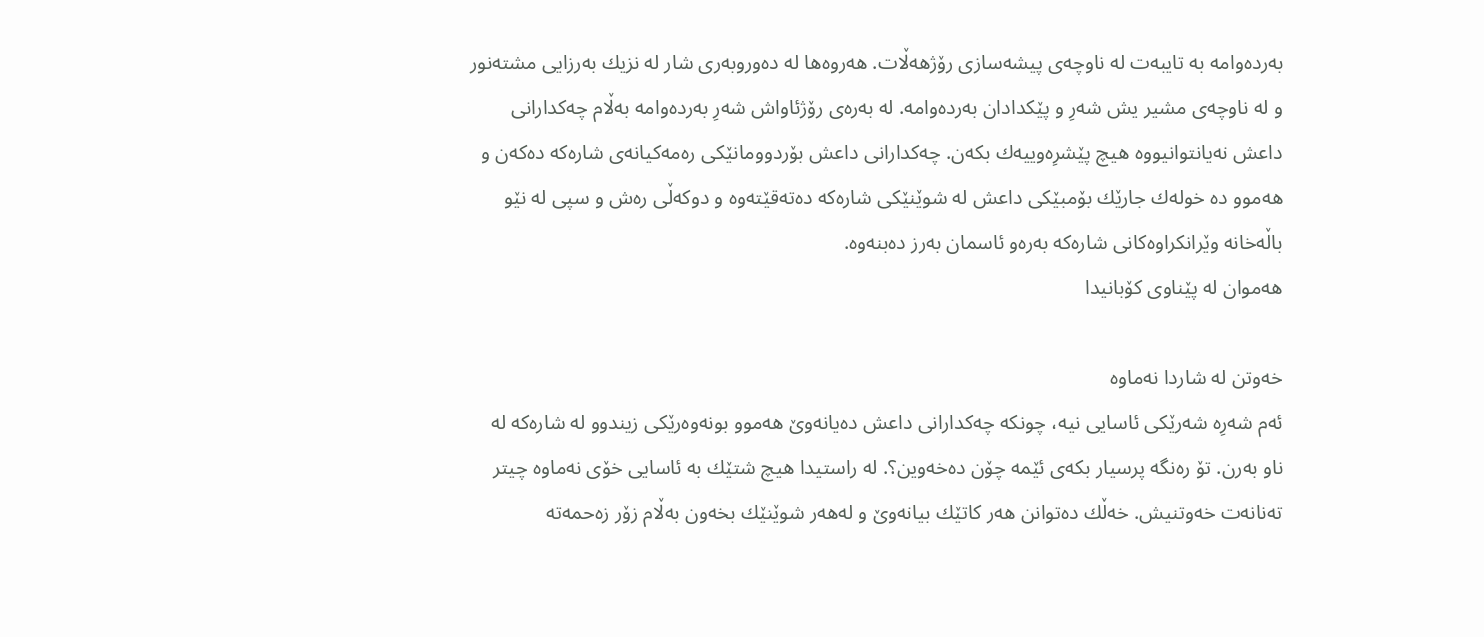به‌رده‌وامه‌ به‌ تایبه‌ت له‌ ناوچه‌ى پیشه‌سازى رۆژهه‌ڵات. هه‌روه‌ها له‌ ده‌وروبه‌رى شار له‌ نزیك به‌رزایی مشته‌نور و له‌ ناوچه‌ى مشیر یش شه‌رِ و پێكدادان به‌رده‌وامه‌. له‌ به‌ره‌ى رۆژئاواش شه‌رِ به‌رده‌وامه‌ به‌ڵام چه‌كدارانى داعش نه‌یانتوانیووه‌ هیچ پێشرِه‌وییه‌ك بكه‌ن. چه‌كدارانى داعش بۆردوومانێكى ره‌مه‌كیانه‌ى شاره‌كه‌ ده‌كه‌ن و هه‌موو ده‌ خوله‌ك جارێك بۆمبێكى داعش له‌ شوێنێكى شاره‌كه‌ ده‌ته‌قێته‌وه‌ و دوكه‌ڵى ره‌ش و سپى له‌ نێو باڵه‌خانه‌ وێرانكراوه‌كانى شاره‌كه‌ به‌ره‌و ئاسمان به‌رز ده‌بنه‌وه‌.
هه‌موان له‌ پێناوی کۆبانیدا

خه‌وتن له‌ شاردا نه‌ماوه‌
ئه‌م شه‌رِه‌ شه‌رێكى ئاسایی نیه‌، چونكه‌ چه‌كدارانى داعش ده‌یانه‌وێ هه‌موو بونه‌وه‌رێكى زیندوو له‌ شاره‌كه‌ له‌ ناو به‌رن. تۆ ره‌نگه‌ پرسیار بكه‌ى ئێمه‌ چۆن ده‌خه‌وین؟. له‌ راستیدا هیچ شتێك به‌ ئاسایی خۆى نه‌ماوه‌ چیتر ته‌نانه‌ت خه‌وتنیش. خه‌ڵك ده‌توانن هه‌ر كاتێك بیانه‌وێ و له‌هه‌ر شوێنێك بخه‌ون به‌ڵام زۆر زه‌حمه‌ته‌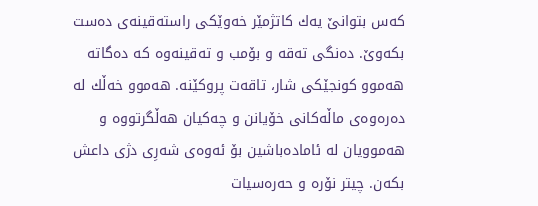كه‌س بتوانێ یه‌ك كاتژمێر خه‌وێكى راسته‌قینه‌ى ده‌ست بكه‌وێ. ده‌نگى ته‌قه‌ و بۆمب و ته‌قینه‌وه‌ كه‌ ده‌گاته‌ هه‌موو كونجێكى شار، تاقه‌ت پروكێنه‌. هه‌موو خه‌ڵك له‌ ده‌ره‌وه‌ى ماڵه‌كانى خۆیانن و چه‌كیان هه‌ڵگرتووه‌ و هه‌موویان له‌ ئاماده‌باشین بۆ ئه‌وه‌ى شه‌رِى دژى داعش بكه‌ن. چیتر نۆره‌ و حه‌ره‌سیات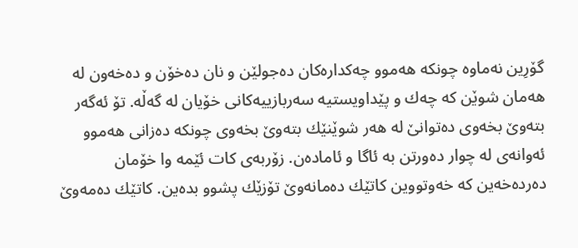گۆرِین نه‌ماوه‌ چونكه‌ هه‌موو چه‌كداره‌كان ده‌جولێن و نان ده‌خۆن و ده‌خه‌ون له‌ هه‌مان شوێن كه‌ چه‌ك و پێداویستیه‌ سه‌ربازییه‌كانى خۆیان له‌ گه‌ڵه‌. تۆ ئه‌گه‌ر بته‌وێ بخه‌وی ده‌توانێ له‌ هه‌ر شوێنێك بته‌وێ بخه‌وی چونكه‌ ده‌زانى هه‌موو ئه‌وانه‌ى له‌ چوار ده‌ورتن به‌ ئاگا و ئاماده‌ن. زۆربه‌ى كات ئێمه‌ وا خۆمان ده‌رده‌خه‌ین كه‌ خه‌وتووین كاتێك ده‌مانه‌وێ تۆزێك پشوو بده‌ین. كاتێك ده‌مه‌وێ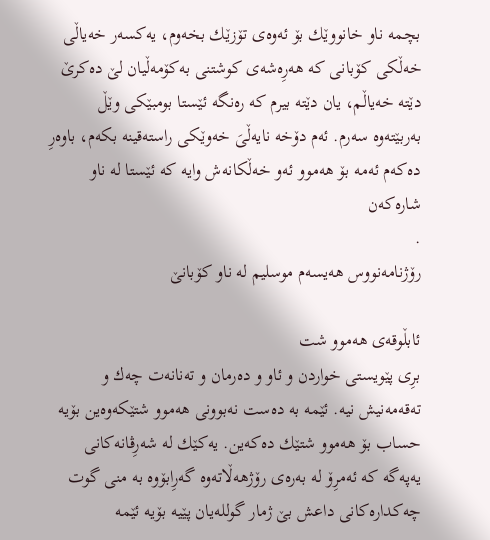بچمه‌ ناو خانووێك بۆ ئه‌وه‌ى تۆزێك بخه‌وم، یه‌كسه‌ر خه‌یاڵى خه‌ڵكى كۆبانى كه‌ هه‌رِه‌شه‌ى كوشتنى به‌كۆمه‌ڵیان لێ ده‌كرێ دێته‌ خه‌یاڵم، یان دێته‌ بیرم كه‌ ره‌نگه‌ ئێستا بومبێكى وێڵ به‌ربێته‌وه‌ سه‌رم. ئه‌م دۆخه‌ نایه‌ڵىَ خه‌وێكى راسته‌قینه‌ بكه‌م، باوه‌رِ ده‌كه‌م ئه‌مه‌ بۆ هه‌موو ئه‌و خه‌ڵكانه‌ش وایه‌ كه‌ ئێستا له‌ ناو شاره‌كه‌ن
.
رۆژنامه‌نووس هه‌یسه‌م موسلیم له‌ ناو کۆبانێ

ئابڵوقه‌ى هه‌موو شت
برِى پێویستى خواردن و ئاو و ده‌رمان و ته‌نانه‌ت چه‌ك و ته‌قه‌مه‌نیش نیه‌. ئێمه‌ به‌ ده‌ست نه‌بوونى هه‌موو شتێكه‌وه‌ین بۆیه‌ حساب بۆ هه‌موو شتێك ده‌كه‌ین. یه‌كێك له‌ شه‌رِڤانه‌كانى یه‌په‌گه‌ كه‌ ئه‌مرِۆ له‌ به‌ره‌ى رۆژهه‌ڵاته‌وه‌ گه‌رِابۆوه‌ به‌ منى گوت چه‌كداره‌كانى داعش بێ ژمار گولله‌یان پێیه‌ بۆیه‌ ئێمه‌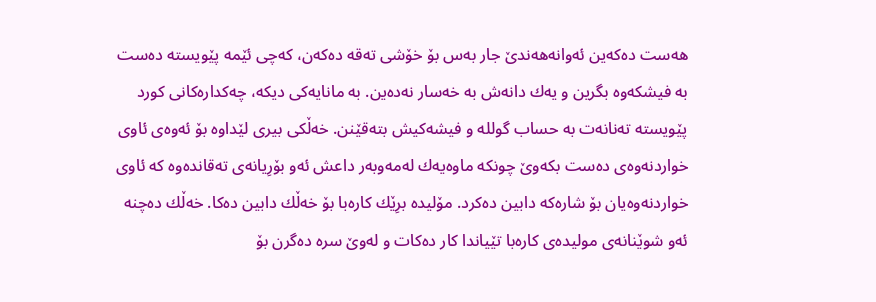هه‌ست ده‌كه‌ین ئه‌وانه‌هه‌ندێ جار به‌س بۆ خۆشى ته‌قه‌ ده‌كه‌ن، كه‌چى ئێمه‌ پێویسته‌ ده‌ست به‌ فیشكه‌وه‌ بگرین و یه‌ك دانه‌ش به‌ خه‌سار نه‌ده‌ین. به‌ مانایه‌كى دیكه‌، چه‌كداره‌كانى كورد پێویسته‌ ته‌نانه‌ت به‌ حساب گولله‌ و فیشه‌كیش بته‌قێنن. خه‌ڵكى بیرى لێداوه‌ بۆ ئه‌وه‌ى ئاوى خواردنه‌وه‌ى ده‌ست بكه‌وێ چونكه‌ ماوه‌یه‌ك له‌مه‌وبه‌ر داعش ئه‌و بۆرِیانه‌ى ته‌قانده‌وه‌ كه‌ ئاوى خواردنه‌وه‌یان بۆ شاره‌كه‌ دابین ده‌كرد. مۆلیده‌ برِێك كاره‌با بۆ خه‌ڵك دابین ده‌كا. خه‌ڵك ده‌چنه‌ ئه‌و شوێنانه‌ى مولیده‌ی كاره‌با تێیاندا كار ده‌كات و له‌وێ سره‌ ده‌گرن بۆ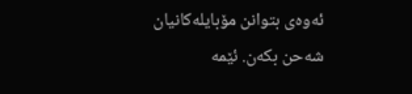ئه‌وه‌ى بتوانن مۆبایله‌كانیان شه‌حن بكه‌ن. ئێمه‌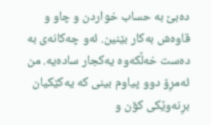ده‌بێ به‌ حساب خواردن و چاو و قاوه‌ش به‌كار بێنین. ئه‌و چه‌كانه‌ى به‌ ده‌ست خه‌ڵكه‌وه‌ یه‌كجار ساده‌یه‌. من ئه‌مرِۆ دوو پیاوم بینى كه‌ یه‌كێكیان برِنه‌وێكى كۆن و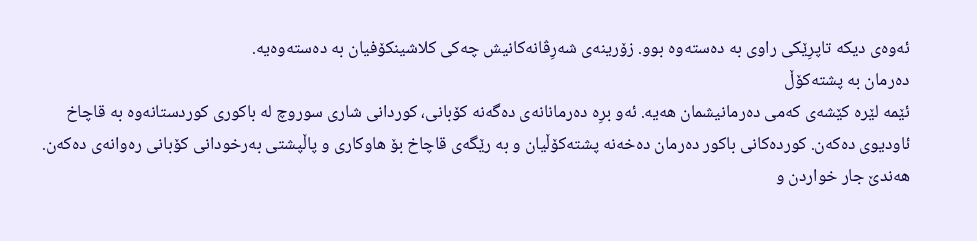ئه‌وه‌ى دیكه‌ تاپرِێكى راوى به‌ ده‌سته‌وه‌ بوو. زۆرینه‌ى شه‌رِڤانه‌كانیش چه‌كى كلاشینكۆفیان به‌ ده‌سته‌وه‌یه‌.
ده‌رمان به‌ پشته‌كۆڵ
ئێمه‌ لێره‌ كێشه‌ى كه‌مى ده‌رمانیشمان هه‌یه‌. ئه‌و برِه‌ ده‌رمانانه‌ى ده‌گه‌نه‌ كۆبانى، كوردانى شارى سوروچ له‌ باكورى كوردستانه‌وه‌ به‌ قاچاخ ئاودیوى ده‌كه‌ن. كورده‌كانى باكور ده‌رمان ده‌خه‌نه‌ پشته‌كۆڵیان و به‌ رێگه‌ى قاچاخ بۆ هاوكارى و پاڵپشتى به‌رخودانى كۆبانى ره‌وانه‌ى ده‌كه‌ن. هه‌ندێ جار خواردن و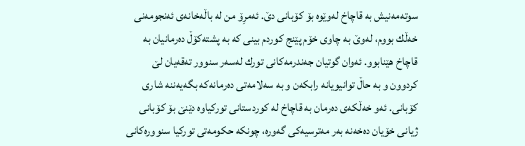سوته‌مه‌نیش به‌ قاچاخ له‌وێوه‌ بۆ كۆبانى دێ. ئه‌مرِۆ من له‌ باڵه‌خانه‌ى ئه‌نجومه‌نى خه‌ڵك بووم، له‌وێ به‌ چاوى خۆم پێنج كوردم بینى كه‌ به‌ پشته‌كۆڵ ده‌رمانیان به‌ قاچاخ هێنابوو. ئه‌وان گوتیان جه‌ندرمه‌كانى تورك له‌سه‌ر سنوور ته‌قه‌یان لێ كردوون و به‌ حاڵ توانیویانه‌ رابكه‌ن و به‌ سه‌لامه‌تى ده‌رمانه‌كه‌ بگه‌یه‌ننه‌ شارى كۆبانى. ئه‌و خه‌ڵكه‌ى ده‌رمان به‌ قاچاخ له‌ كوردستانى توركیاوه‌ دێنێ بۆ كۆبانى ژیانى خۆیان ده‌خه‌نه‌ به‌ر مه‌ترسیه‌كى گه‌وره‌، چونكه‌ حكومه‌تى توركیا سنووره‌كانى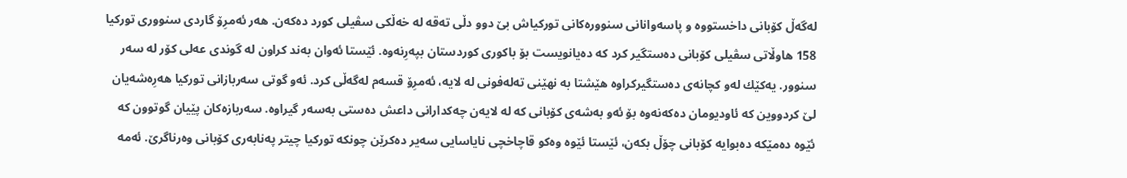له‌گه‌ڵ كۆبانى داخستووه‌ و پاسه‌وانانى سنووره‌كانى توركیاش بێ دوو دڵى ته‌قه‌ له‌ خه‌ڵكى سڤیلى كورد ده‌كه‌ن. هه‌ر ئه‌مرِۆ گاردى سنوورى توركیا 158 هاوڵاتى سڤیلى كۆبانى ده‌ستگیر كرد كه‌ ده‌یانویست بۆ باكورى كوردستان بپه‌رِنه‌وه‌. ئێستا ئه‌وان به‌ند كراون له‌ گوندى عه‌لى كۆر له‌ سه‌ر سنوور. یه‌كێك له‌و كچانه‌ى ده‌ستگیركراوه‌ هێشتا به‌ نهێنى ته‌له‌فونى له‌ لایه‌، ئه‌مرِۆ قسه‌م له‌گه‌ڵى كرد. ئه‌و گوتى سه‌ربازانى توركیا هه‌رِه‌شه‌یان لێ كردووین كه‌ ئاودیومان ده‌كه‌نه‌وه‌ بۆ ئه‌و به‌شه‌ى كۆبانى كه‌ له‌ لایه‌ن چه‌كدارانى داعش ده‌ستى به‌سه‌ر گیراوه‌. سه‌ربازه‌كان پێیان گوتوون كه‌ ئێوه‌ ده‌مێكه‌ ده‌بوایه‌ كۆبانى چۆڵ بكه‌ن، ئێستا ئێوه‌ وه‌كو قاچاخچى نایاسایی سه‌یر ده‌كرێن چونكه‌ توركیا چیتر په‌نابه‌رى كۆبانى وه‌رناگرێ. ئه‌مه‌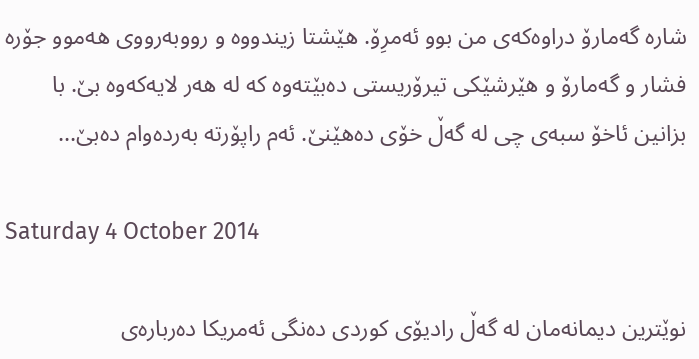شاره‌ گه‌مارۆ دراوه‌كه‌ى من بوو ئه‌مرِۆ. هێشتا زیندووه‌ و رووبه‌رووى هه‌موو جۆره‌ فشار و گه‌مارۆ و هێرشێكى تیرۆریستى ده‌بێته‌وه‌ كه‌ له‌ هه‌ر لایه‌كه‌وه‌ بێ. با بزانین ئاخۆ سبه‌ى چى له‌ گه‌ڵ خۆى ده‌هێنێ. ئه‌م راپۆرته‌ به‌رده‌وام ده‌بێ...

Saturday 4 October 2014

نوێترین دیمانه‌مان له‌ گه‌ڵ رادیۆی کوردی ده‌نگی ئه‌مریکا ده‌رباره‌ی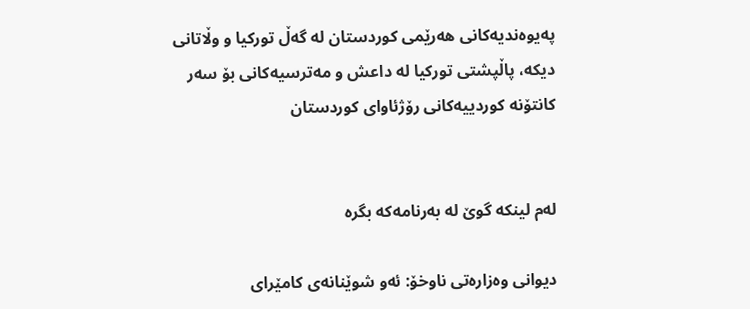په‌یوه‌ندیه‌کانی هه‌رێمی کوردستان له‌ گه‌ڵ تورکیا و وڵاتانی دیکه‌، پاڵپشتی تورکیا له‌ داعش و مه‌ترسیه‌کانی بۆ سه‌ر کانتۆنه‌ کوردییه‌کانی رۆژئاوای کوردستان


له‌م لینکه‌ گوێ له‌ به‌رنامه‌که‌ بگره‌

دیوانی وه‌زاره‌تی ناوخۆ: ئەو شوێنانەی کامێرای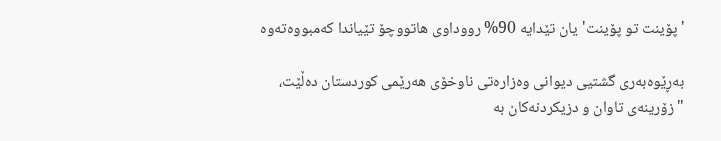'پۆینت تو پۆینت'یان تێدایە 90% رووداوی هاتووچۆ تێیاندا کەمبووەتەوە

به‌ڕێوه‌به‌ری گشتیی دیوانی وه‌زاره‌تی ناوخۆی هەرێمی کوردستان دەڵێت، "زۆرینەی تاوان و دزیکردنەکان بە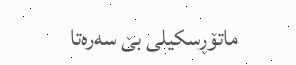ماتۆڕسکیلی بێ سەرەتا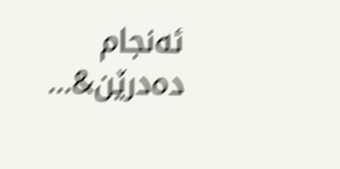ئەنجام دەدرێن&...